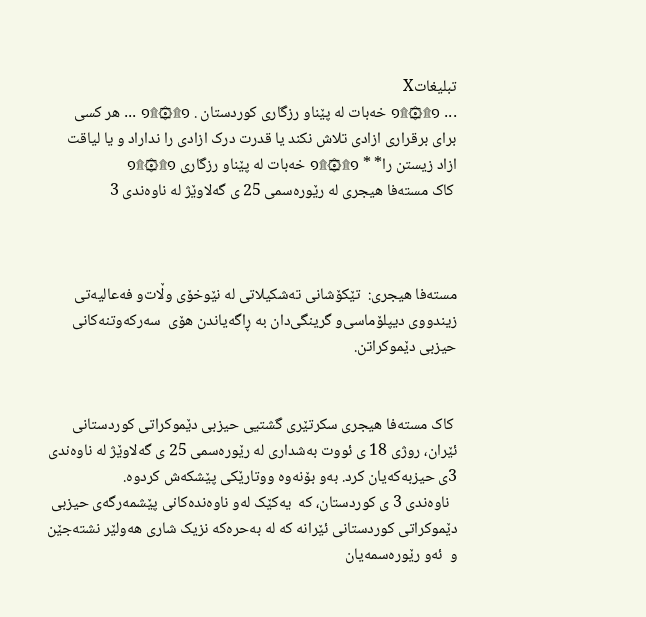تبليغاتX
... ๑۩۞۩๑ خه‌بات له‌ پێناو رزگاری کوردستان . ๑۩۞۩๑ ... هر کسی ‌ برای برقراری ازادی تلاش نکند یا قدرت درک ازادی را نداراد و یا لیاقت ازاد زیستن را* * ๑۩۞۩๑ خه‌بات له‌ پێناو رزگاری ๑۩۞۩๑
 کاک مسته‌فا هیجری له‌ رێوره‌سمی 25 ی گه‌لاوێژ له‌ ناوه‌ندی 3



مسته‌فا هیجری:  تێكۆشانی‌ ته‌شکیلاتی‌ له‌ نێوخۆی‌ وڵات‌و فه‌عالیه‌تی‌ زیندووی‌ دیپلۆماسی‌‌و گرینگی‌دان به‌ ڕاگه‌یاندن هۆی  سه‌ركه‌وتنه‌کانی حیزبی دێموکراتن.


 کاک مسته‌فا هیجری سکرتێری گشتیی حیزبی دێموکراتی کوردستانی ئێران، روژی 18 ی ئووت به‌شداری له‌ رێوره‌سمی 25 ی گه‌لاوێژ له‌ ناوه‌ندی 3ی حیزبه‌که‌یان کرد. به‌و بۆنه‌وه‌ ووتارێکی پێشکه‌ش کرد‌وه‌.
  ناوه‌ندی 3 ی کوردستان، که‌  یه‌کێک له‌و ناوه‌نده‌کانی پێشمه‌رگه‌ی حیزبی دێموکراتی کوردستانی ئێرانه‌ که‌ له‌ به‌حره‌که‌ نزیک شاری هه‌ولێر نشته‌جێن و  ئه‌و رێوره‌سمه‌یان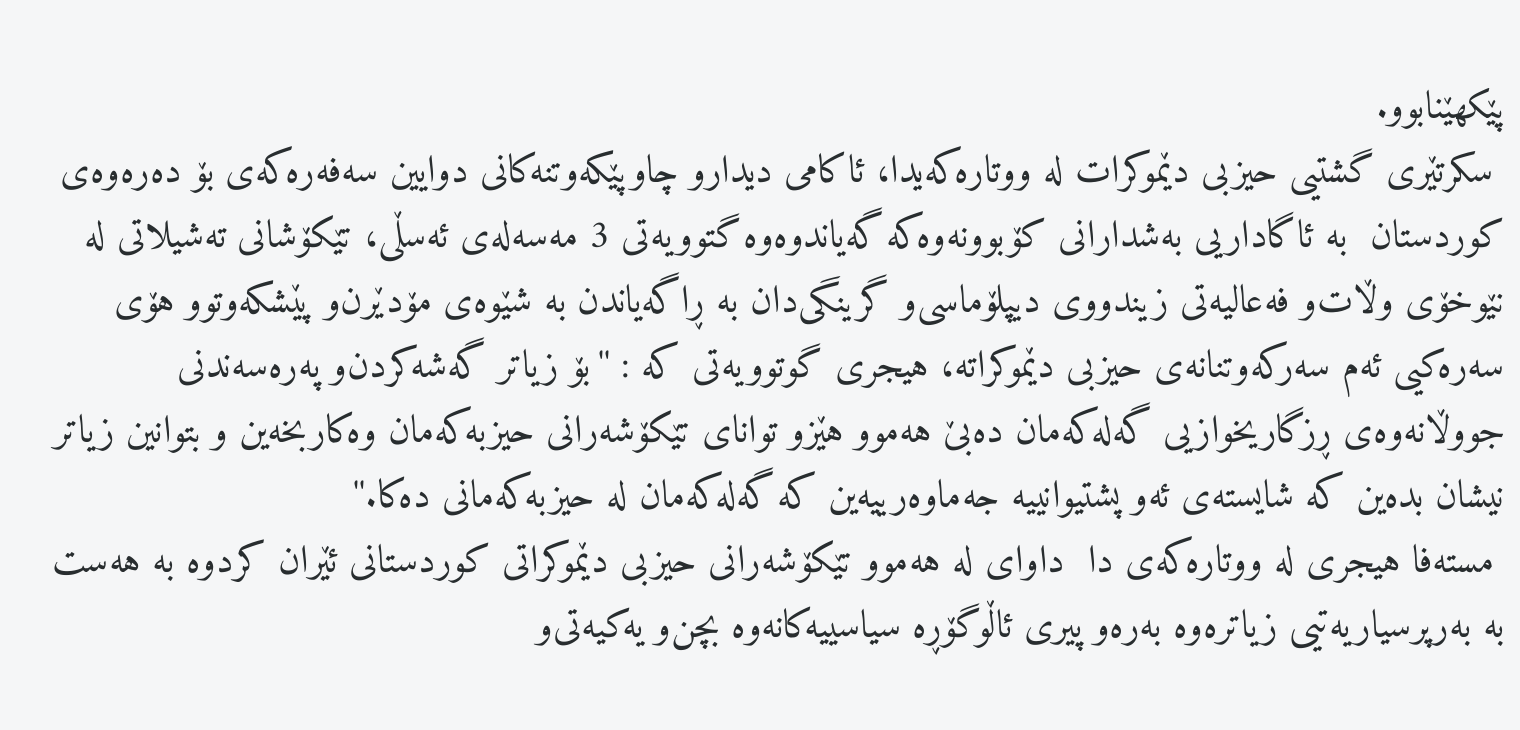پێكهێنابوو.
 سکرتێری گشتیی حیزبی دێموکرات له‌ ووتاره‌که‌یدا، ئاكامی‌ دیدار‌و چاوپێكه‌وتنه‌کانی دوایین سه‌فه‌ره‌که‌ی بۆ ده‌ره‌وه‌ی کوردستان  به‌ ئاگاداریی‌ به‌شدارانی‌ كۆبوونه‌وه‌كه‌ گه‌یاند‌وه‌وه‌ گتوویه‌تی‌ 3 مه‌سه‌له‌ی‌ ئه‌سڵی‌، تێكۆشانی‌ ته‌شیلاتی‌ له‌ نێوخۆی‌ وڵات‌و فه‌عالیه‌تی‌ زیندووی‌ دیپلۆماسی‌‌و گرینگی‌دان به‌ ڕاگه‌یاندن به‌ شێوه‌ی‌ مۆدێرن‌و پێشكه‌وتوو هۆی‌ سه‌ره‌كیی‌ ئه‌م سه‌ركه‌وتنانه‌ی‌ حیزبی دێموکراته‌‌، هیجری گوتوویه‌تی که‌ : ''بۆ زیاتر گه‌شه‌كردن‌و په‌ره‌سه‌ندنی‌ جووڵانه‌وه‌ی‌ ڕزگاریخوازیی‌ گه‌له‌كه‌مان ده‌بێ‌ هه‌موو هێز‌و توانای‌ تێكۆشه‌رانی‌ حیزبه‌كه‌مان وه‌كاربخه‌ین و بتوانین زیاتر نیشان بده‌ین كه‌ شایسته‌ی‌ ئه‌و پشتیوانییه‌ جه‌ماوه‌رییه‌ین كه‌ گه‌له‌كه‌مان له‌ حیزبه‌كه‌مانی‌ ده‌كا.''
 مسته‌فا هیجری له‌ ووتاره‌که‌ی دا  داوای‌ له‌ هه‌موو تێكۆشه‌رانی‌ حیزبی‌ دێموكراتی‌ كوردستانی‌ ئێران كردوه‌ به‌ هه‌ست به‌ به‌رپرسیاریه‌تیی‌ زیاتره‌وه‌ به‌ره‌و پیری‌ ئاڵوگۆڕه‌ سیاسییه‌كانه‌وه‌ بچن‌و یه‌كیه‌تی‌‌و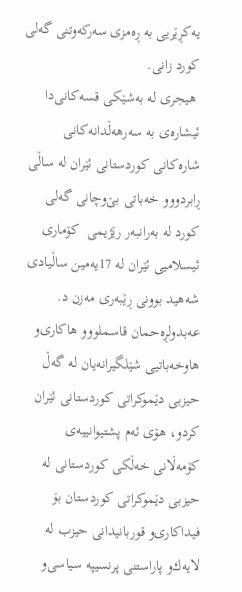یه‌كڕێریی‌ به‌ ڕه‌مزی‌ سه‌ركه‌وتنی‌ گه‌لی کورد زانی‌.
 هیجری له‌ به‌شێكی‌ قسه‌كانی‌دا ئیشاره‌ی‌ به‌ سه‌رهه‌ڵدانه‌كانی‌ شاره‌كانی‌ كوردستانی‌ ئێران له‌ ساڵی‌ ڕابردوو‌و خه‌باتی‌ بێ‌وچانی‌ گه‌لی‌ كورد له‌ به‌رانبه‌ر رێژیمی‌ ‌ كۆماری‌ ئیسلامیی‌ ئێران له‌ 17یه‌مین ساڵیادی‌ شه‌هید بوونی‌ ڕێبه‌ری‌ مه‌زن د. عه‌بدولڕه‌حمان قاسملوو‌و هاكاری‌‌و هاوخه‌باتیی‌ شێلگیرانه‌یان له‌ گه‌ڵ حیزبی‌ دێموكراتی‌ كوردستانی‌ ئێران كرد‌و، هۆی‌ ئه‌م پشتیوانییه‌ی‌ كۆمه‌ڵانی‌ خه‌ڵكی‌ كوردستانی‌ له‌ حیزبی‌ دێموكراتی‌ كوردستان بۆ فیداكاری‌‌و قوربانیدانی‌ حیزب له‌ لایه‌ك‌و پاراستنی‌ پرنسیپه‌ سیاسی‌‌و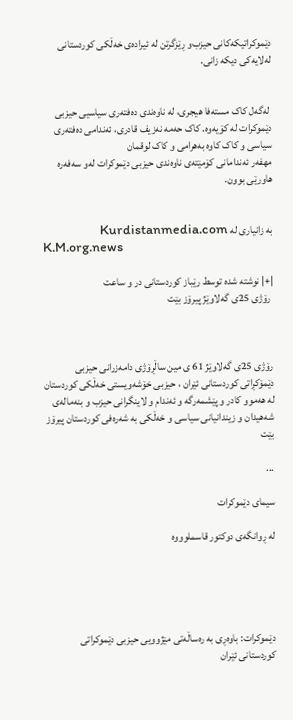دێموكراتیكه‌كانی‌ حیزب‌و ڕێزگرتن له‌ ئیراده‌ی‌ خه‌ڵكی‌ كوردستانی‌ له‌لایه‌كی‌ دیكه‌ زانی‌.


 له‌گه‌ل کاک مسته‌فا هیجری، له‌ ناوه‌ندی ده‌فته‌ری سیاسیی حیزبی دێموکرات‌ له‌ کۆیه‌وه‌‌. کاک حه‌مه‌ نه‌زیف قادری، ئه‌ندامی ده‌فته‌ری سیاسی و کاک کاوه‌ به‌هرامی و کاک لوقمان
مهفه‌ر ئه‌ندامانی کۆمێته‌ی ناوه‌ندی حیزبی دێموکرات له‌و سه‌فه‌ره هاورێی بوون.


به‌ زانیاری له‌ Kurdistanmedia.com
K.M.org.news

|+| نوشته شده توسط رێباز کوردستانی در و ساعت
 رۆژی 25ی گه‌لاوێژ پیرۆز بێت



رۆژی 25ی گه‌لاوێژ 61 ی مین ساڵڕۆژی دامه‌زرانی حیزبی دێمۆکڕاتی کوردستانی ئێران ، حیزبی خۆشه‌ویستی خه‌ڵکی کوردستان له‌ هه‌موو کادر و پێشمه‌رگه‌ و ئه‌ندام و لاینگرانی حیزب و بنه‌ماله‌ی شه‌هیدان و زیندانیانی سیاسی و خه‌ڵکی به‌ شه‌ره‌فی کوردستان پیرۆز بێت

...

سیمای دێموکرات

له‌ ڕوانگه‌ی دوکتور قاسملوووه‌





دێموکرات: باوه‌ڕی به‌ ره‌ساڵه‌تی مێژوویی حیزبی دێموکراتی کوردستانی ئێران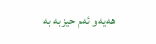هه‌یه‌و‌ ئه‌م حیزبه‌ به‌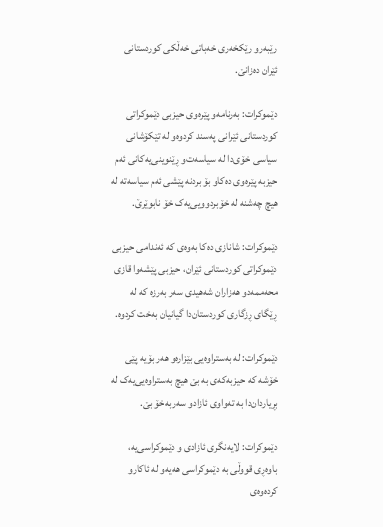رێبه‌رو رێکخه‌ری خه‌باتی خه‌ڵکی کوردستانی ئێران ده‌زانێ.

دێموکرات: به‌رنامه‌‌و پێره‌وی حیزبی دێموکراتی کوردستانی ئێرانی په‌سند کردوه‌و له‌ تێکۆشانی سیاسی خۆی‌دا له‌ سیاسه‌ت‌و ڕێنوینی‌یه‌‌‌کانی ئه‌م حیزبه‌ پێره‌وی ده‌کاو بۆ بردنه‌ پێشی ئه‌م سیاسه‌ته‌ له‌ هیچ چه‌شنه‌ له‌ خۆبردوویی‌یه‌ک خۆ نابوێرێ.

دێموکرات: شانازی ده‌کا به‌وه‌ی که‌ ئه‌ندامی حیزبی دێموکراتی کوردستانی ئێران، حیزبی پێشه‌وا قازی محه‌ممه‌دو هه‌زاران شه‌هیدی سه‌ر به‌رزه‌ که‌ له‌ ڕێگای ڕزگاری کوردستان‌دا گیانیان به‌خت کردوه‌.

دێموکرات: له‌ به‌ستراوه‌یی بێزاره‌و هه‌ر بۆیه‌ پێی خۆشه‌ که‌ حیزبه‌که‌ی به‌ بێ هیچ به‌ستراوه‌یی‌یه‌ک له‌ بڕیاردان‌دا به‌ ته‌واوی ئازادو سه‌ربه‌خۆ بێ.

دێموکرات: لایه‌نگری ئازادی و دێموکراسی‌یه، باوه‌ڕی قووڵی به‌ دێموکراسی هه‌یه‌و له‌ ئاکارو کرده‌وه‌ی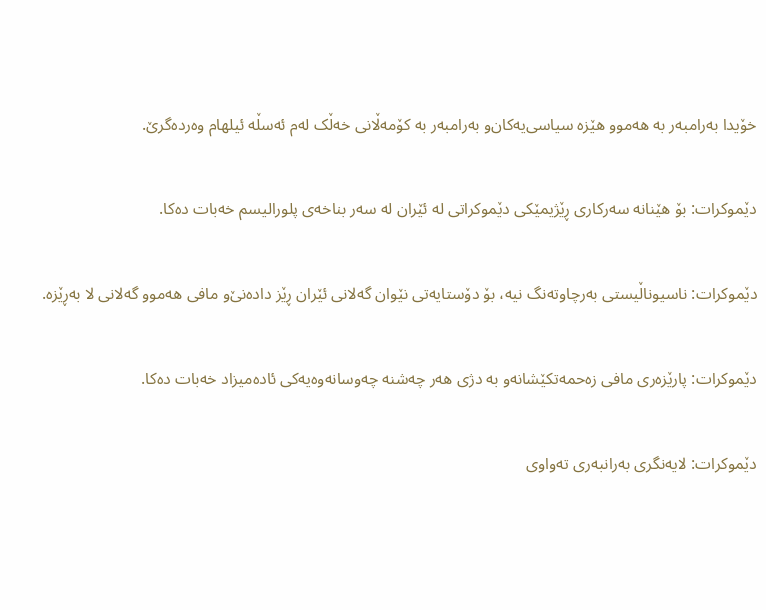خۆیدا به‌رامبه‌ر به‌ هه‌موو هێزه‌ سیاسی‌یه‌کان‌و به‌رامبه‌ر به‌ کۆمه‌ڵانی خه‌ڵک له‌م ئه‌سڵه‌ ئیلهام وه‌رده‌گرێ.

دێموکرات: بۆ هێنانه‌ سه‌رکاری ڕێژیمێکی دێموکراتی له‌ ئێران له‌ سه‌ر بناخه‌ی پلورالیسم خه‌بات ده‌کا.

دێموکرات: ناسیوناڵیستی به‌رچاوته‌نگ نیه‌، بۆ دۆستایه‌تی نێوان گه‌لانی ئێران ڕێز داده‌نێ‌و مافی هه‌موو گه‌لانی لا به‌ڕێزه‌.

دێموکرات: پارێزه‌ری مافی زه‌حمه‌تکێشانه‌و به‌ دژی هه‌ر چه‌شنه‌ چه‌وسانه‌وه‌یه‌‌کی ئاده‌میزاد خه‌بات ده‌کا.

دێموکرات: لایه‌نگری به‌رانبه‌ری ته‌واوی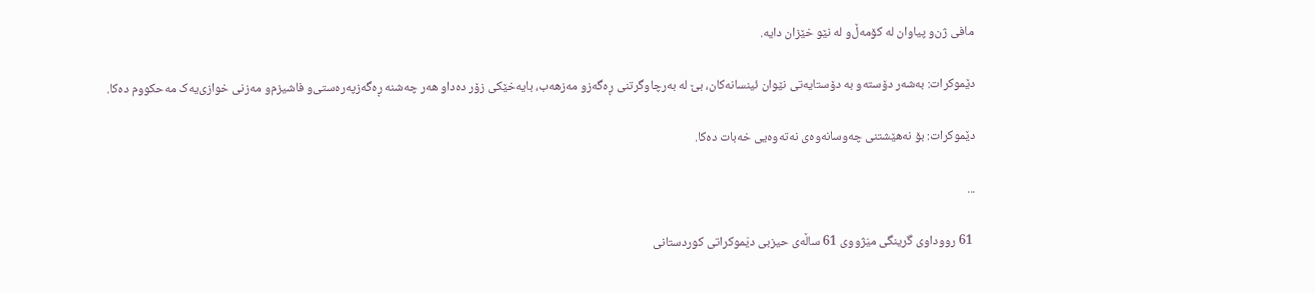مافی ژن‌و پیاوان له‌ کۆمه‌ڵ‌و له‌ نێو خێزان دایه‌.

دێموکرات: به‌شه‌ر دۆسته‌و به‌ دۆستایه‌تی نێوان ئینسانه‌کان، بێ له‌ به‌رچاوگرتنی ڕه‌گه‌زو مه‌زهه‌ب، بایه‌خێکی زۆر ده‌داو هه‌ر چه‌شنه‌ ڕه‌گه‌زپه‌ره‌ستی‌و فاشیزم‌و مه‌زنی خوازی‌یه‌ک مه‌حکووم ده‌کا.

دێموکرات: بۆ نه‌هێشتنی چه‌وسانه‌وه‌ی نه‌ته‌وه‌یی خه‌بات ده‌کا.

...

 61 رووداوى گرینگى میَژووى 61 ساڵه‌ى حیزبى دیَموكراتى كوردستانى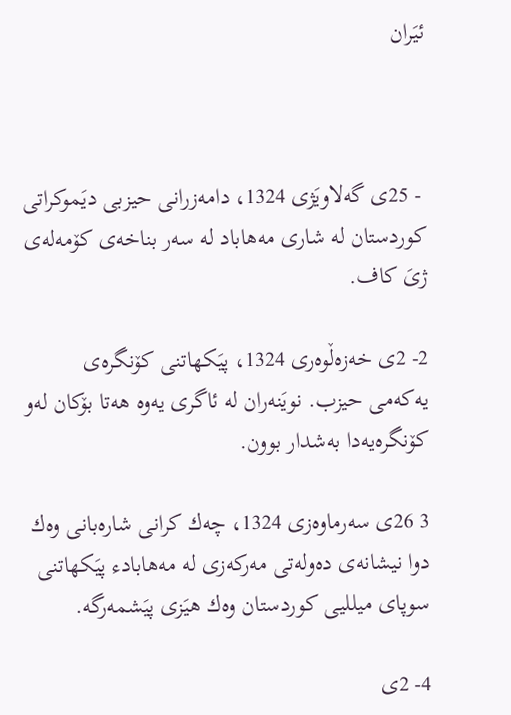ئیَران



 - 25ى گه‌لاویَژى 1324، دامه‌زرانى حیزبى دیَموكراتى كوردستان له‌ شارى مه‌هاباد له‌ سه‌ر بناخه‌ى كۆمه‌له‌ى ژىَ كاف.

2- 2ى خه‌زه‌ڵوه‌رى 1324، پیَكهاتنى كۆنگره‌ى یه‌كه‌مى حیزب. نویَنه‌ران له‌ ئاگرى یه‌وه‌ هه‌تا بۆكان له‌و كۆنگره‌یه‌دا به‌شدار بوون.

3 26ى سه‌رماوه‌زی 1324، چه‌ك كرانى شاره‌بانى وه‌ك دوا نیشانه‌ى ده‌وله‌تى مه‌ركه‌زى له‌ مه‌هابادء پیَكهاتنى سوپاى میللیى كوردستان وه‌ك هیَزى پیَشمه‌رگه‌.

4- 2ى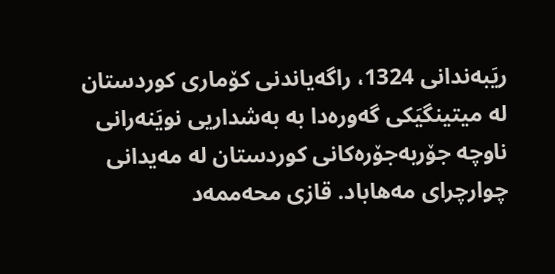ریَبه‌ندانى 1324، راگه‌یاندنى كۆمارى كوردستان له‌ میتینگیَكى گه‌وره‌دا به‌ به‌شداریى نویَنه‌رانى ناوچه‌ جۆربه‌جۆره‌كانى كوردستان له‌ مه‌یدانى چوارچراى مه‌هاباد. قازى محه‌ممه‌د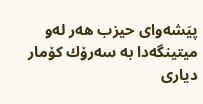پیَشه‌واى حیزب هه‌ر له‌و میتینگه‌دا به‌ سه‌رۆك كۆمار دیارى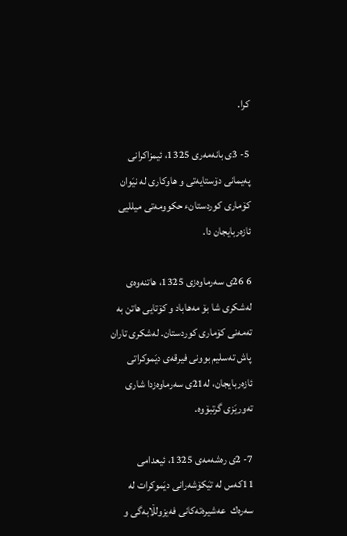كرا.

5- 3ى بانه‌مه‌رى 1325، ئیمزاكرانى په‌یمانى دۆستایه‌تى و هاوكارى له‌ نیَوان كۆمارى كوردستانء حكوومه‌تى میللیى ئازه‌ربایجان دا.

6 26ى سه‌رماوه‌زى 1325، هاتنه‌وه‌ى له‌شكرى شا بۆ مه‌هاباد و كۆتایى هاتن به‌ ته‌مه‌نى كۆمارى كوردستان. له‌شكرى تاران پاش ته‌سلیم بوونى فیرقه‌ى دیَموكراتى ئازه‌ربایجان، له‌21ى سه‌رماوه‌زدا شارى ته‌وریَزى گرتبۆوه‌.

7- 2ى ره‌شه‌مه‌ى 1325، ئیعدامى 11كه‌س له‌ تیَكۆشه‌رانى دیَموكرات له‌ سه‌ره‌ك  عه‌شیره‌ته‌كانى فه‌یزولڵابه‌گى و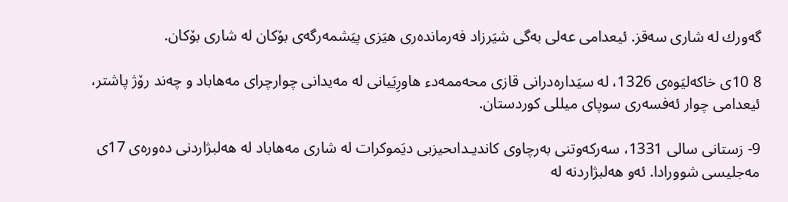گه‌ورك له‌ شارى سه‌قز. ئیعدامى عه‌لى به‌گى شیَرزاد فه‌رمانده‌رى هیَزى پیَشمه‌رگه‌ى بۆكان له‌ شارى بۆكان.

8 10ى خاكه‌لیَوه‌ى 1326، له‌ سیَداره‌درانى قازى محه‌ممه‌دء هاورِیَیانى له‌ مه‌یدانى چوارچراى مه‌هاباد و چه‌ند رۆژ پاشتر، ئیعدامى چوار ئه‌فسه‌رى سوپاى میللى كوردستان.

9- زستانى سالى 1331، سه‌ركه‌وتنى به‌رچاوى كاندیـداىحیزبى دیَموكرات له‌ شارى مه‌هاباد له‌ هه‌لبژاردنى ده‌وره‌ى 17ى مه‌جلیسى شوورادا. ئه‌و هه‌لبژاردنه‌ له‌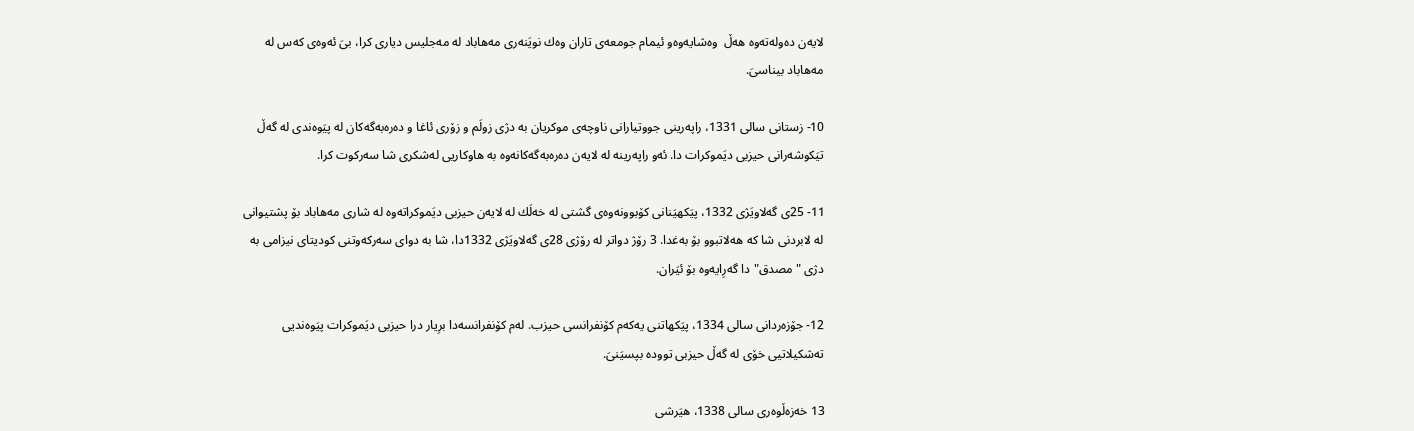لایه‌ن ده‌وله‌ته‌وه‌ هه‌ڵ  وه‌شایه‌وه‌و ئیمام جومعه‌ى تاران وه‌ك نویَنه‌رى مه‌هاباد له‌ مه‌جلیس دیارى كرا، بىَ ئه‌وه‌ى كه‌س له‌ مه‌هاباد بیناسىَ.

10- زستانى سالى 1331، راپه‌رینى جووتیارانى ناوچه‌ى موكریان به‌ دژى زولَم و زۆرى ئاغا و ده‌ره‌به‌گه‌كان له‌ پیَوه‌ندى له‌ گه‌ڵ تیَكوشه‌رانى حیزبى دیَموكرات دا. ئه‌و راپه‌رینه‌ له‌ لایه‌ن ده‌ره‌به‌گه‌كانه‌وه‌ به‌ هاوكاریى له‌شكرى شا سه‌ركوت كرا.

11- 25ى گه‌لاویَژى 1332، پیَكهیَنانى كۆبوونه‌وه‌ى گشتى له‌ خه‌لَك له‌ لایه‌ن حیزبى دیَموكراته‌وه‌ له‌ شارى مه‌هاباد بۆ پشتیوانى له‌ لابردنى شا كه‌ هه‌لاتبوو بۆ به‌غدا. 3 رۆژ دواتر له‌ رۆژى 28ى گه‌لاویَژى 1332دا، شا به‌ دواى سه‌ركه‌وتنى كودیتاى نیزامى به‌ دژى "مصدق"دا گه‌رِایه‌وه‌ بۆ ئیَران.

12- جۆزه‌ردانى سالى 1334، پیَكهاتنى یه‌كه‌م كۆنفرانسى حیزب. له‌م كۆنفرانسه‌دا برِیار درا حیزبى دیَموكرات پیَوه‌ندیى ته‌شكیلاتیى خۆى له‌ گه‌ڵ حیزبى تووده‌ بپسیَنىَ.

13 خه‌زه‌ڵوه‌رى سالى 1338، هیَرشى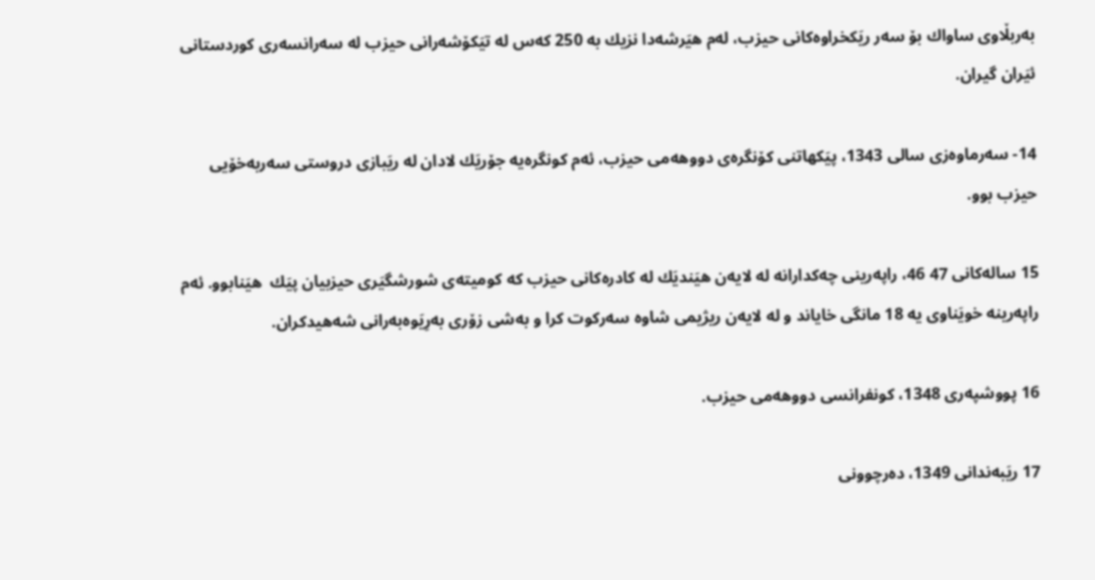به‌ربڵاوى ساواك بۆ سه‌ر ریَكخراوه‌كانى حیزب، له‌م هیَرشه‌دا نزیك به‌ 250 كه‌س له‌ تیَكۆشه‌رانى حیزب له‌ سه‌رانسه‌رى كوردستانى ئیَران گیران.

14- سه‌رماوه‌زى سالى 1343، پیَكهاتنى كۆنگره‌ى دووهه‌مى حیزب، ئه‌م كونگره‌یه‌ جۆریَك لادان له‌ ریَبازى دروستى سه‌ربه‌خۆیى حیزب بوو.

15 ساله‌‌كانى 47 46، راپه‌رینى چه‌كدارانه‌ له‌ لایه‌ن هیَندیَك له‌ كادره‌كانى حیزب كه‌ كومیته‌ى شورشگیَرى حیزبیان پیَك  هیَنابوو. ئه‌م راپه‌رینه‌ خویَناوى یه‌ 18 مانگى خایاند و له‌ لایه‌ن ریژیمى شاوه‌ سه‌ركوت كرا و به‌شى زۆرى به‌رِیَوه‌به‌رانى شه‌هیدكران.

16 پووشپه‌رى 1348، كونفرانسى دووهه‌مى حیزب.

17 ریَبه‌ندانى 1349، ده‌رچوونى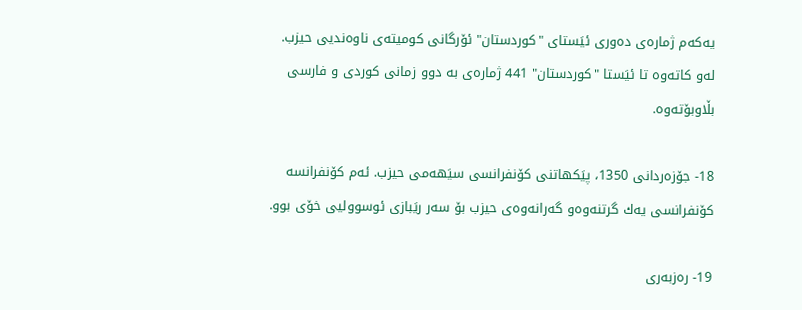یه‌كه‌م ژماره‌ى ده‌ورى ئیَستاى "كوردستان" ئۆرگانى كومیته‌ى ناوه‌ندیی حیزب. له‌و كاته‌وه‌ تا ئیَستا "كوردستان" 441 ژماره‌ى به‌ دوو زمانى كوردى و فارسى بڵاوبۆته‌وه‌.

18- جۆزه‌ردانى 1350، پیَكهاتنى كۆنفرانسى سیَهه‌مى حیزب. ئه‌م كۆنفرانسه‌ كۆنفرانسى یه‌ك گرتنه‌وه‌و گه‌رانه‌وه‌ى حیزب بۆ سه‌ر ریَبازى ئوسوولیى خۆى بوو.

19- ره‌زبه‌رى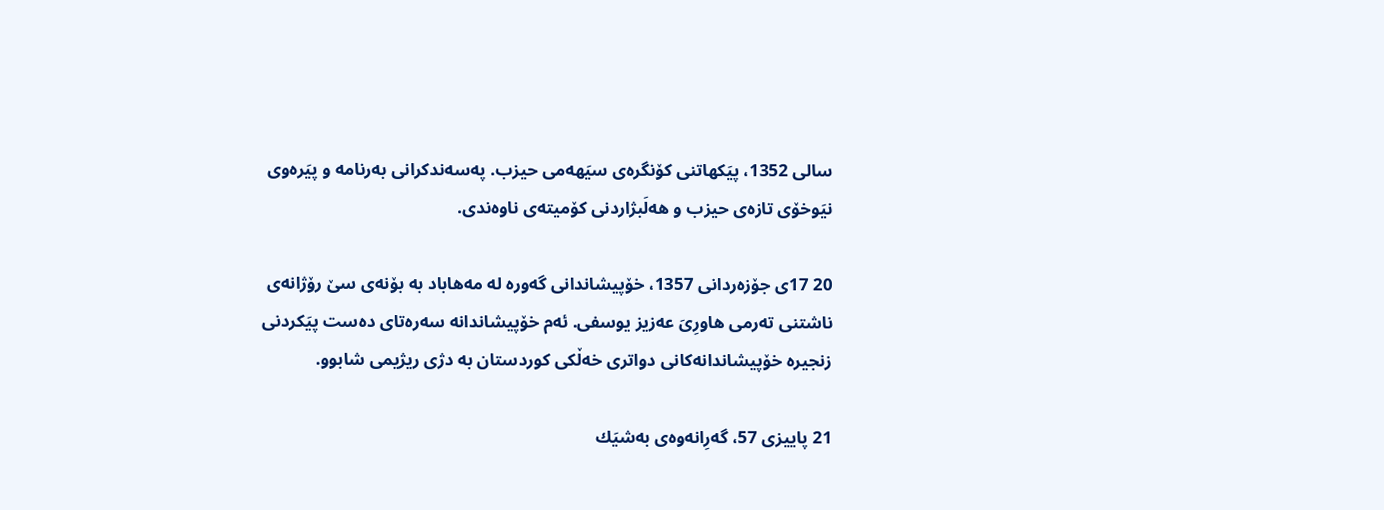سالى 1352، پیَكهاتنى كۆنگره‌ى سیَهه‌مى حیزب. په‌سه‌ندكرانى به‌رنامه‌ و پیَره‌وى نیَوخۆى تازه‌ى حیزب و هه‌لَبژاردنى كۆمیته‌ى ناوه‌ندى.

20 17ى جۆزه‌ردانى 1357، خۆپیشاندانى گه‌وره‌ له‌ مه‌هاباد به‌ بۆنه‌ى سێ رۆژانه‌ى ناشتنى ته‌رمى هاورِىَ عه‌زیز یوسفى. ئه‌م خۆپیشاندانه‌ سه‌ره‌تاى ده‌ست پیَكردنى زنجیره‌ خۆپیشاندانه‌كانى دواترى خه‌ڵكى كوردستان به‌ دژى ریژیمى شابوو.

21 پاییزى 57، گه‌رِانه‌وه‌ى به‌شیَك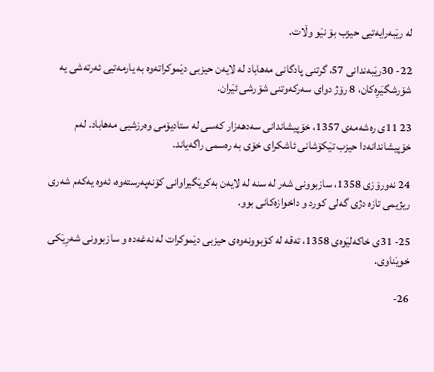له‌ ریَبه‌رایه‌تیى حیزب بۆ نیَو وڵات.

22- 30ریَبه‌ندانى 57، گرتنى پادگانى مه‌هاباد له‌ لایه‌ن حیزبى دیَموكراته‌وه‌ به‌ یارمه‌تیى ئه‌رته‌شى یه‌ شۆرشگیَرِه‌كان، 8 رۆژ دواى سه‌ركه‌وتنى شۆرشى ئیَران.

23 11ى ره‌شه‌مه‌ى 1357، خۆپیشاندانى سه‌دهه‌زار كه‌سى له‌ ستادیۆمى وه‌رزشیى مه‌هاباد. له‌م خۆپیشاندانه‌دا حیزب تیَكۆشانى ئاشكراى خۆى به‌ ره‌سمى راگه‌یاند.

24 نه‌ورۆزى 1358، سازبوونى شه‌ر له‌ سنه‌ له‌ لایه‌ن به‌كریَگیراوانى كۆنه‌په‌رسته‌وه‌، ئه‌وه‌ یه‌كه‌م شه‌رى ریژیمى تازه‌ دژى گه‌لى كورد و داخوازه‌كانى بوو.

25- 31ى خاكه‌لیَوه‌ى 1358، ته‌قه‌ له‌ كۆبوونه‌وه‌ى حیزبى دیَموكرات له‌ نه‌غه‌ده و سازبوونى شه‌رِیَكى خویَناوى.

26-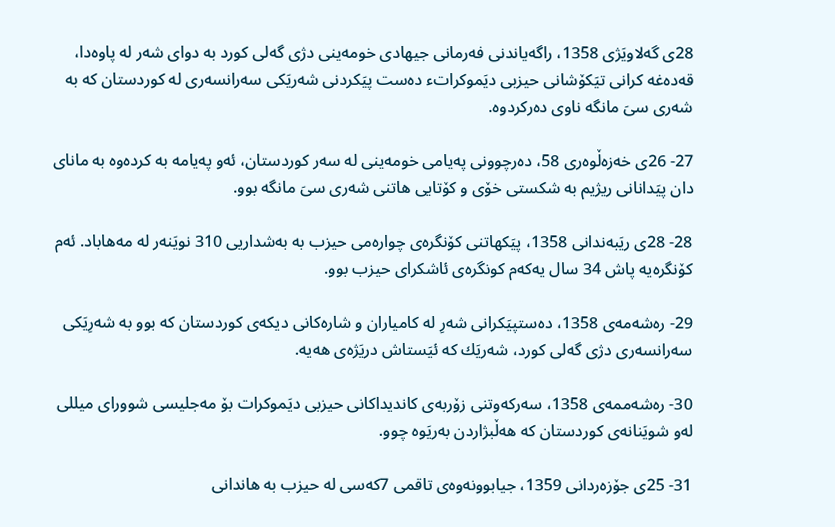28ى گه‌لاویَژى 1358، راگه‌یاندنى فه‌رمانى جیهادى خومه‌ینى دژى گه‌لى كورد به‌ دواى شه‌ر له‌ پاوه‌دا، قه‌ده‌غه‌ كرانى تیَكۆشانى حیزبى دیَموكراتء ده‌ست پیَكردنى شه‌ریَكى سه‌رانسه‌رى له‌ كوردستان كه‌ به‌ شه‌رى سىَ مانگه‌ ناوى ده‌ركردوه‌.

27- 26ى خه‌زه‌ڵوه‌رى 58، ده‌رچوونى په‌یامى خومه‌ینى له‌ سه‌ر كوردستان، ئه‌و په‌یامه‌ به‌ كرده‌وه‌ به‌ ماناى دان پیَدانانى ریژیم به‌ شكستى خۆى و كۆتایى هاتنى شه‌رى سىَ مانگه‌ بوو.

28- 28ى ریَبه‌ندانى 1358، پیَكهاتنى كۆنگره‌ى چواره‌مى حیزب به‌ به‌شداریى 310 نویَنه‌ر له‌ مه‌هاباد. ئه‌م كۆنگره‌یه‌ پاش 34 سال یه‌كه‌م كونگره‌ى ئاشكراى حیزب بوو.

29- ره‌شه‌مه‌ى 1358، ده‌ستپیَكرانى شه‌رِ له‌ كامیاران و شاره‌كانى دیكه‌ى كوردستان كه‌ بوو به‌ شه‌رِیَكى سه‌رانسه‌رى دژى گه‌لى كورد، شه‌ریَك كه‌ ئیَستاش دریَژه‌ى هه‌یه‌.

30- ره‌شه‌ممه‌ى 1358، سه‌ركه‌وتنى زۆربه‌ى كاندیداكانى حیزبى دیَموكرات بۆ مه‌جلیسى شووراى میللى له‌و شویَنانه‌ى كوردستان كه‌ هه‌ڵبژاردن به‌ریَوه‌ چوو.

31- 25ى جۆزه‌ردانى 1359، جیابوونه‌وه‌ى تاقمى 7كه‌سى له‌ حیزب به‌ هاندانى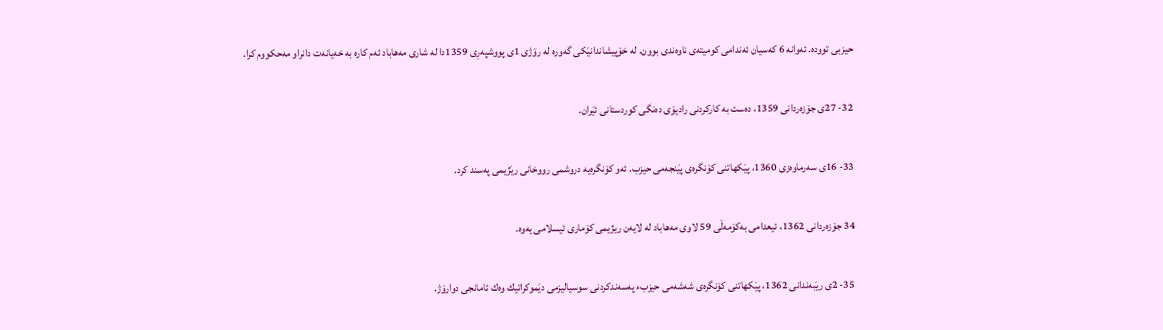حیزبى تووده‌. ئه‌وانه‌ 6 كه‌سیان ئه‌ندامى كومیته‌ى ناوه‌ندى بوون. له‌ خۆپیشاندانیَكى گه‌وره‌ له‌ رۆژى 1ى پووشپه‌رِى 1359دا له‌ شارى مه‌هاباد ئه‌م كاره‌ به‌ خه‌یانه‌ت دانراو مه‌حكووم كرا.

32- 27ى جۆزه‌ردانى 1359، ده‌ست به‌ كاركردنى رادیۆى ده‌نگى كوردستانى ئیَران.

33- 16ى سه‌رماوه‌زى 1360، پیَكهاتنى كۆنگره‌ى پیَنجه‌مى حیزب. ئه‌و كۆنگره‌یه‌ دروشمى رووخانى ریَژیمى په‌سند كرد.

34 جۆزه‌ردانى 1362، ئیعدامى به‌كۆمه‌ڵى 59 لاوى مه‌هاباد له‌ لایه‌ن ریژیمى كۆمارى ئیسلامى یه‌وه‌.

35- 2ى ریَبه‌ندانى 1362، پیَكهاتنى كۆنگره‌ى شه‌شه‌مى حیزبء په‌سه‌ندكردنى سوسیالیزمى دیَموكراتیك وه‌ك ئامانجى دوارۆژ.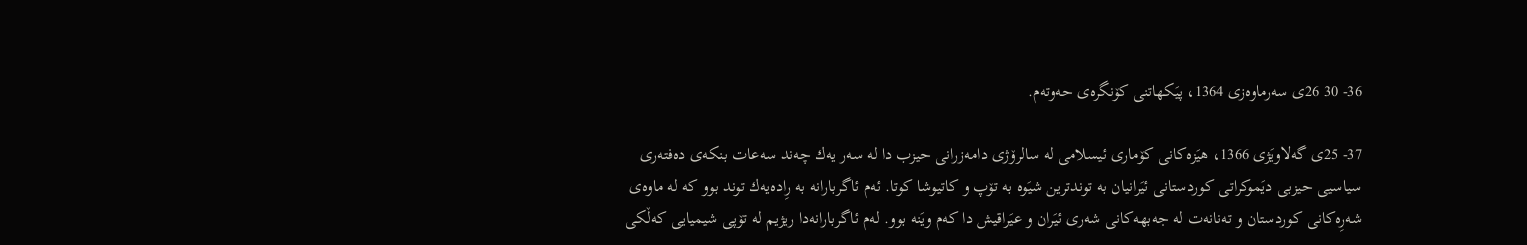36- 30 26ى سه‌رماوه‌زى 1364، پیَكهاتنى كۆنگره‌ى حه‌وته‌م.

37- 25ى گه‌لاویَژى 1366، هیَزه‌كانى كۆمارى ئیسلامى له‌ سالرۆژى دامه‌زرانى حیزب دا له‌ سه‌ر یه‌ك چه‌ند سه‌عات بنكه‌ى ده‌فته‌رى سیاسیى حیزبى دیَموكراتى كوردستانى ئیَرانیان به‌ توندترین شیَوه‌ به‌ تۆپ و كاتیوشا كوتا. ئه‌م ئاگربارانه‌ به‌ رِاده‌یه‌ك توند بوو كه‌ له‌ ماوه‌ى شه‌رِه‌كانى كوردستان و ته‌نانه‌ت له‌ جه‌بهه‌كانى شه‌رى ئیَران و عیَراقیش دا كه‌م ویَنه‌ بوو. له‌م ئاگربارانه‌دا ریژیم له‌ تۆپی شیمیایى كه‌ڵكى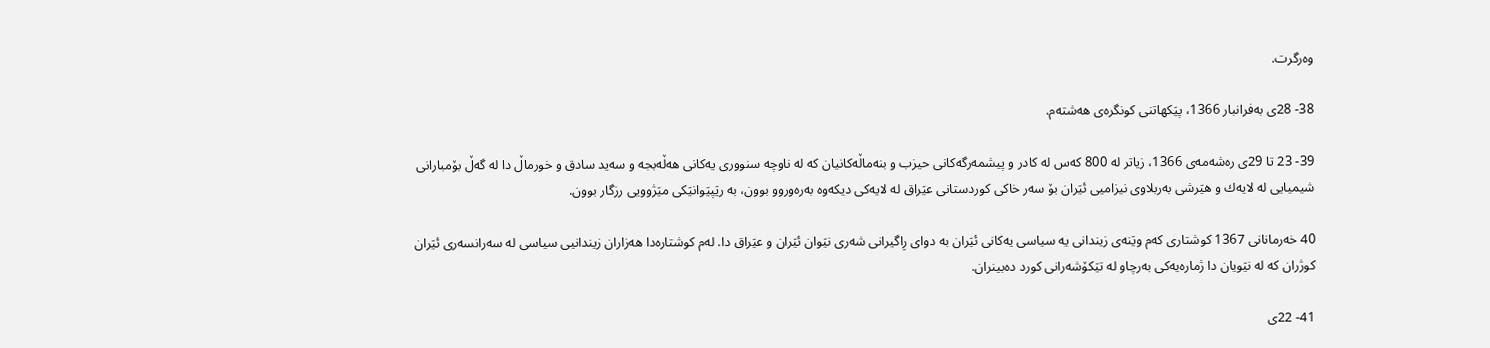وه‌رگرت.

38- 28ى به‌فرانبار 1366، پیَكهاتنى كونگره‌ى هه‌شته‌م.

39- 23 تا 29ى ره‌شه‌مه‌ى 1366، زیاتر له‌ 800 كه‌س له‌ كادر و پیشمه‌رگه‌كانى حیزب و بنه‌ماڵه‌كانیان كه‌ له‌ ناوچه‌ سنوورى یه‌كانى هه‌ڵه‌بجه و سه‌ید سادق و خورماڵ دا له‌ گه‌ڵ بۆمبارانى شیمیایى له‌ لایه‌ك و هیَرشى به‌ربلاوى نیزامیى ئیَران بۆ سه‌ر خاكى كوردستانى عیَراق له‌ لایه‌كى دیكه‌وه‌ به‌ره‌وروو بوون، به‌ ریَپیَوانیَكى میَژوویى رزگار بوون.

40 خه‌رمانانى 1367 كوشتارى كه‌م ویَنه‌ى زیندانى یه‌ سیاسی یه‌كانى ئیَران به‌ دواى رِاگیرانى شه‌رى نیَوان ئیَران و عیَراق دا. له‌م كوشتاره‌دا هه‌زاران زیندانیى سیاسی له‌ سه‌رانسه‌رى ئیَران كوژران كه‌ له‌ نیَویان دا ژماره‌یه‌كى به‌رچاو له‌ تیَكۆشه‌رانى كورد ده‌بینران.

41- 22ى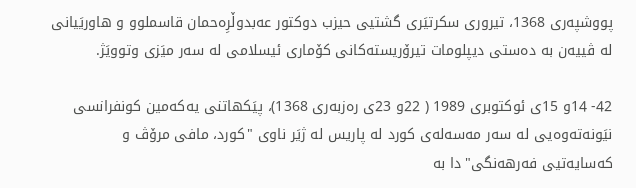پووشپه‌رى 1368، تیرورى سكرتیَرى گشتیى حیزب دوكتور عه‌بدوڵرِه‌حمان قاسملوو و هاوریَیانى له‌ ڤییه‌ن به‌ ده‌ستى دیپلومات تیرۆریسته‌كانى كۆمارى ئیسلامى له‌ سه‌ر میَزى وتوویَژ.

42- 14و 15ى ئوكتوبرى 1989 ( 22و 23ى ره‌زبه‌رى 1368)، پیَكهاتنى یه‌كه‌مین كونفرانسى نیَونه‌ته‌وه‌یى له‌ سه‌ر مه‌سه‌له‌ى كورد له‌ پاریس له‌ ژیَر ناوى "كورد، مافى مرۆڤ و كه‌سایه‌تیى فه‌رهه‌نگى"دا به‌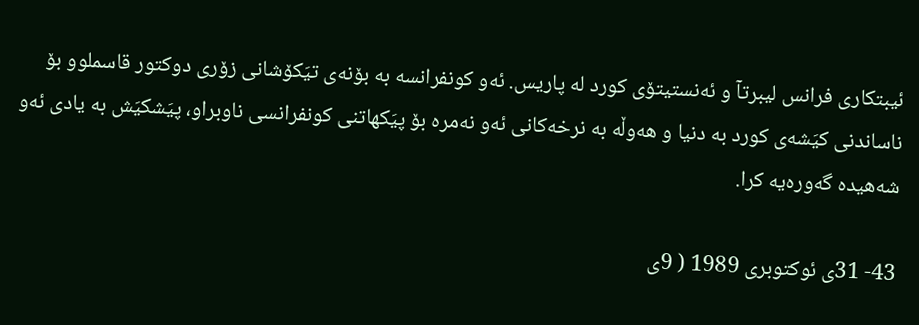ئیبتكارى فرانس لیبرتآ و ئه‌نستیتۆى كورد له‌ پاریس. ئه‌و كونفرانسه‌ به‌ بۆنه‌ى تیَكۆشانى زۆرى دوكتور قاسملوو بۆ ناساندنى كیَشه‌ى كورد به‌ دنیا و هه‌وڵه‌ به‌ نرخه‌كانى ئه‌و نه‌مره‌ بۆ پیَكهاتنى كونفرانسى ناوبراو، پیَشكیَش به‌ یادى ئه‌و شه‌هیده‌ گه‌وره‌یه‌ كرا.

43- 31ى ئوكتوبرى 1989 ( 9ى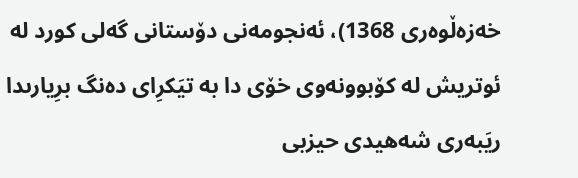خه‌زه‌ڵوه‌رى 1368)، ئه‌نجومه‌نى دۆستانى گه‌لى كورد له‌ ئوتریش له‌ كۆبوونه‌وى خۆى دا به‌ تیَكرِاى ده‌نگ برِیارىدا ریَبه‌رى شه‌هیدى حیزبى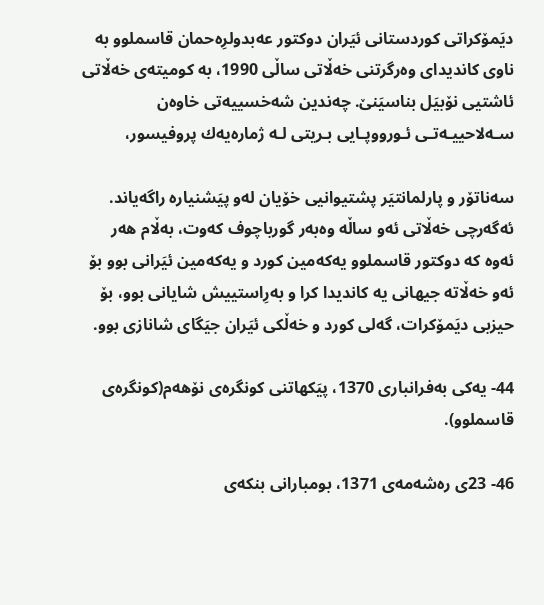دیَمۆكراتى كوردستانى ئیَران دوكتور عه‌بدولرِه‌حمان قاسملوو به‌ ناوى كاندیداى وه‌رگرتنى خه‌ڵاتى ساڵى 1990، به‌ كومیته‌ى خه‌ڵاتى ئاشتیى نۆبیَل بناسیَنێ. چه‌ندین شه‌خسییه‌تى خاوه‌ن سـه‌لاحییـه‌تـى ئـورووپـایى بـریتى لـه‌ ژماره‌یه‌ك پروفیسور،

سه‌ناتۆر و پارلمانتیَر پشتیوانیى خۆیان له‌و پیَشنیاره‌ راگه‌یاند. ئه‌گه‌رچى خه‌ڵاتى ئه‌و ساڵه‌ وه‌به‌ر گورباچوف كه‌وت، به‌ڵام هه‌ر ئه‌وه‌ كه‌ دوكتور قاسملوو یه‌كه‌مین كورد و یه‌كه‌مین ئیَرانى بوو بۆ ئه‌و خه‌ڵاته‌ جیهانى یه‌ كاندیدا كرا و به‌رِاستییش شایانى بوو، بۆ حیزبى دیَمۆكرات، گه‌لى كورد و خه‌ڵكى ئیَران جیَگاى شانازى بوو.

44- یه‌كى به‌فرانبارى 1370، پیَكهاتنى كونگره‌ى نۆهه‌م(كونگره‌ى قاسملوو).

46- 23ى ره‌شه‌مه‌ى 1371، بومبارانى بنكه‌ى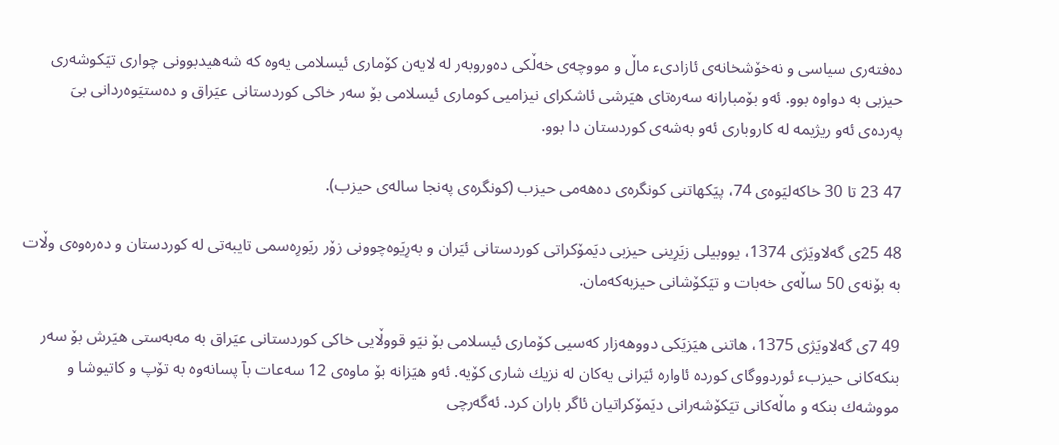ده‌فته‌رى سیاسى و نه‌خۆشخانه‌ى ئازادىء ماڵ و مووچه‌ى خه‌ڵكى ده‌وروبه‌ر له‌ لایه‌ن كۆمارى ئیسلامى یه‌وه‌ كه‌ شه‌هیدبوونى چوارى تیَكوشه‌رى حیزبى به‌ دواوه‌ بوو. ئه‌و بۆمبارانه‌ سه‌ره‌تاى هیَرشى ئاشكراى نیزامیى كومارى ئیسلامى بۆ سه‌ر خاكى كوردستانى عیَراق و ده‌ستیَوه‌ردانى بىَ په‌رده‌ى ئه‌و ریژیمه‌ له‌ كاروبارى ئه‌و به‌شه‌ى كوردستان دا بوو.

47 23 تا 30 خاكه‌لیَوه‌ى 74، پیَكهاتنى كونگره‌ى ده‌هه‌مى حیزب (كونگره‌ى په‌نجا ساله‌ى حیزب).

48 25ى گه‌لاویَژى 1374، یووبیلى زیَرِینى حیزبى دیَمۆكراتى كوردستانى ئیَران و به‌رِیَوه‌چوونى زۆر ریَورِه‌سمى تایبه‌تى له‌ كوردستان و ده‌ره‌وه‌ى وڵات به‌ بۆنه‌ى 50 ساڵه‌ی خه‌بات و تیَكۆشانى حیزبه‌كه‌مان.

49 7ى گه‌لاویَژى 1375، هاتنى هیَزیَكى دووهه‌زار كه‌سیى كۆمارى ئیسلامى بۆ نیَو قووڵایى خاكى كوردستانى عیَراق به‌ مه‌به‌ستى هیَرش بۆ سه‌ر بنكه‌كانى حیزبء ئوردووگاى كورده‌ ئاواره‌ ئیَرانى یه‌كان له‌ نزیك شارى كۆیه‌. ئه‌و هیَزانه‌ بۆ ماوه‌ى 12 سه‌عات بآ پسانه‌وه‌ به‌ تۆپ و كاتیوشا و مووشه‌ك بنكه‌ و ماڵه‌كانى تیَكۆشه‌رانى دیَمۆكراتیان ئاگر باران كرد. ئه‌گه‌رچى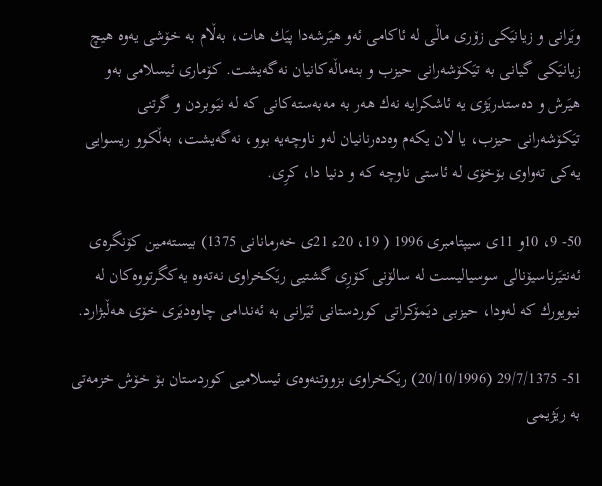ویَرانى و زیانیَكى زۆرى ماڵى له‌ ئاكامى ئه‌و هیَرشه‌دا پیَك هات، به‌ڵام به‌ خۆشى یه‌وه‌ هیچ زیانیَكى گیانى به‌ تیَكۆشه‌رانى حیزب و بنه‌ماڵه‌كانیان نه‌گه‌یشت. كۆمارى ئیسلامى به‌و هیَرش و ده‌ستدریَژى یه‌ ئاشكرایه‌ نه‌ك هه‌ر به‌ مه‌به‌سته‌كانى كه‌ له‌ نیَوبردن و گرتنى تیَكۆشه‌رانى حیزب، یا لان یكه‌م وه‌ده‌رنانیان له‌و ناوچه‌یه‌ بوو، نه‌گه‌یشت، به‌ڵكوو ریسوایى یه‌كى ته‌واوى بۆخۆى له‌ ئاستى ناوچه‌ كه‌ و دنیا دا، كرِى.

50- 9، 10و 11ى سیپتامبرى 1996 ( 19، 20ء 21ى خه‌رمانانى 1375) بیسته‌مین كۆنگره‌ى ئه‌نتیَرناسیۆنالى سوسیالیست له‌ سالۆنى كۆرِى گشتیى ریَكخراوى نه‌ته‌وه‌ یه‌كگرتووه‌كان له‌ نیویورك كه‌ له‌ودا، حیزبى دیَمۆكراتى كوردستانى ئیَرانى به‌ ئه‌ندامى چاوه‌دیَرى خۆى هه‌ڵبژارد.

51- 29/7/1375 (20/10/1996) ریَكخراوى بزووتنه‌وه‌ى ئیسلامیى كوردستان بۆ خۆش خزمه‌تى به‌ ریَژیمى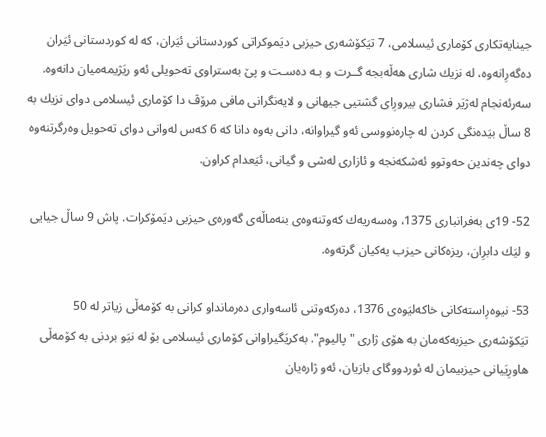جینایه‌تكارى كۆمارى ئیسلامى، 7 تیَكۆشه‌رى حیزبى دیَموكراتى كوردستانى ئیَران، كه‌ له‌ كوردستانى ئیَران ده‌گه‌رِانه‌وه‌، له‌ نزیك شارى هه‌ڵه‌بجه‌ گــرت و بـه‌ ده‌سـت و پێ به‌ستراوى ته‌حویلى ئه‌و ریَژیمه‌میان دانه‌وه‌. سه‌رئه‌نجام له‌ژیَر فشارى بیرورِاى گشتیى جیهانى و لایه‌نگرانى مافى مرۆڤ دا كۆمارى ئیسلامى دواى نزیك به‌ 8 ساڵ بیَده‌نگى كردن له‌ چاره‌نووسى ئه‌و گیراوانه‌، دانى به‌وه‌ دانا كه‌ 6 كه‌س له‌وانى دواى ته‌حویل وه‌رگرتنه‌وه‌ دواى چه‌ندین حه‌وتوو ئه‌شكه‌نجه‌ و ئازارى له‌شى و گیانى، ئیَعدام كراون.

52- 19ى به‌فرانبارى 1375، وه‌سه‌ریه‌ك كه‌وتنه‌وه‌ى بنه‌ماڵه‌ى گه‌وره‌ى حیزبى دیَمۆكرات. پاش 9 ساڵ جیایى و لیَك دابرِان، ریزه‌كانى حیزب یه‌كیان گرته‌وه‌.

53- نیوه‌رِاسته‌كانى خاكه‌لیَوه‌ى 1376، ده‌ركه‌وتنى ئاسه‌وارى ده‌رمانداو كرانى به‌ كۆمه‌ڵى زیاتر له‌ 50 تیَكۆشه‌رى حیزبه‌كه‌مان به‌ هۆى ژارى " پالیوم". به‌كریَگیراوانى كۆمارى ئیسلامى بۆ له‌ نیَو بردنى به‌ كۆمه‌ڵى هاورِیَیانى حیزبیمان له‌ ئوردووگاى بازیان، ئه‌و ژاره‌یان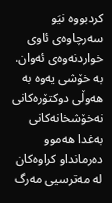كردبووه‌ نیَو سه‌رچاوه‌ى ئاوى خواردنه‌وه‌ى ئه‌وان. به‌ خۆشى یه‌وه‌ به‌ هه‌وڵى دوكتۆره‌كانى نه‌خۆشخانه‌كانى به‌غدا هه‌موو ده‌رمانداو كراوه‌كان له‌ مه‌ترسیى مه‌رگ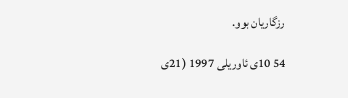رزگاریان بوو.

54 10ى ئاوریلى 1997 (21ى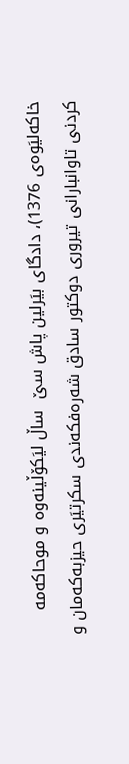خاكه‌لیَوه‌ى 1376)، دادگاى بیَرلین پاش سێ  ساڵ لیَكۆڵینه‌وه و موحاكه‌مه‌ كردنى تاوانبارانى تیرورى دوكتور سادق شه‌ره‌فكه‌ندى سكرتیَرى حیزبه‌كه‌مان و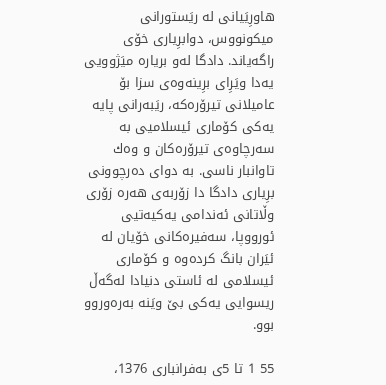هاورِیَیانى له‌ ریَستورانى میكونووس، دوابرِیارى خۆى راگه‌یاند. دادگا له‌و بریاره‌ میَژوویى یه‌دا ویَرِاى برِینه‌وه‌ى سزا بۆ عامیلانى تیرۆره‌كه‌، ریَبه‌رانى پایه‌ یه‌كى كۆمارى ئیسلامیى به‌ سه‌رچاوه‌ى تیرۆره‌كان و وه‌ك تاوانبار ناسى. به‌ دواى ده‌رچوونى برِیارى دادگا دا زۆربه‌ى هه‌ره‌ زۆرى وڵاتانى ئه‌ندامى یه‌كیه‌تیى ئورووپا، سه‌فیره‌كانى خۆیان له‌ ئیَران بانگ كرده‌وه‌ و كۆمارى ئیسلامى له‌ ئاستى دنیادا له‌گه‌ڵ ریسوایى یه‌كى بێ ویَنه‌ به‌ره‌وروو بوو.

55 1 تا 5ى به‌فرانبارى 1376،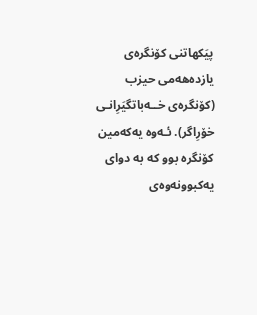پیَكهاتنى كۆنگره‌ى یازده‌هه‌مى حیزب (كۆنگره‌ى خــه‌باتگیَرِانـى خۆرِاگر). ئـه‌وه‌ یه‌كه‌مین كۆنگره‌ بوو كه‌ به‌ دواى یه‌كبوونه‌وه‌ى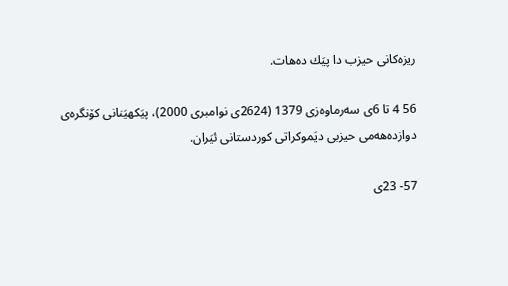ریزه‌كانى حیزب دا پیَك ده‌هات.

56 4 تا 6ى سه‌رماوه‌زى 1379 (2624ى نوامبرى 2000)، پیَكهیَنانى كۆنگره‌ى دوازده‌هه‌مى حیزبى دیَموكراتى كوردستانى ئیَران.

57- 23ى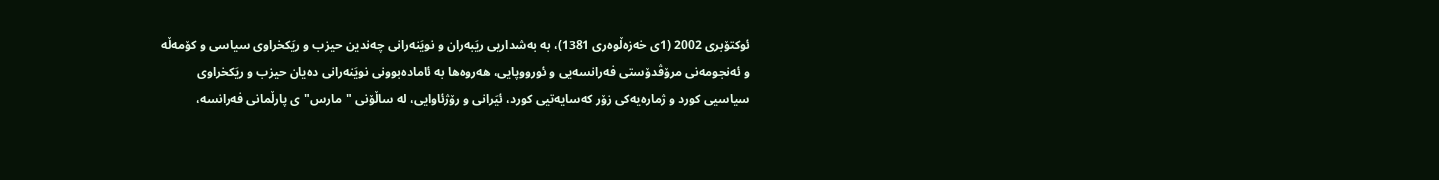ئوكتۆبرى 2002 (1ى خه‌زه‌ڵوه‌رى 1381)، به‌ به‌شداریى ریَبه‌ران و نویَنه‌رانى چه‌ندین حیزب و ریَكخراوى سیاسى و كۆمه‌ڵه و ئه‌نجومه‌نى مرۆڤدۆستى فه‌رانسه‌یى و ئورووپایى، هه‌روه‌ها به‌ ئاماده‌بوونى نویَنه‌رانى ده‌یان حیزب و ریَكخراوى سیاسیى كورد و ژماره‌یه‌كى زۆر كه‌سایه‌تیى كورد، ئیَرانى و رۆژئاوایى، له‌ ساڵۆنى "مارس"ى پارڵمانى فه‌رانسه‌،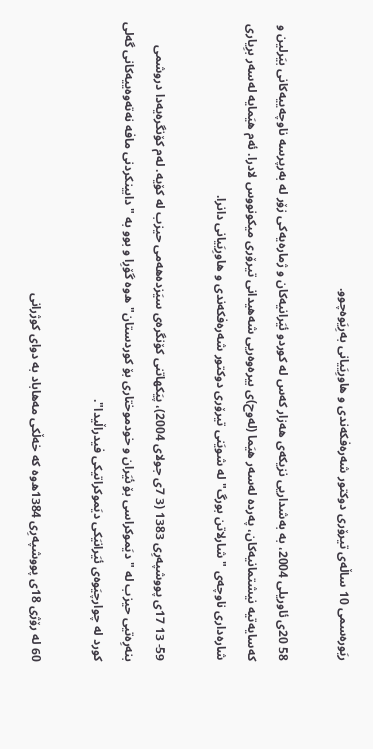ریَوره‌سمى 10 ساڵه‌ى تیرۆرى دوكتور شه‌ره‌فكه‌ندى و هاورِیَیانى به‌رِیَوه‌چوو.

58 20ى ئاوریلى 2004، به‌ به‌شداریى نزیكه‌ى هه‌زار كه‌س له‌ كوردو ئیَرانیه‌كان و ژماره‌یه‌كى زۆر له‌ به‌رپرسه‌ ناوچه‌ییه‌كانى بیَرلین و كه‌سایه‌تیه‌ نیشتمانیه‌كان، په‌رده‌ له‌سه‌ر هیَما (له‌وح)ى بیره‌وه‌ریى شه‌هیدانى تیرۆرى میكونووس لادرا. ئه‌م هیَمایه‌ له‌سه‌ر برِیارى شاره‌دارى ناوچه‌ى "شارلاتن بورگ" له‌ شویَنى تیرۆرى دوكتور شه‌ره‌فكه‌ندى و هاورِیَیانى دانرا.

59- 13 17ى پووشپه‌رِى 1383 (3 7ى جولاى 2004)، پیَكهاتنى كۆنگره‌ى سیَزده‌هه‌مى حیزب له‌ كۆیه‌. له‌م كۆنگره‌یه‌دا دروشمى بنه‌رِه‌تیى حیزب له‌ "دیَموكراسى بۆ ئیَران و خودموختارى بۆ كوردستان"ه‌وه‌ گۆرِا و بوو به‌ "دابینكردنى مافه‌ نه‌ته‌وه‌ییه‌كانى گه‌لى كورد له‌ چوارچیَوه‌ى ئیَرانیَكى دیَموكراتیكى فیدراڵیدا".

60 له‌ رۆژى 18ى پووشپه‌رِى 1384ه‌وه‌ كه‌ خه‌ڵكى مه‌هاباد به‌ دواى كوژرانى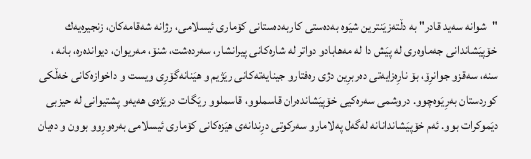"شوانه‌ سه‌ید قادر" به‌ دڵته‌زیَنترین شیَوه‌ به‌ده‌ستى كاربه‌ده‌ستانى كۆمارى ئیسلامى، رژانه‌ شه‌قامه‌كان، زنجیره‌یه‌ك خۆپیَشاندانى جه‌ماوه‌رى له‌ پیَش دا له‌ مه‌هابادو دواتر له‌ شاره‌كانى پیرانشار، سه‌رده‌شت، شنۆ، مه‌ریوان، دیوانده‌ره‌، بانه‌ ، سنه‌، سه‌قزو جوانرِۆ، بۆ نارِه‌زایه‌تى ده‌ربرِین دژى ره‌فتارو جینایه‌ته‌كانى ریَژیم و هیَنانه‌گۆرِى ویست و داخوازه‌كانى خه‌ڵكى كوردستان به‌رِیَوه‌چوو. دروشمى سه‌ره‌كیى خۆپیَشانده‌ران قاسملوو، قاسملوو ریَگات دریَژه‌ى هه‌یه‌و پشتیوانى له‌ حیزبى دیَموكرات بوو. ئه‌م خۆپیَشاندانانه‌ له‌گه‌ل په‌لامارو سه‌ركوتى درِندانه‌ى هیَزه‌كانى كۆمارى ئیسلامى به‌ره‌ورِوو بوون و ده‌یان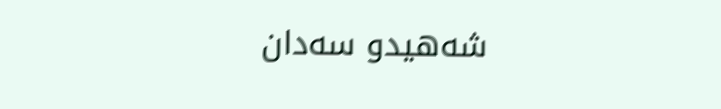شه‌هیدو سه‌دان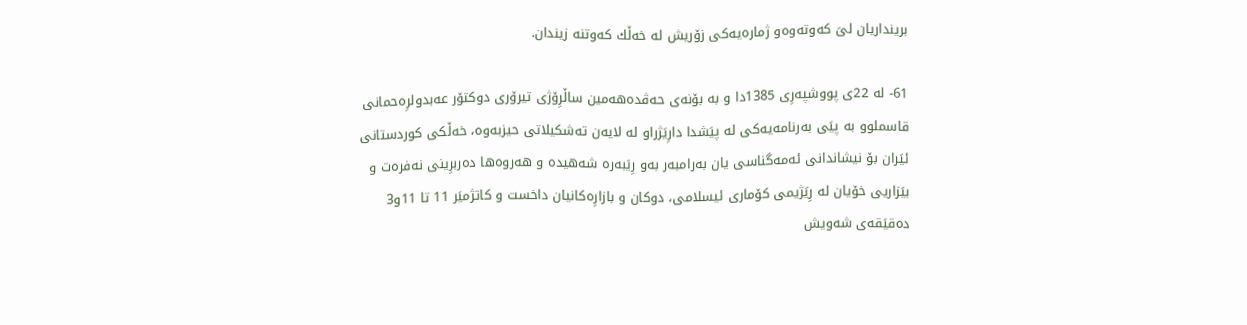برینداریان لىَ كه‌وته‌وه‌و ژماره‌یه‌كى زۆریش له‌ خه‌ڵك كه‌وتنه‌ زیندان.

61- له‌ 22ى پووشپه‌رِى 1385دا و به‌ بۆنه‌ى حه‌ڤده‌هه‌مین ساڵرِۆژى تیرۆرى دوكتۆر عه‌بدولرِه‌حمانى قاسملوو به‌ پیَى به‌رنامه‌یه‌كى له‌ پیَشدا دارِیَژراو له‌ لایه‌ن ته‌شكیلاتى حیزبه‌وه‌، خه‌ڵكى كوردستانى ئیَران بۆ نیشاندانى ئه‌مه‌گناسی یان به‌رامبه‌ر به‌و رِیَبه‌ره‌ شه‌هیده‌ و هه‌روه‌ها ده‌ربرِینى نه‌فره‌ت و بیَزاریى خۆیان له‌ رِیَژیمى كۆمارى ئیسلامى، دوكان و بازارِه‌كانیان داخست و كاتژمیَر 11 تا 11و3 ده‌قیَقه‌ى شه‌ویش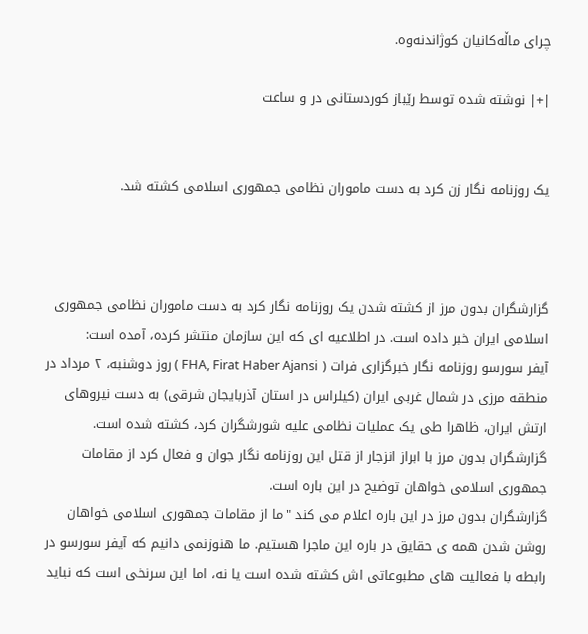چراى ماڵه‌كانیان كوژاندنه‌وه‌.

|+| نوشته شده توسط رێباز کوردستانی در و ساعت


یک روزنامه نگار زن کرد به دست ماموران نظامی جمهوری اسلامی کشته شد.



گزارشگران بدون مرز از کشته شدن یک روزنامه نگار کرد به دست ماموران نظامی جمهوری اسلامی ایران خبر داده است. در اطلاعیه ای که این سازمان منتشر کرده، آمده است:
آیفر سورسو روزنامه نگار خبرگزاری فرات ( FHA, Firat Haber Ajansi ) روز دوشنبه، ٢ مرداد در منطقه مرزی در شمال غربی ایران (کیلراس در استان آذربایجان شرقی) به دست نیروهای ارتش ایران، ظاهرا طی یک عملیات نظامی علیه شورشگران کرد، کشته شده است. گزارشگران بدون مرز با ابراز انزجار از قتل این روزنامه نگار جوان و فعال کرد از مقامات جمهوری اسلامی خواهان توضیح در این باره است.
گزارشگران بدون مرز در این باره اعلام می کند "ما از مقامات جمهوری اسلامی خواهان روشن شدن همه ی حقایق در باره این ماجرا هستیم. ما هنوزنمی دانیم که آیفر سورسو در رابطه با فعالیت های مطبوعاتی اش کشته شده است یا نه، اما این سرنخی است که نباید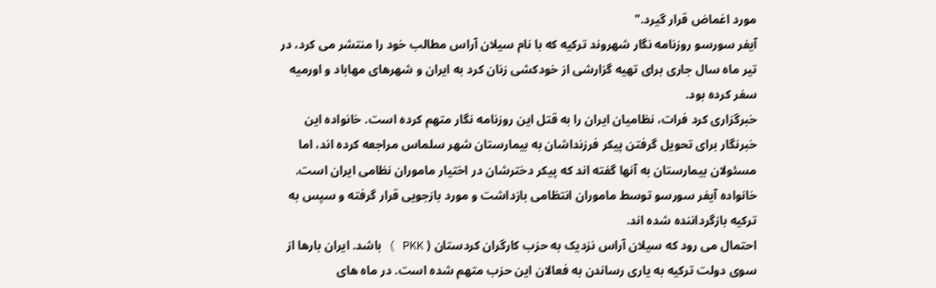مورد اغماض قرار گیرد."
آیفر سورسو روزنامه نگار شهروند ترکیه که با نام سیلان آراس مطالب خود را منتشر می کرد، در تیر ماه سال جاری برای تهیه گزارشی از خودکشی زنان کرد به ایران و شهرهای مهاباد و اورمیه سفر کرده بود.
خبرگزاری کرد فرات، نظامیان ایران را به قتل این روزنامه نگار متهم کرده است. خانواده این خبرنگار برای تحویل گرفتن پیکر فرزنداشان به بیمارستان شهر سلماس مراجعه کرده اند، اما مسئولان بیمارستان به آنها گفته اند که پیکر دخترشان در اختیار ماموران نظامی ایران است. خانواده آیفر سورسو توسط ماموران انتظامی بازداشت و مورد بازجویی قرار گرفته و سپس به ترکیه بازگرداننده شده اند.
احتمال می رود که سیلان آراس نزدیک به حزب کارگران کردستان ( PKK ) باشد. ایران بارها از سوی دولت ترکیه به یاری رساندن به فعالان اين حزب متهم شده است. در ماه های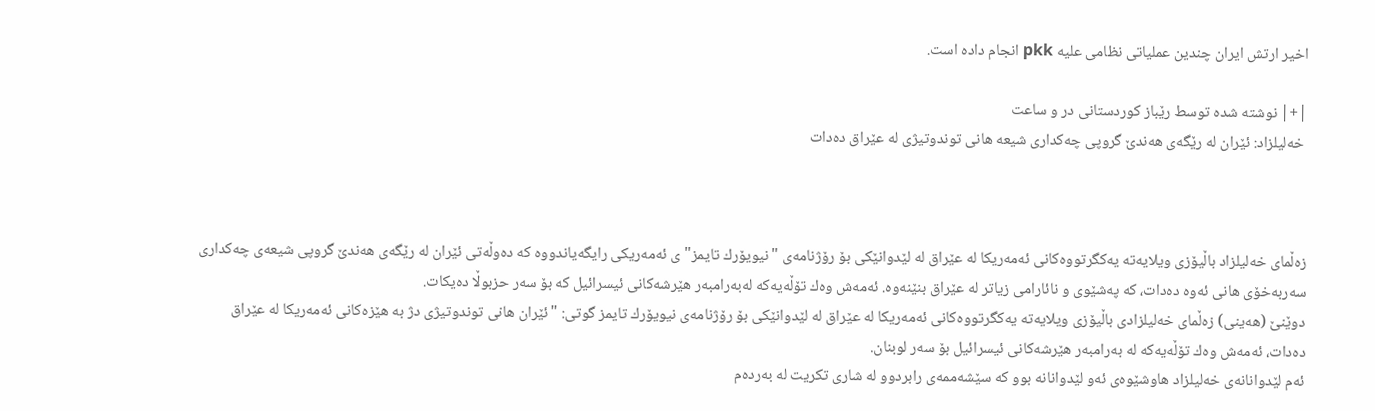اخیر ارتش ایران چندین عملیاتی نظامی علیه pkk انجام داده است.

|+| نوشته شده توسط رێباز کوردستانی در و ساعت
 خه‌لیلزاد: ئێران له‌ رێگه‌ی هه‌ندێ گروپی چه‌كداری شیعه‌ هانی توندوتیژی له‌ عێراق ده‌دات



زه‌ڵمای خه‌لیلزاد باڵیۆزی ویلایه‌ته‌ یه‌كگرتووه‌كانی ئه‌مه‌ریكا له‌ عێراق له‌ لێدوانێكی بۆ رۆژنامه‌ی "نیویۆرك تایمز"ی ئه‌مه‌ریكی رایگه‌یاندووه‌ كه‌ ده‌وڵه‌تی ئێران له‌ رێگه‌ی هه‌ندێ گروپی شیعه‌ی چه‌كداری سه‌ربه‌خۆی هانی ئه‌وه‌ ده‌دات، كه‌ په‌شێوی و نائارامی زیاتر له‌ عێراق بنێنه‌وه‌. ئه‌مه‌ش وه‌ك تۆڵه‌یه‌كه‌ له‌به‌رامبه‌ر هێرشه‌كانی ئیسرائیل كه‌ بۆ سه‌ر حزبوڵا ده‌یكات.
دوێنێ (هه‌ینی) زه‌ڵمای خه‌لیلزادی باڵیۆزی ویلایه‌ته‌ یه‌كگرتووه‌كانی ئه‌مه‌ریكا له‌ عێراق له‌ لێدوانێكی بۆ رۆژنامه‌ی نیویۆرك تایمز گوتی: "ئێران هانی توندوتیژی دژ به‌ هێزه‌كانی ئه‌مه‌ریكا له‌ عێراق ده‌دات، ئه‌مه‌ش وه‌ك تۆڵه‌یه‌كه‌ له‌ به‌رامبه‌ر هێرشه‌كانی ئیسرائیل بۆ سه‌ر لوبنان.
ئه‌م لێدوانانه‌ی خه‌لیلزاد هاوشێوه‌ی ئه‌و لێدوانانه‌ بوو كه‌ سێشه‌ممه‌ی رابردوو له‌ شاری تكریت له‌ به‌رده‌م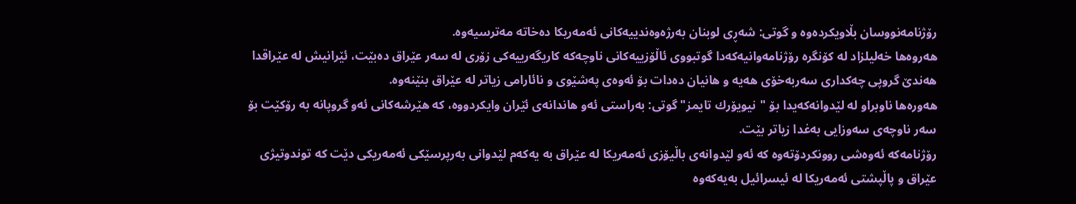رۆژنامه‌نووسان بڵاویكرده‌وه‌ و گوتی: شه‌ڕی لوبنان به‌رژه‌وه‌ندییه‌كانی ئه‌مه‌ریكا ده‌خاته‌ مه‌ترسیه‌وه‌.
هه‌روه‌ها خه‌لیلزاد له‌ كۆنگره‌ رۆژنامه‌وانیه‌كه‌دا گوتبووی ئاڵۆزییه‌كانی ناوچه‌كه‌ كاریگه‌رییه‌كی زۆری له‌ سه‌ر عێراق ده‌بێت، ئێرانیش له‌ عێراقدا هه‌ندێ گروپی چه‌كداری سه‌ربه‌خۆی هه‌یه‌ و هانیان ده‌دات بۆ ئه‌وه‌ی په‌شێوی و نائارامی زیاتر له‌ عێراق بنێنه‌وه‌.
هه‌وره‌ها ناوبراو له‌ لێدوانه‌كه‌یدا بۆ "نیویۆرك تایمز" گوتی: به‌راستی ئه‌و هاندانه‌ی ئێران وایكردووه‌، كه‌ هێرشه‌كانی ئه‌و گروپانه‌ به‌ رۆكێت بۆ سه‌ر ناوچه‌ی سه‌وزایی به‌غدا زیاتر بێت.
رۆژنامه‌كه‌ ئه‌وه‌شی روونكردۆته‌وه‌ كه‌ ئه‌و لێدوانه‌ی باڵیۆزی ئه‌مه‌ریكا له‌ عێراق به‌ یه‌كه‌م لێدوانی به‌رپرسێكی ئه‌مه‌ریكی دێت كه‌ توندوتیژی عێراق و پاڵپشتی ئه‌مه‌ریكا له‌ ئیسرائیل به‌یه‌كه‌وه‌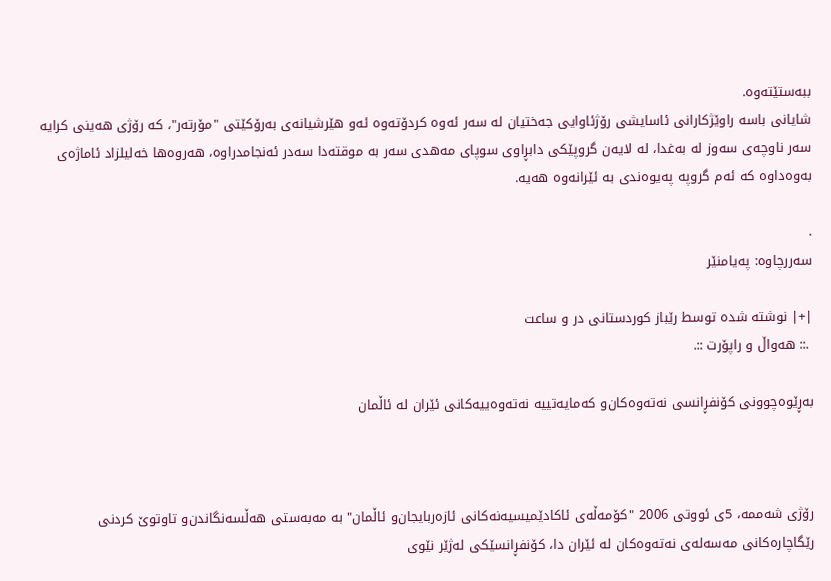ببه‌ستێته‌وه‌.
شایانی باسه‌ راوێژكارانی ئاسایشی رۆژئاوایی جه‌ختیان له‌ سه‌ر ئه‌وه‌ كردۆته‌وه‌ ئه‌و هێرشیانه‌ی به‌رۆكێتی "مۆرته‌ر"، كه‌ رۆژی هه‌ینی كرایه‌ سه‌ر ناوچه‌ی سه‌وز له‌ به‌غدا، له‌ لایه‌ن گروپێكی دابڕاوی سوپای مه‌هدی سه‌ر به‌ موقته‌دا سه‌در ئه‌نجامدراوه‌، هه‌روه‌ها خه‌لیلزاد ئاماژه‌ی به‌وه‌داوه‌ كه‌ ئه‌م گروپه‌ په‌یوه‌ندی به‌ ئێرانه‌وه‌ هه‌یه‌.

.
سه‌ررچاوه‌: په‌یامنێر

|+| نوشته شده توسط رێباز کوردستانی در و ساعت
 .:: هه‌واڵ و راپۆرت ::.

به‌ڕێوه‌چوونی‌ كۆنفڕانسی‌ نه‌ته‌وه‌كان‌و كه‌مایه‌تییه‌ نه‌ته‌وه‌ییه‌كانی‌ ئێران له‌ ئاڵمان



رۆژی‌ شه‌ممه‌، 5ی‌ ئووتی‌ 2006 "كۆمه‌ڵه‌ی‌ ئاكادێمیسیه‌نه‌كانی‌ ئازه‌ربایجان‌و ئاڵمان" به‌ مه‌به‌ستی‌ هه‌ڵسه‌نگاندن‌و تاوتوێ‌ كردنی‌ رێگاچاره‌كانی‌ مه‌سه‌له‌ی‌ نه‌ته‌وه‌كان له‌ ئێران دا، كۆنفڕانسێكی‌ له‌ژێر نێوی‌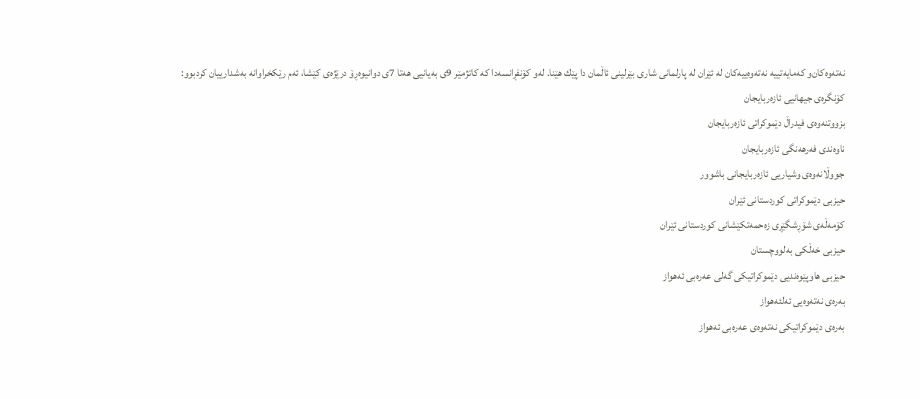نه‌ته‌وه‌كان‌و كه‌مایه‌تییه‌ نه‌ته‌وه‌ییه‌كان له‌ ئێران له‌ پارلمانی‌ شاری‌ بێرلینی‌ ئاڵمان دا پێك هێنا. له‌و كۆنفڕانسه‌دا كه‌ كاتژمێر 9ی‌ به‌یانیی‌ هه‌تا 7ی‌ دوانیوه‌ڕۆ درێژه‌ی‌ كێشا، ئه‌م رێكخراوانه‌ به‌شدارییان كردبوو:
كۆنگره‌ی‌ جیهانیی‌ ئازه‌ربایجان
بزووتنه‌وه‌ی‌ فیدراڵ‌ دێموكراتی‌ ئازه‌ربایجان
ناوه‌ندی‌ فه‌رهه‌نگی‌ ئازه‌ربایجان
جووڵانه‌وه‌ی‌ وشیاریی‌ ئازه‌ربایجانی‌ باشوور
حیزبی‌ دێموكراتی‌ كوردستانی‌ ئێران
كۆمه‌ڵه‌ی‌ شۆڕشگێڕی‌ زه‌حمه‌تكێشانی‌ كوردستانی‌ ئێران
حیزبی‌ خه‌ڵكی‌ به‌لووچستان
حیزبی‌ هاوپێوه‌ندیی‌ دێموكراتیكی‌ گه‌لی‌ عه‌ره‌بی‌ ئه‌هواز
به‌ره‌ی‌ نه‌ته‌وه‌یی‌ ئه‌لئه‌هواز
به‌ره‌ی‌ دێموكراتیكی‌ نه‌ته‌وه‌ی‌ عه‌ره‌بی‌ ئه‌هواز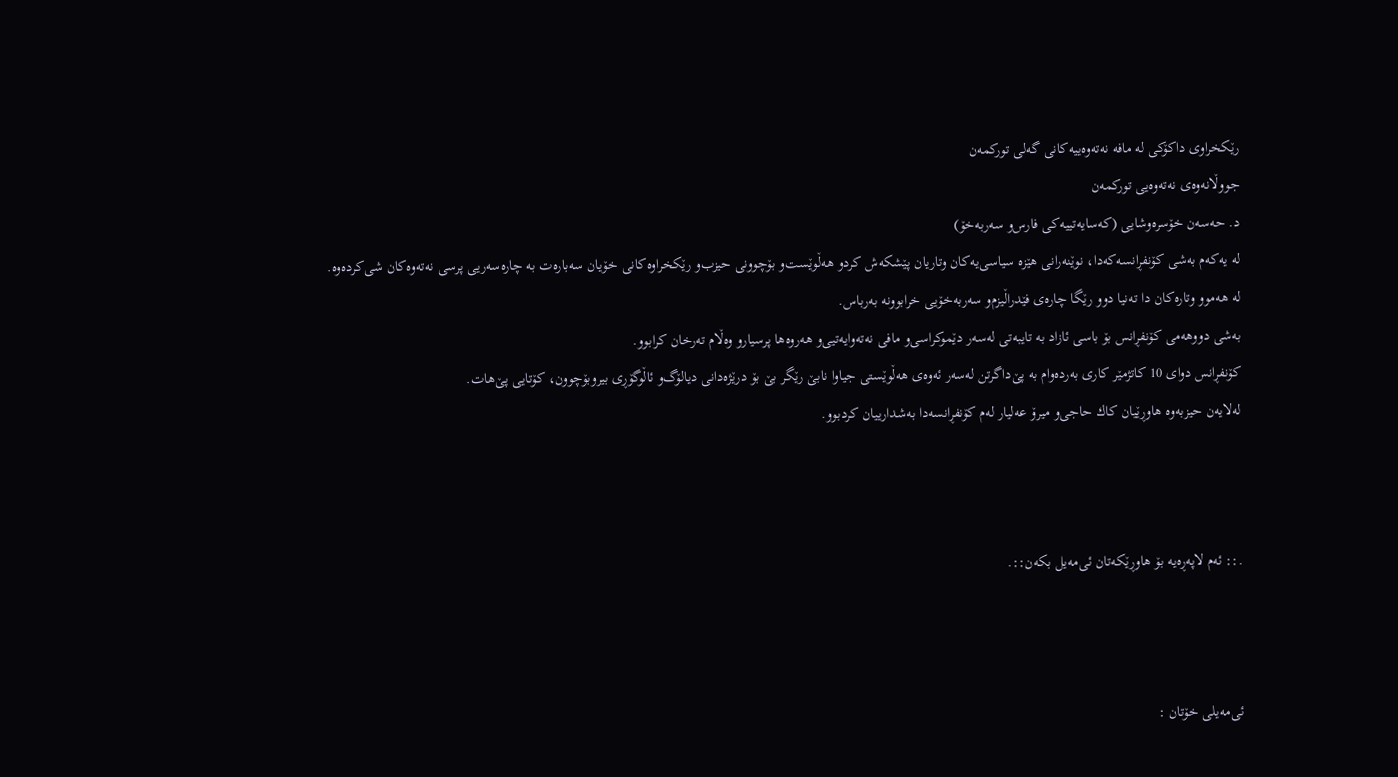رێكخراوی‌ داكۆكی‌ له‌ مافه‌ نه‌ته‌وه‌ییه‌كانی‌ گه‌لی‌ توركمه‌ن
جووڵانه‌وه‌ی‌ نه‌ته‌وه‌یی‌ توركمه‌ن
د. حه‌سه‌ن خۆسره‌وشایی‌ (كه‌سایه‌تییه‌كی‌ فارس‌و سه‌ربه‌خۆ)
له‌ یه‌كه‌م به‌شی‌ كۆنفڕانسه‌كه‌دا، نوێنه‌رانی‌ هێزه‌ سیاسی‌یه‌كان وتاریان پێشكه‌ش كردو هه‌ڵوێست‌و بۆچوونی‌ حیزب‌و رێكخراوه‌كانی‌ خۆیان سه‌باره‌ت به‌ چاره‌سه‌ریی‌ پرسی‌ نه‌ته‌وه‌كان شی‌كرده‌وه‌.
له‌ هه‌موو وتاره‌كان دا ته‌نیا دوو رێگا چاره‌ی‌ فێدراڵیزم‌و سه‌ربه‌خۆیی‌ خرابوونه‌ به‌رباس.
به‌شی‌ دووهه‌می‌ كۆنفڕانس بۆ باسی‌ ئازاد به‌ تایبه‌تی‌ له‌سه‌ر دێموكراسی‌‌و مافی‌ نه‌ته‌وایه‌تیی‌‌و هه‌روه‌ها پرسیارو وه‌ڵام ته‌رخان كرابوو.
كۆنفڕانس دوای‌ 10 كاتژمێر كاری‌ به‌رده‌وام به‌ پێ‌داگرتن له‌سه‌ر ئه‌وه‌ی‌ هه‌ڵوێستی‌ جیاوا نابێ‌ رێگر بێ‌ بۆ درێژه‌دانی‌ دیالۆگ‌و ئاڵوگۆڕی‌ بیروبۆچوون، كۆتایی‌ پێ‌هات.
له‌لایه‌ن حیزبه‌وه‌ هاوڕێیان كاك حاجی‌‌و میرۆ عه‌لیار له‌م كۆنفڕانسه‌دا به‌شدارییان كردبوو.



.:: ئه‌م لاپه‌ڕه‌یه بۆ هاوڕێکه‌تان ئی‌مه‌یل بکه‌ن::.



ئی‌مه‌یلی خۆتان :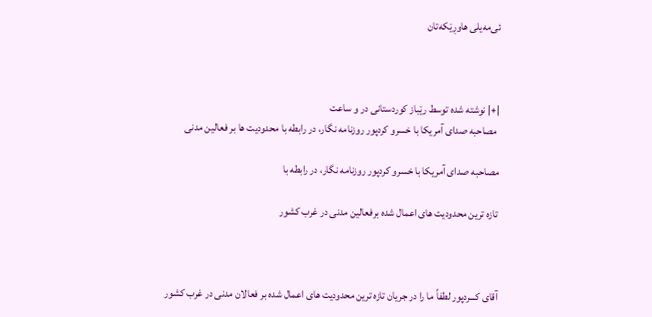ئی‌مه‌یلی هاوڕێکه‌تان



|+| نوشته شده توسط رێباز کوردستانی در و ساعت
 مصاحبه صدای آمریکا با خسرو کردپور روزنامه نگار، در رابطه با محدودیت ها بر فعالین مدنی

مصاحبه صدای آمریکا با خسرو کردپور روزنامه نگار، در رابطه با

تازه ترین محدودیت های اعمال شده برفعالین مدنی در غرب کشور



آقای کـــردپور لطفاً ما را در جریان تازه ترین محدودیت های اعمال شده بر فعالان مدنی در غرب کشور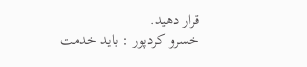قرار دهید.
خسرو کردپور : باید خدمت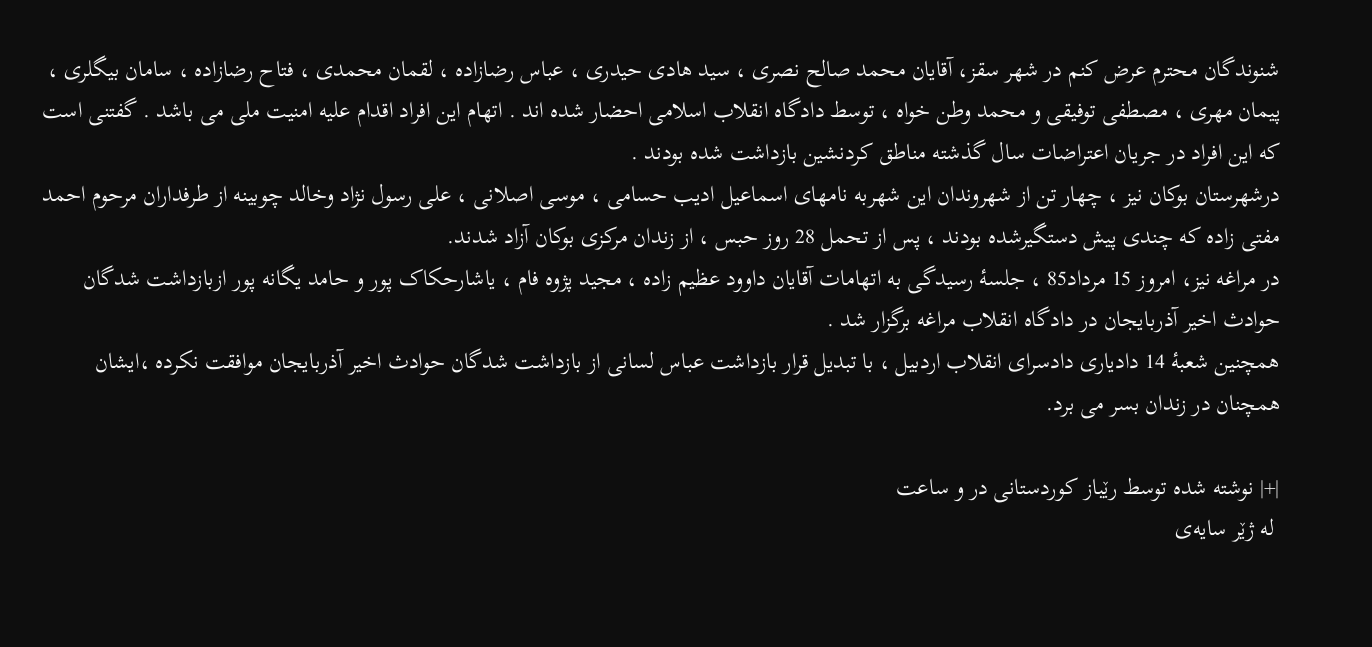شنوندگان محترم عرض کنم در شهر سقز، آقایان محمد صالح نصری ، سید هادی حیدری ، عباس رضازاده ، لقمان محمدی ، فتاح رضازاده ، سامان بیگلری ، پیمان مهری ، مصطفی توفیقی و محمد وطن خواه ، توسط دادگاه انقلاب اسلامی احضار شده اند . اتهام این افراد اقدام علیه امنیت ملی می باشد . گفتنی است که این افراد در جریان اعتراضات سال گذشته مناطق کردنشین بازداشت شده بودند .
درشهرستان بوکان نیز ، چهار تن از شهروندان این شهربه نامهای اسماعیل ادیب حسامی ، موسی اصلانی ، علی رسول نژاد وخالد چوبینه از طرفداران مرحوم احمد مفتی زاده که چندی پیش دستگیرشده بودند ، پس از تحمل 28 روز حبس ، از زندان مرکزی بوکان آزاد شدند.
در مراغه نیز، امروز 15 مرداد85 ، جلسۀ رسیدگی به اتهامات آقایان داوود عظیم زاده ، مجید پژوه فام ، یاشارحکاک پور و حامد یگانه پور ازبازداشت شدگان حوادث اخیر آذربایجان در دادگاه انقلاب مراغه برگزار شد .
همچنین شعبۀ 14 دادیاری دادسرای انقلاب اردبیل ، با تبدیل قرار بازداشت عباس لسانی از بازداشت شدگان حوادث اخیر آذربایجان موافقت نکرده ،ایشان همچنان در زندان بسر می برد.

|+| نوشته شده توسط رێباز کوردستانی در و ساعت
 له ژێر سایه‌‌‌ی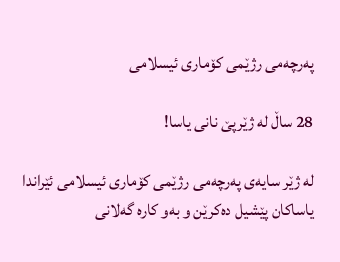په‌رچه‌‌می رژێمی كۆماری ئیسلامی

28 ساڵ له ‌ژێرپێ نانی یاسا!

له ژێر سایه‌‌‌ی په‌رچه‌‌می رژێمی كۆماری ئیسلامی ئێراندا یاساكان پێشیل ده‌كرێن و‌‌ به‌‌و كاره گه‌لانی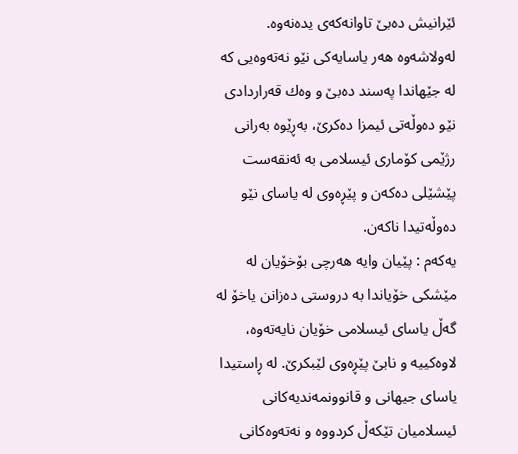ئێرانیش ده‌بێ تاوانه‌كه‌‌‌‌ی ‌یده‌نه‌‌وه. له‌‌ولاشه‌وه هه‌ر یاسایه‌كی نێو نه‌ته‌وه‌یی كه له جێهاندا په‌سند ‌ده‌‌‌بێ ‌‌‌و وه‌‌ك قه‌راردادی نێو ده‌وڵه‌‌تی ئیمزا ده‌‌كرێ، به‌‌ڕێوه به‌رانی رژێمی كۆماری ئیسلامی به ‌‌‌ئه‌نقه‌ست پێشێلی ده‌‌‌كه‌‌ن‌‌ و پێڕه‌وی ‌‌له ‌‌یاسای ‌‌نێو‌‌ ده‌‌وڵه‌‌تیدا ‌‌ناكه‌ن.
یه‌كه‌م : پێیان وایه هه‌‌رچی بۆخۆیان‌‌‌ له مێشكی خۆیاندا به‌‌ دروستی ده‌زانن ‌یاخۆ له گه‌ڵ یاسای ئیسلامی خۆیان نایه‌‌ته‌‌وه‌‌‌، لاوه‌كییه ‌‌‌‌و‌ نا‌بێ پێڕه‌‌وی لێبكرێ. له ڕاستیدا یاسای جیهانی ‌‌و قانوونمه‌ندیه‌‌كانی ئیسلامیان تێكه‌ڵ كردووه ‌‌و نه‌ته‌وه‌كانی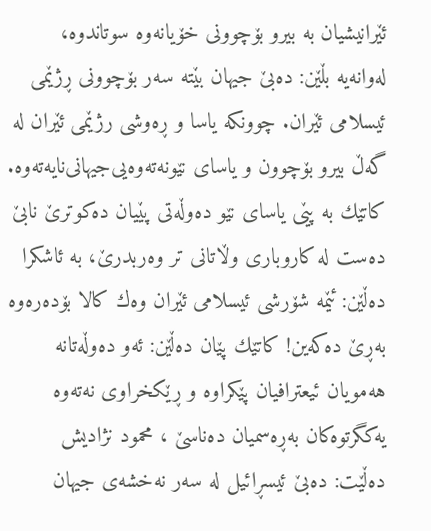ئێرانیشیان به بیرو بۆچوونی خۆیانه‌‌‌وه سوتاندوه‌، له‌وانه‌یه بڵێن‌: ده‌بێ جیهان بێته سه‌ر بۆچوونی ڕژێمی ئیسلامی ئێران. چوونكه یاسا و ڕه‌‌وشی رژێمی ئێران‌ له گه‌‌ڵ بیرو بۆچوون ‌‌و یاسای نێو‌نه‌ته‌وه‌یی‌‌‌‌جیهانی‌‌نایه‌ته‌وه‌‌.
كاتێك به پێی یاسای نێو ده‌وڵه‌‌تی پێیان ده‌كوترێ نابێ ده‌‌ست له كاروباری وڵاتانی تر وه‌ربدرێ‌‌، به ئاشكرا ده‌ڵێن: ئێمه شۆرشی ئیسلامی ئێران وه‌‌ك كالا بۆده‌ره‌وه به‌ڕێ ده‌كه‌ین! كاتێك پێان ده‌ڵێن‌: ئه‌و ده‌وڵه‌تانه‌‌ هه‌مویان ئیعترافیان پێكراوه ‌و ڕێكخراوی نه‌ته‌‌وه یه‌‌كگرتوه‌‌كان به‌‌ڕه‌‌سمیان ده‌ناسێ ‌، محمود نژادیش ده‌‌ڵێت‌: ده‌بێ ئیسڕائیل له سه‌ر نه‌خشه‌‌ی جیهان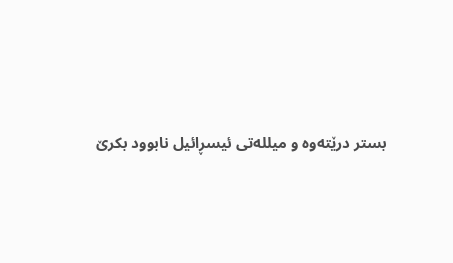بستر درێته‌‌وه ‌‌و ‌میلله‌‌تی ‌‌ئیسڕائیل ‌‌نابوود ‌‌بكرێ‌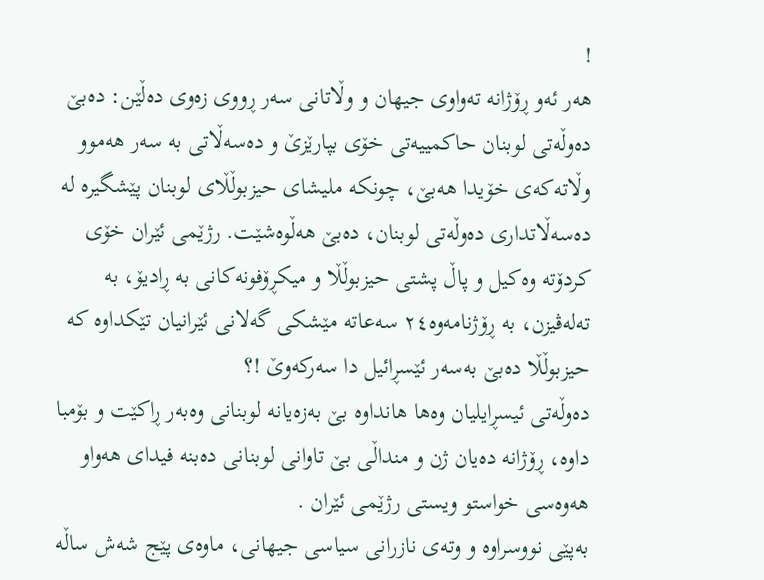!
هه‌‌ر ئه‌و ڕۆژانه ته‌واوی جیهان ‌‌و وڵاتانی سه‌ر ڕووی زه‌‌وی ده‌ڵێن‌: ده‌بێ ده‌وڵه‌تی لوبنان‌ حاكمییه‌تی خۆی بپارێزێ و ده‌سه‌ڵاتی به ‌سه‌ر هه‌موو وڵاته‌‌كه‌‌ی خۆیدا هه‌بێ‌‌، چونكه ملیشای حیزبوڵڵای لوبنان پێشگیره له ده‌سه‌ڵاتداری ده‌وڵه‌تی لوبنان، ده‌بێ هه‌ڵوه‌شێت‌. رژێمی ئێران خۆی كردۆته وه‌كیل و پاڵ پشتی حیزبوڵڵا و میكڕۆفونه‌كانی به ڕادیۆ، به ته‌له‌ڤیزن‌، به ڕۆژنامه‌‌‌وه٢٤ سه‌‌عاته مێشكی گه‌لانی ئێرانیان تێكداوه كه حیزبوڵڵا ده‌بێ به‌سه‌ر ئێسڕائیل دا سه‌ركه‌‌وێ !؟
ده‌وڵه‌‌تی ئیسڕایلیان وه‌ها هانداوه بێ به‌زه‌‌یانه لوبنانی وه‌به‌ر ڕاكێت ‌و بۆمبا داوه‌، ڕۆژانه ده‌یان ژن ‌‌و منداڵی بێ تاوانی لوبنانی ده‌بنه فیدای هه‌واو هه‌وه‌سی خواستو ویستی رژێمی ئێران .
به‌‌پێی نووسراوه ‌‌و وته‌‌ی نازرانی سیاسی جیهانی‌‌، ماوه‌ی پێج شه‌‌ش ساڵه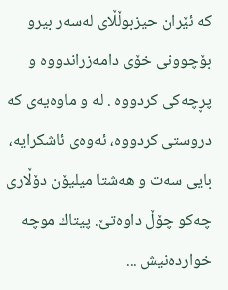كه ئێران حیزبوڵڵای له‌‌سه‌‌ر بیرو بۆچوونی خۆی دامه‌زراندووه ‌‌‌و پڕچه‌كی كردووه ‌‌. له ‌‌و ماوه‌‌یه‌ی كه دروستی كردووه‌‌‌، ئه‌وه‌ی ئاشكرایه‌، بایی سه‌‌ت‌‌‌ و هه‌‌شتا میلیۆن دۆڵاری چه‌‌كو چۆڵ داوه‌تێ‌. پیتاك‌‌ موچه خوارده‌‌نیش ...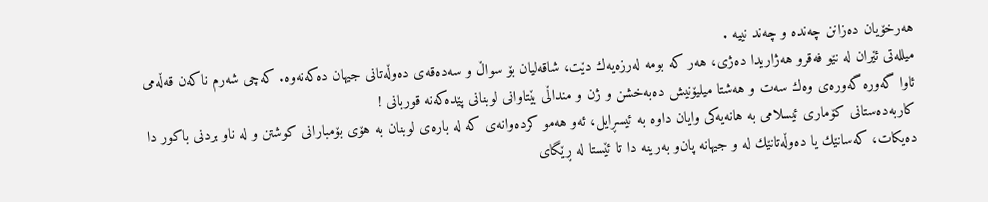هه‌‌ر‌خۆیان ‌‌ده‌زانن ‌‌چه‌نده و چه‌ند نییه .
میلله‌تی ئێران له نێو فه‌قرو هه‌ژاریدا ده‌ژی‌‌، هه‌‌ر كه بومه له‌‌رزه‌‌یه‌‌ك دێت‌، شاقه‌لیان بۆ سواڵ و سه‌ده‌قه‌‌ی ده‌وڵه‌تانی جیهان ده‌كه‌نه‌وه‌‌‌‌‌. كه‌چی شه‌رم ناكه‌ن قه‌ڵه‌می ئاوا گه‌وره گه‌وره‌‌ی وه‌ك سه‌ت ‌‌و هه‌‌شتا میلیۆنیش ده‌به‌خشن ‌‌و ژن ‌‌‌و منداڵی بێتاوانی لوبنانی پێده‌كه‌نه قوربانی !
كاربه‌‌ده‌ستانی كۆماری ئیسلامی به هانه‌یه‌كی وایان داوه به ئیسڕایل، ئه‌و هه‌‌مو كرده‌وانه‌‌ی كه له باره‌ی لوبنان‌ به هۆی بۆمبارانی كوشتن ‌‌و له‌ ناو بردنی باكور دا ده‌‌یكات‌‌، كه‌‌سانێك یا ده‌وڵه‌تانێك له ‌‌و جیهانه پان‌‌و به‌رینه ‌‌دا تا ئێستا له ڕێگای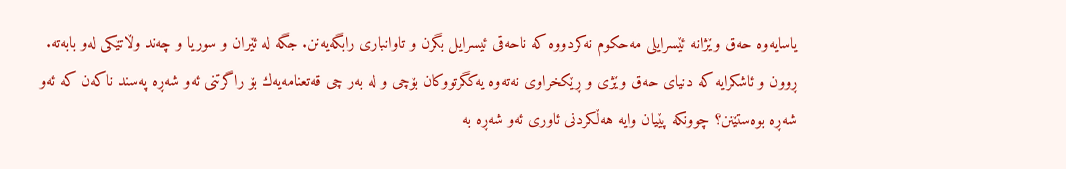یاسایه‌وه حه‌‌ق وێژانه ئێسرایلی مه‌‌حكوم نه‌‌‌كردووه كه ناحه‌‌قی ئیسرایل بگرن‌‌ و تاوانباری رابگه‌یه‌نن. جگه له ئێران ‌‌و سوریا و چه‌‌ند وڵاتێكی له‌و بابه‌ته‌. ڕوون و ئاشكرایه كه دنیای حه‌‌ق وێژی ‌و ڕێكخراوی نه‌‌ته‌‌وه ‌‌‌یه‌كگرتووكان بۆچی و له به‌‌ر چی قه‌تعنامه‌یه‌ك بۆ راگرتنی ئه‌و شه‌ڕه په‌سند ‌‌ناكه‌ن كه ئه‌‌و شه‌ڕه بوه‌ستێنن؟ چوونكه پێیان وایه هه‌‌ڵكردنی ئاوری‌ ئه‌و شه‌ڕه به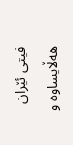فیتی ئێران هه‌ڵایساوه ‌‌‌و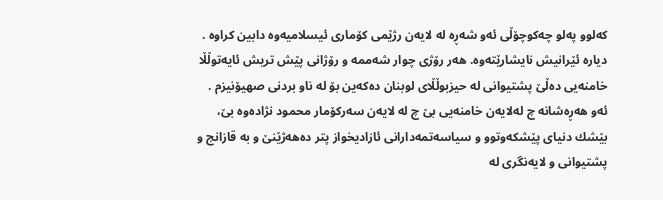كه‌‌لوو په‌‌لو چه‌كوچۆڵی ئه‌و شه‌‌ڕه له لایه‌‌ن رژێمی كۆماری ئیسلامیه‌وه دابین كراوه . دیاره ئێرانیش نایشارێته‌وه. هه‌ر رۆژی چوار شه‌‌ممه ‌‌‌و رۆژانی پێش تریش ئایه‌توڵڵا خامنه‌‌یی ده‌‌ڵێ پشتیوانی له حیزبوڵڵای لوبنان ده‌كه‌ین بۆ له ناو بردنی صهیۆنیزم . ئه‌و هه‌ڕه‌شانه چ له‌‌لا‌یه‌‌ن خامنه‌یی بێ چ له ‌لایه‌‌ن سه‌ركۆمار محمود ‌نژاده‌وه ‌‌بێ‌، بێشك دنیای پێشكه‌وتوو‌ و سیاسه‌‌تمه‌دارانی ئازادیخواز پتر ده‌هه‌ژێنێ‌‌ و به قازانج و پشتیوانی ‌‌و لایه‌نگری له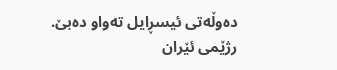ده‌وڵه‌‌تی ئیسڕایل ته‌واو ده‌بێ. رژێمی ئێران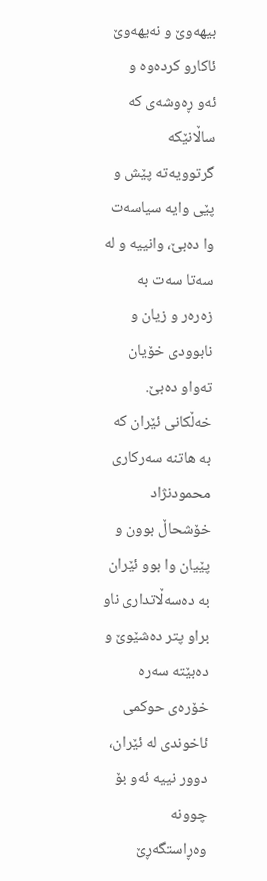بیهه‌وێ ‌‌و نه‌‌‌یهه‌‌وێ ئاكارو كرده‌وه و ئه‌و ڕه‌‌وشه‌‌‌ی كه ساڵانێكه گرتوویه‌ته پێش ‌‌و پێی وایه سیاسه‌ت وا ده‌بێ‌، وانییه ‌‌‌و له سه‌تا سه‌ت به زه‌ره‌‌ر ‌‌و زیان و نابوودی خۆیان ته‌واو ‌‌ده‌بێ‌‌.
خه‌ڵكانی ئێران كه به هاتنه سه‌ركاری محمود‌نژاد خۆشحاڵ بوون ‌‌و پێیان وا بوو ئێران به ‌‌ده‌سه‌ڵاتداری ناو براو پتر ده‌شێوێ و ده‌بێته سه‌ره خۆره‌ی حوكمی ئاخوندی له ئێران‌‌، دوور نییه ئه‌و بۆ چوونه وه‌ڕاستگه‌ڕێ‌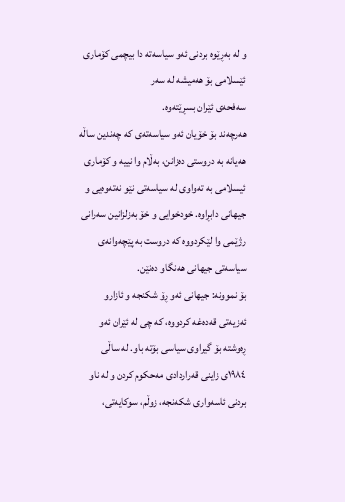و له به‌ڕێوه بردنی ئه‌و سیاسه‌ته ‌‌دا بیچمی كۆماری ئێسلامی بۆ هه‌میشه له سه‌ر سه‌فحه‌‌ی ‌‌ئێران ‌‌بسڕێته‌وه‌.
هه‌‌رچه‌ند بۆ خۆیان ئه‌و سیاسه‌ته‌ی كه چه‌ندین ساڵه هه‌یانه به‌ دروستی ده‌‌زانن‌‌، به‌ڵام وا نییه‌ و كۆماری ئیسلامی‌ به ته‌واوی له سیاسه‌تی نێو نه‌‌‌ته‌‌وه‌یی و جیهانی دابڕاوه‌. خودخوایی‌‌ ‌و خۆ به‌‌زلزانین سه‌رانی رژێمی وا لێكردووه كه دروست به پێچه‌وانه‌‌ی سیاسه‌تی جیهانی هه‌‌نگاو ده‌‌نێن.
بۆ نموونه: جیهانی ئه‌و ‌‌ڕۆ شكنجه ‌‌و ئازارو ئه‌زیه‌تی قه‌ده‌‌غه كردووه، كه چی له ئێران ئه‌و ڕه‌‌وشته بۆ گیراوی سیاسی بۆته باو‌. له ساڵی ١٩٨٤ی زاینی قه‌راردادی مه‌حكوم كردن ‌‌و له ‌ناو بردنی ئاسه‌واری شكه‌‌نجه‌‌‌، زوڵم‌، سوكایه‌تی‌،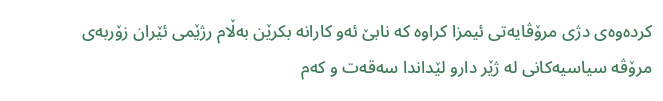كرده‌وه‌ی دژی مرۆڤایه‌تی ئیمزا كراوه‌‌ كه نابێ ئه‌و كارانه بكرێن به‌ڵام رژێمی ئێران زۆربه‌‌ی مرۆڤه سیاسیه‌كانی له ژێر دارو لێداندا سه‌‌قه‌‌ت و كه‌م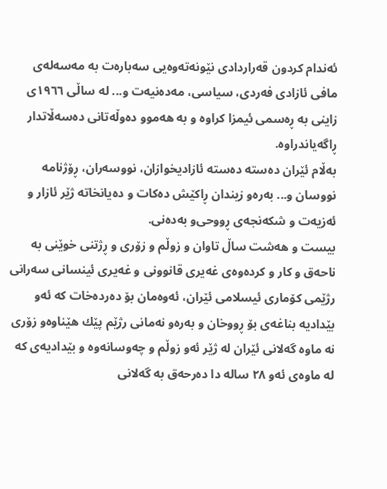ئه‌ندام كردون قه‌راردادی نێونه‌ته‌وه‌یی سه‌باره‌ت به مه‌سه‌له‌‌ی مافی ئازادی فه‌ردی‌‌‌‌، سیاسی، مه‌ده‌نیه‌ت ‌و... له ساڵی ١٩٦٦ی زاینی به ڕه‌‌سمی ئیمزا كراوه و به هه‌‌موو ده‌وڵه‌تانی ده‌سه‌ڵاتدار ڕاگه‌یاندراوه.
به‌ڵام ئێران ده‌سته ده‌سته ئازادیخوازان، نووسه‌ران‌، ڕۆژنامه نووسان ‌‌و... به‌ره‌و زیندان ڕاكێش ده‌كات و ده‌یانخاته ژێر ئازار و ئه‌‌زیه‌‌ت ‌‌و شكه‌‌نجه‌‌ی ڕووحی‌‌‌‌و‌ به‌‌ده‌نی.
بیست‌‌‌ و هه‌‌شت ساڵ تاوان و زوڵم‌‌ و زۆری و ڕژتنی خوێنی به ناحه‌‌ق ‌و كار و كرده‌وه‌‌ی غه‌یری قانوونی و غه‌یری ئینسانی سه‌رانی رژێمی كۆماری ئیسلامی ئێران‌، ئه‌وه‌‌مان بۆ ده‌ر‌ده‌خات كه ئه‌‌و بێدادیه بناغه‌‌ی بۆ ڕووخان و به‌ره‌و نه‌مانی رژێم پێك هێناوه‌و زۆری نه ماوه گه‌لانی ئێران له ژێر ئه‌و زوڵم ‌‌و ‌چه‌وسانه‌وه ‌‌و بێدادیه‌‌ی كه له‌‌ ماوه‌ی ئه‌و ٢٨ ساله دا ده‌‌رحه‌ق به گه‌لانی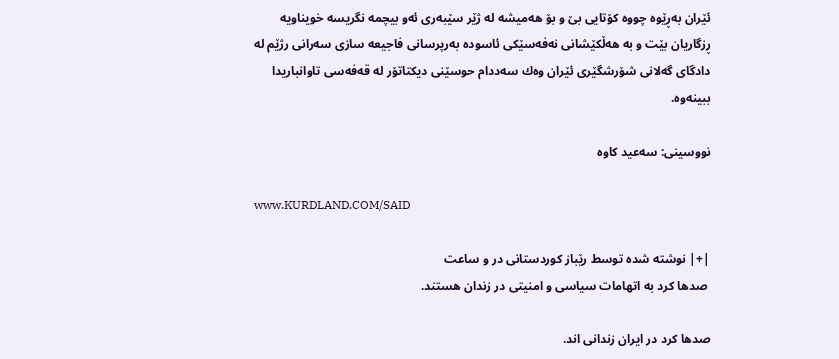ئێران به‌ڕێوه‌ چووه كۆتایی بێ‌‌ و بۆ هه‌‌میشه له ژێر سێبه‌ری ئه‌و بیچمه نگریسه خویناویه ڕزگاریان بێت و به‌‌ هه‌‌ڵكێشانی نه‌فه‌سێكی ئاسوده به‌رپرسانی فاجیعه سازی سه‌رانی رژێم له دادگای گه‌لانی شۆرشگێری ئێران وه‌ك سه‌ددام حوسێنی دیكتاتۆر له قه‌فه‌سی تاوانباریدا ببینه‌وه‌‌.

نووسینی: سه‌‌عید كاوه

www.KURDLAND.COM/SAID

|+| نوشته شده توسط رێباز کوردستانی در و ساعت
 صدها کرد به اتهامات سیاسی و امنیتی در زندان هستند.

صدها کرد در ایران زندانی اند.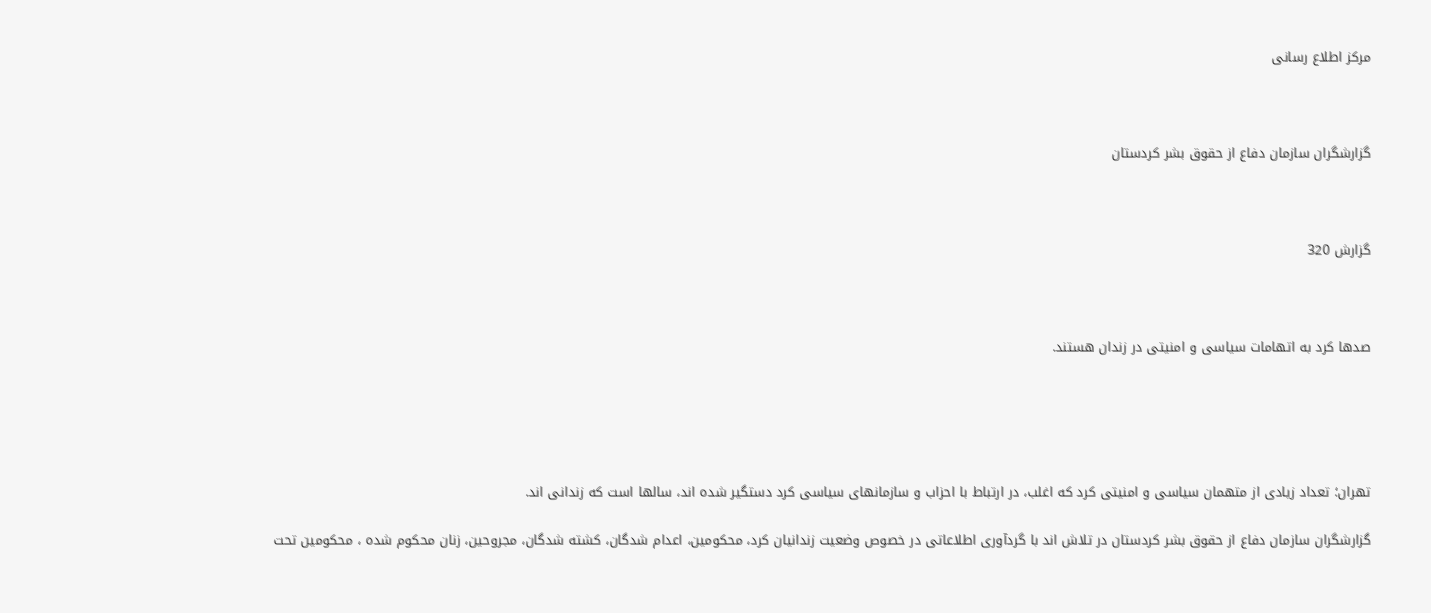مرکز اطلاع رسانی



گزارشگران سازمان دفاع از حقوق بشر کردستان



گزارش 320



صدها کرد به اتهامات سیاسی و امنیتی در زندان هستند.





تهران؛ تعداد زیادی از متهمان سیاسی و امنیتی کرد که اغلب، در ارتباط با احزاب و سازمانهای سیاسی کرد دستگیر شده اند، سالها است که زندانی اند.

گزارشگران سازمان دفاع از حقوق بشر کردستان در تلاش اند با گردآوری اطلاعاتی در خصوص وضعیت زندانیان کرد، محکومین، اعدام شدگان، کشته شدگان، مجروحین، زنان محکوم شده ، محکومین تحت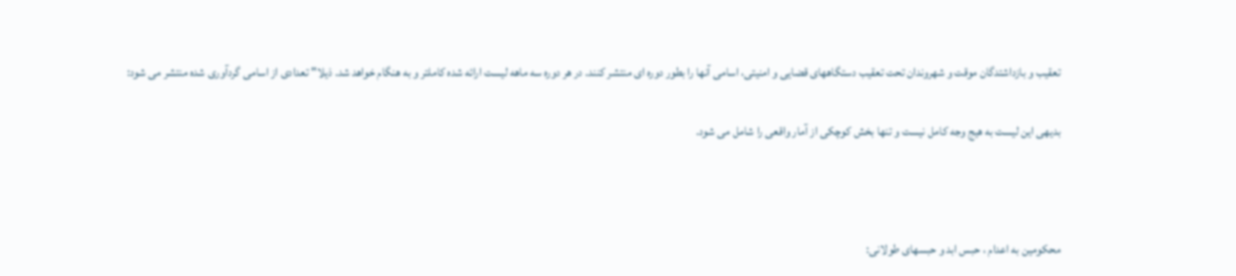تعقیب و بازداشتدگان موقت و شهروندان تحت تعقیب دستگاههای قضایی و امنیتی، اسامی آنها را بطور دوره ای منتشر کنند. در هر دوره سه ماهه لیست ارائه شده کاملتر و به هنگام خواهد شد. ذیلا" تعدادی از اسامی گردآوری شده منتشر می شود:

بدیهی این لیست به هیج وجه کامل نیست و تنها بخش کوچکی از آمار واقعی را شامل می شود.



محکومین به اعدام ، حبس ابد و حبسهای طولانی: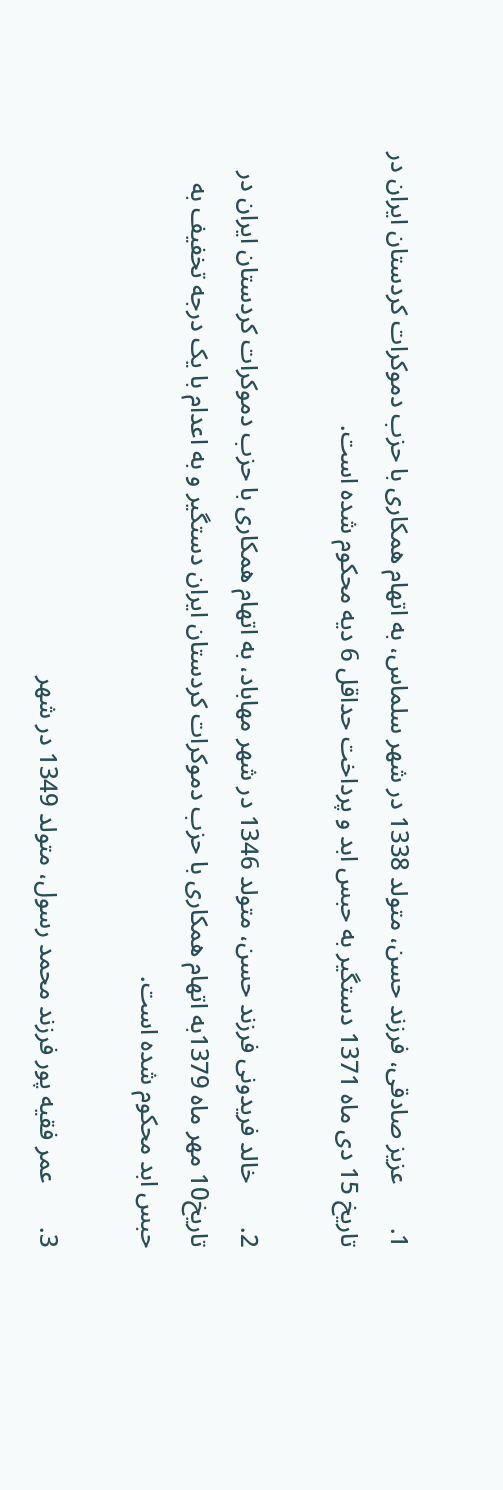1.       عزیز صادقی، فرزند حسن، متولد 1338 در شهر سلماس، به اتهام همکاری با حزب دموکرات کردستان ایران در تاریخ 15 دی ماه 1371 دستگیر به حبس ابد و پرداخت حداقل 6 دیه محکوم شده است.

2.       خالد فریدونی فرزند حسن، متولد 1346 در شهر مهاباد، به اتهام همکاری با حزب دموکرات کردستان ایران در تاریخ10 مهر ماه 1379به اتهام همکاری با حزب دموکرات کردستان ایران دستگیر و به اعدام با یک درجه تخفیف به حبس ابد محکوم شده است.

3.       عمر فقیه پور فرزند محمد رسول، متولد 1349 در شهر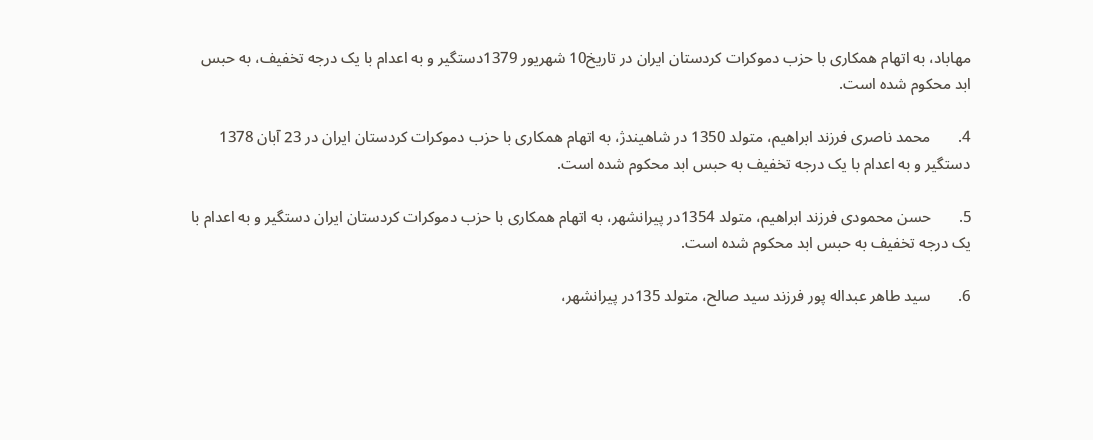مهاباد، به اتهام همکاری با حزب دموکرات کردستان ایران در تاریخ10 شهریور 1379دستگیر و به اعدام با یک درجه تخفیف، به حبس ابد محکوم شده است.

4.       محمد ناصری فرزند ابراهیم، متولد 1350 در شاهیندژ، به اتهام همکاری با حزب دموکرات کردستان ایران در 23 آبان 1378 دستگیر و به اعدام با یک درجه تخفیف به حبس ابد محکوم شده است.

5.       حسن محمودی فرزند ابراهیم، متولد 1354در پیرانشهر، به اتهام همکاری با حزب دموکرات کردستان ایران دستگیر و به اعدام با یک درجه تخفیف به حبس ابد محکوم شده است.

6.       سید طاهر عبداله پور فرزند سید صالح، متولد 135در پیرانشهر،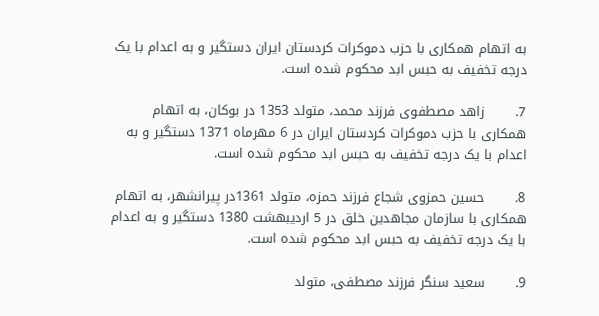به اتهام همکاری با حزب دموکرات کردستان ایران دستگیر و به اعدام با یک درجه تخفیف به حبس ابد محکوم شده است.

7.       زاهد مصطفوی فرزند محمد، متولد 1353 در بوکان، به اتهام همکاری با حزب دموکرات کردستان ایران در 6 مهرماه 1371 دستگیر و به اعدام با یک درجه تخفیف به حبس ابد محکوم شده است.

8.       حسین حمزوی شجاع فرزند حمزه، متولد 1361در پیرانشهر، به اتهام همکاری با سازمان مجاهدین خلق در 5 اردیبهشت 1380 دستگیر و به اعدام با یک درجه تخفیف به حبس ابد محکوم شده است.

9.       سعید سنگر فرزند مصطفی، متولد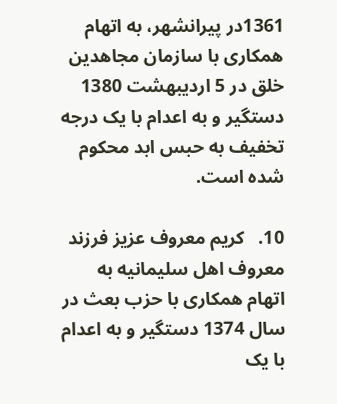1361در پیرانشهر، به اتهام همکاری با سازمان مجاهدین خلق در 5 اردیبهشت 1380 دستگیر و به اعدام با یک درجه تخفیف به حبس ابد محکوم شده است.

10.   کریم معروف عزیز فرزند معروف اهل سلیمانیه به اتهام همکاری با حزب بعث در سال 1374 دستگیر و به اعدام با یک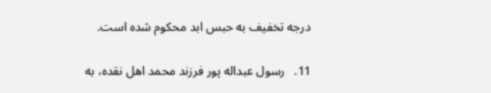درجه تخفیف به حبس ابد محکوم شده است.

11.   رسول عبداله پور فرزند محمد اهل نقده، به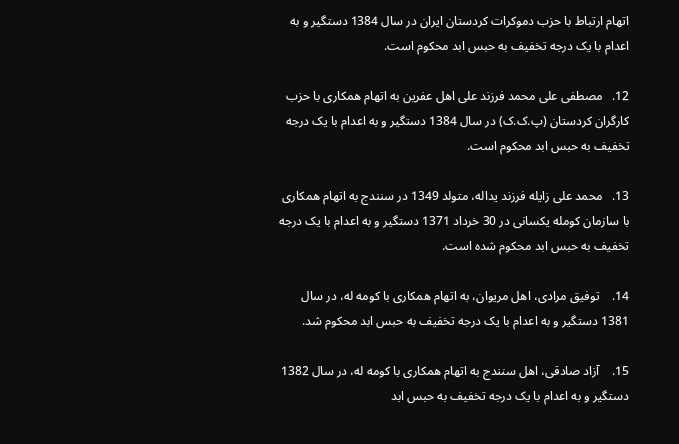اتهام ارتباط با حزب دموکرات کردستان ایران در سال 1384 دستگیر و به اعدام با یک درجه تخفیف به حبس ابد محکوم است.

12.   مصطفی علی محمد فرزند علی اهل عفرین به اتهام همکاری با حزب کارگران کردستان (پ.ک.ک) در سال 1384 دستگیر و به اعدام با یک درجه تخفیف به حبس ابد محکوم است.

13.   محمد علی زایله فرزند یداله، متولد 1349 در سنندج به اتهام همکاری با سازمان کومله یکسانی در 30 خرداد 1371 دستگیر و به اعدام با یک درجه تخفیف به حبس ابد محکوم شده است.

14.    توفیق مرادی، اهل مریوان، به اتهام همکاری با کومه له، در سال 1381 دستگیر و به اعدام با یک درجه تخفیف به حبس ابد محکوم شد.

15.    آزاد صادقی، اهل سنندج به اتهام همکاری با کومه له، در سال 1382 دستگیر و به اعدام با یک درجه تخفیف به حبس ابد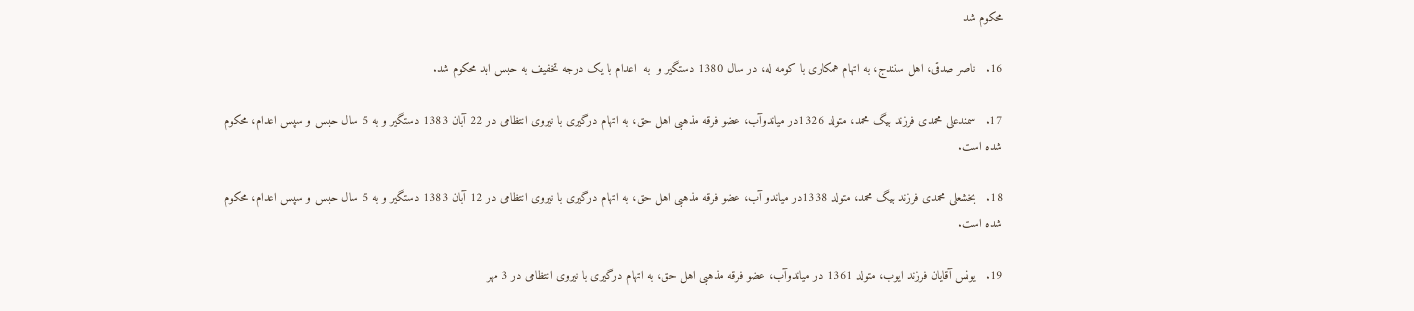محکوم شد

16.   ناصر صدقی، اهل سنندج، به اتهام همکاری با کومه له، در سال 1380 دستگیر و  به  اعدام با یک درجه تخفیف به حبس ابد محکوم شد.

17.   سمندعلی محمدی فرزند بیگ محمد، متولد 1326در میاندوآب، عضو فرقه مذهبی اهل حق، به اتهام درگیری با نیروی انتظامی در 22 آبان 1383 دستگیر و به 5 سال حبس و سپس اعدام، محکوم شده است.

18.   بخشعلی محمدی فرزند بیگ محمد، متولد 1338در میاندو آب، عضو فرقه مذهبی اهل حق، به اتهام درگیری با نیروی انتظامی در 12 آبان 1383 دستگیر و به 5 سال حبس و سپس اعدام، محکوم شده است.

19.   یونس آقایان فرزند ایوب، متولد 1361 در میاندوآب، عضو فرقه مذهبی اهل حق، به اتهام درگیری با نیروی انتظامی در 3 مهر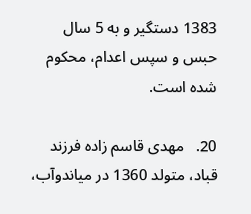1383 دستگیر و به 5 سال حبس و سپس اعدام، محکوم شده است.

20.   مهدی قاسم زاده فرزند قباد، متولد 1360 در میاندوآب،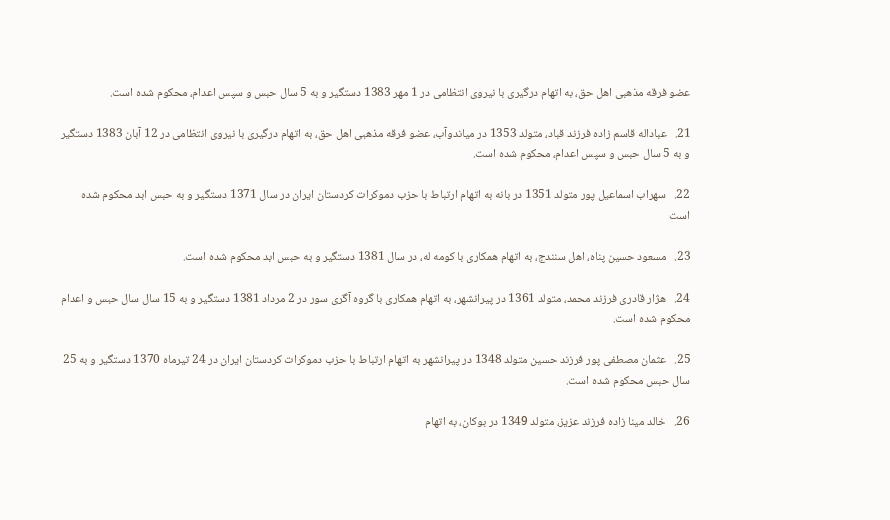عضو فرقه مذهبی اهل حق، به اتهام درگیری با نیروی انتظامی در 1 مهر 1383 دستگیر و به 5 سال حبس و سپس اعدام، محکوم شده است.

21.   عباداله قاسم زاده فرزند قباد، متولد 1353 در میاندوآب، عضو فرقه مذهبی اهل حق، به اتهام درگیری با نیروی انتظامی در 12 آبان 1383 دستگیر و به 5 سال حبس و سپس اعدام، محکوم شده است.

22.   سهراب اسماعیل پور متولد 1351 در بانه به اتهام ارتباط با حزب دموکرات کردستان ایران در سال 1371 دستگیر و به حبس ابد محکوم شده است

23.   مسعود حسین پناه، اهل سنندج، به اتهام همکاری با کومه له، در سال 1381 دستگیر و به حبس ابد محکوم شده است.

24.   هژار قادری فرزند محمد، متولد 1361 در پیرانشهر، به اتهام همکاری با گروه آگری سور در 2 مرداد 1381 دستگیر و به 15 سال سال حبس و اعدام محکوم شده است.

25.   عثمان مصطفی پور فرزند حسین متولد 1348 در پیرانشهر به اتهام ارتباط با حزب دموکرات کردستان ایران در 24 تیرماه 1370 دستگیر و به 25 سال حبس محکوم شده است.

26.   خالد مینا زاده فرزند عزیز، متولد 1349 در بوکان، به اتهام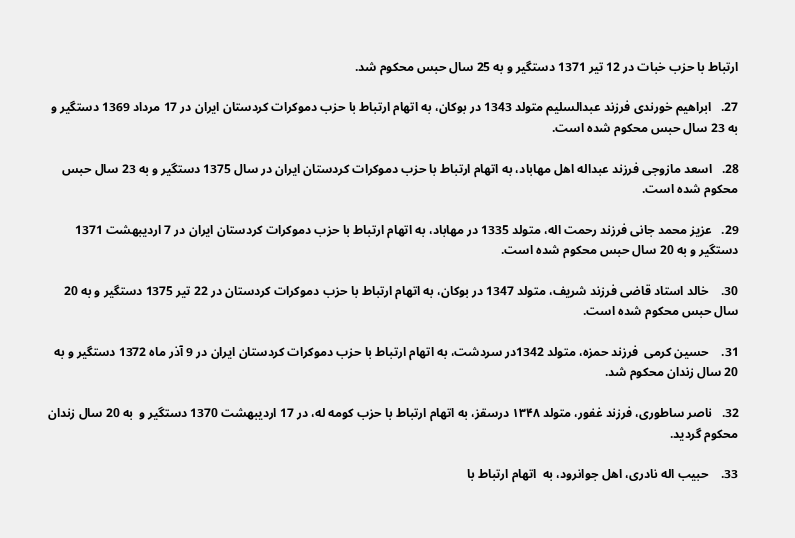ارتباط با حزب خبات در 12 تیر 1371 دستگیر و به 25 سال حبس محکوم شد.

27.   ابراهیم خورندی فرزند عبدالسلیم متولد 1343 در بوکان، به اتهام ارتباط با حزب دموکرات کردستان ایران در 17 مرداد 1369 دستگیر و به 23 سال حبس محکوم شده است.

28.   اسعد مازوجی فرزند عبداله اهل مهاباد، به اتهام ارتباط با حزب دموکرات کردستان ایران در سال 1375 دستگیر و به 23 سال حبس محکوم شده است.

29.   عزیز محمد جانی فرزند رحمت اله، متولد 1335 در مهاباد، به اتهام ارتباط با حزب دموکرات کردستان ایران در 7 اردیبهشت 1371 دستگیر و به 20 سال حبس محکوم شده است.

30.    خالد استاد قاضی فرزند شریف، متولد 1347 در بوکان، به اتهام ارتباط با حزب دموکرات کردستان در 22 تیر 1375 دستگیر و به 20 سال حبس محکوم شده است.

31.    حسین کرمی  فرزند حمزه، متولد 1342در سردشت، به اتهام ارتباط با حزب دموکرات کردستان ایران در 9 آذر ماه 1372 دستگیر و به 20 سال زندان محکوم شد.

32.   ناصر ساطوری، فرزند غفور، متولد ۱۳۴۸ درسقز، به اتهام ارتباط با حزب کومه له، در 17 اردیبهشت 1370 دستگیر و  به 20 سال زندان محکوم گردید.

33.    حبیب اله نادری، اهل جوانرود، به  اتهام ارتباط با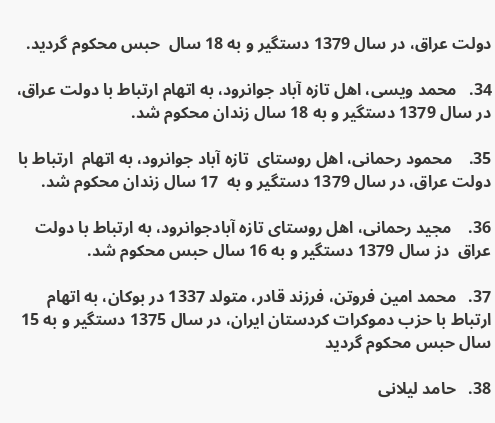دولت عراق، در سال 1379 دستگیر و به 18 سال  حبس محکوم گردید.

34.   محمد ویسی، اهل تازه آباد جوانرود، به اتهام ارتباط با دولت عراق، در سال 1379 دستگیر و به 18 سال زندان محکوم شد.

35.    محمود رحمانی، اهل روستای  تازه آباد جوانرود، به اتهام  ارتباط با دولت عراق، در سال 1379 دستگیر و به  17 سال زندان محکوم شد.

36.    مجید رحمانی، اهل روستای تازه آبادجوانرود، به ارتباط با دولت عراق  دز سال 1379 دستگیر و به 16 سال حبس محکوم شد.

37.   محمد امین فروتن، فرزند قادر، متولد 1337 در بوکان، به اتهام ارتباط با حزب دموکرات کردستان ایران، در سال 1375 دستگیر و به 15 سال حبس محکوم گردید

38.   حامد لیلانی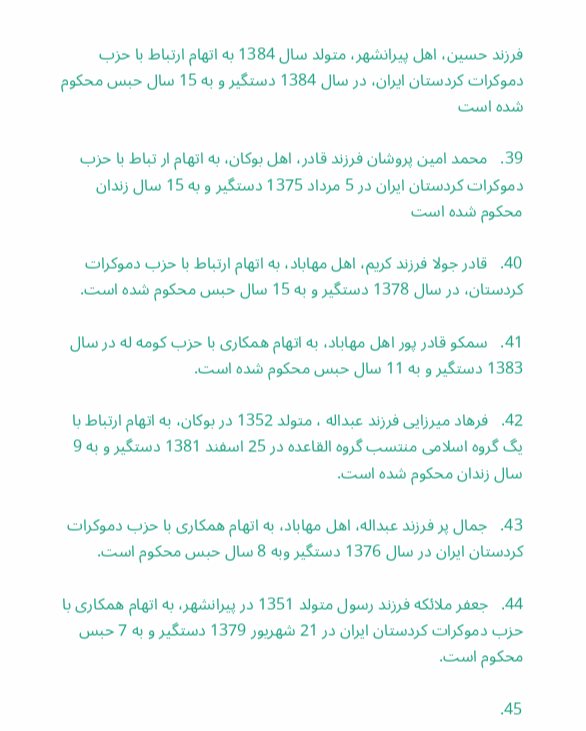فرزند حسین، اهل پیرانشهر، متولد سال 1384 به اتهام ارتباط با حزب دموکرات کردستان ایران، در سال 1384 دستگیر و به 15 سال حبس محکوم شده است

39.   محمد امین پروشان فرزند قادر، اهل بوکان، به اتهام ار تباط با حزب دموکرات کردستان ایران در 5 مرداد 1375 دستگیر و به 15 سال زندان محکوم شده است

40.   قادر جولا فرزند کریم، اهل مهاباد، به اتهام ارتباط با حزب دموکرات کردستان، در سال 1378 دستگیر و به 15 سال حبس محکوم شده است.

41.   سمکو قادر پور اهل مهاباد، به اتهام همکاری با حزب کومه له در سال 1383 دستگیر و به 11 سال حبس محکوم شده است.

42.   فرهاد میرزایی فرزند عبداله ، متولد 1352 در بوکان، به اتهام ارتباط با یگ گروه اسلامی منتسب گروه القاعده در 25 اسفند 1381 دستگیر و به 9 سال زندان محکوم شده است.

43.   جمال پر فرزند عبداله، اهل مهاباد، به اتهام همکاری با حزب دموکرات کردستان ایران در سال 1376 دستگیر وبه 8 سال حبس محکوم است.

44.   جعفر ملائکه فرزند رسول متولد 1351 در پیرانشهر، به اتهام همکاری با حزب دموکرات کردستان ایران در 21 شهریور 1379 دستگیر و به 7 حبس محکوم است.

45.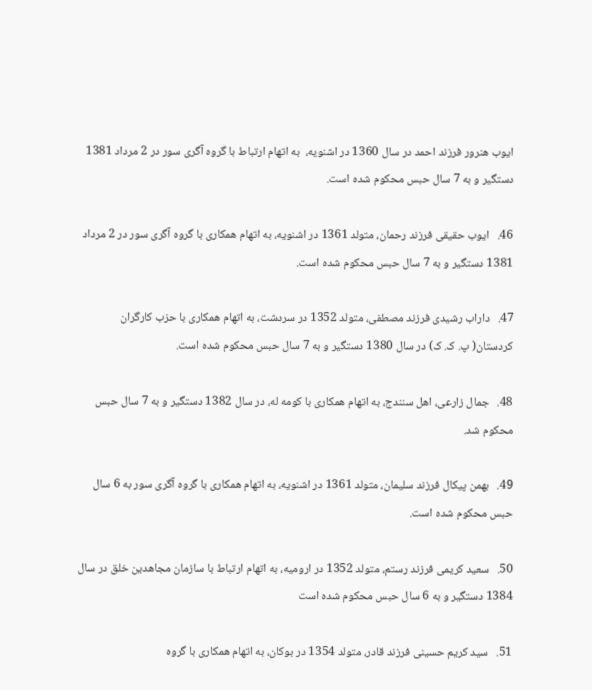ایوب هنرور فرزند احمد در سال 1360 در اشنویه،  به اتهام ارتباط با گروه آگری سور در 2 مرداد 1381 دستگیر و به 7 سال حبس محکوم شده است.

46.   ایوب حقیقی فرزند رحمان، متولد 1361 در اشنویه، به اتهام همکاری با گروه آگری سور در 2 مرداد 1381 دستگیر و به 7 سال حبس محکوم شده است.

47.   داراب رشیدی فرزند مصطفی، متولد 1352 در سردشت، به اتهام همکاری با حزب کارگران کردستان( پ. ک. ک) در سال 1380 دستگیر و به 7 سال حبس محکوم شده است.

48.   جمال زارعی، اهل سنندج، به اتهام همکاری با کومه له، در سال 1382 دستگیر و به 7 سال حبس محکوم شد.

49.   بهمن پیکال فرزند سلیمان، متولد 1361 در اشنویه، به اتهام همکاری با گروه آگری سور به 6 سال حبس محکوم شده است.

50.   سعید کریمی فرزند رستم، متولد 1352 در ارومیه، به اتهام ارتباط با سازمان مجاهدین خلق در سال 1384 دستگیر و به 6 سال حبس محکوم شده است

51.   سید کریم حسینی فرزند قادر، متولد 1354 در بوکان، به اتهام همکاری با گروه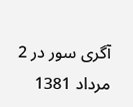آگری سور در 2 مرداد 1381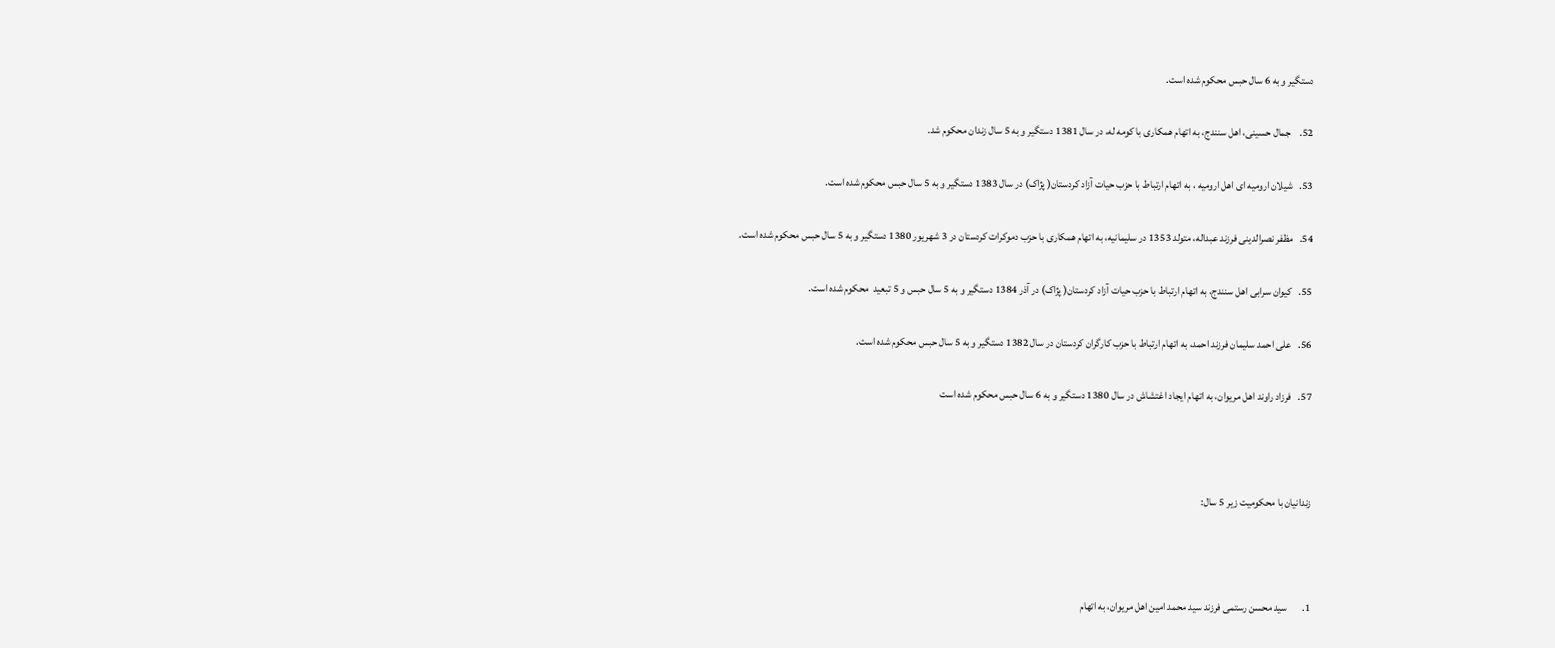دستگیر و به 6 سال حبس محکوم شده است.

52.    جمال حسینی، اهل سنندج، به اتهام همکاری با کومه له، در سال 1381 دستگیر و به 5 سال زندان محکوم شد.

53.   شیلان ارومیه ای اهل ارومیه ، به اتهام ارتباط با حزب حیات آزاد کردستان( پژاک) در سال 1383 دستگیر و به 5 سال حبس محکوم شده است.

54.   مظفر نصرالدینی فرزند عبداله، متولد 1353 در سلیمانیه، به اتهام همکاری با حزب دموکرات کردستان در 3 شهریور 1380 دستگیر و به 5 سال حبس محکوم شده است.

55.   کیوان سرابی اهل سنندج، به اتهام ارتباط با حزب حیات آزاد کردستان( پژاک) در آذر 1384 دستگیر و به 5 سال حبس و 5 تبعید  محکوم شده است.

56.   علی احمد سلیمان فرزند احمد، به اتهام ارتباط با حزب کارگران کردستان در سال 1382 دستگیر و به 5 سال حبس محکوم شده است.

57.   فرزاد راوند اهل مریوان، به اتهام ایجاد اغتشاش در سال 1380 دستگیر و به 6 سال حبس محکوم شده است



زندانیان با محکومیت زیر 5 سال:



1.       سید محسن رستمی فرزند سید محمد امین اهل مریوان، به اتهام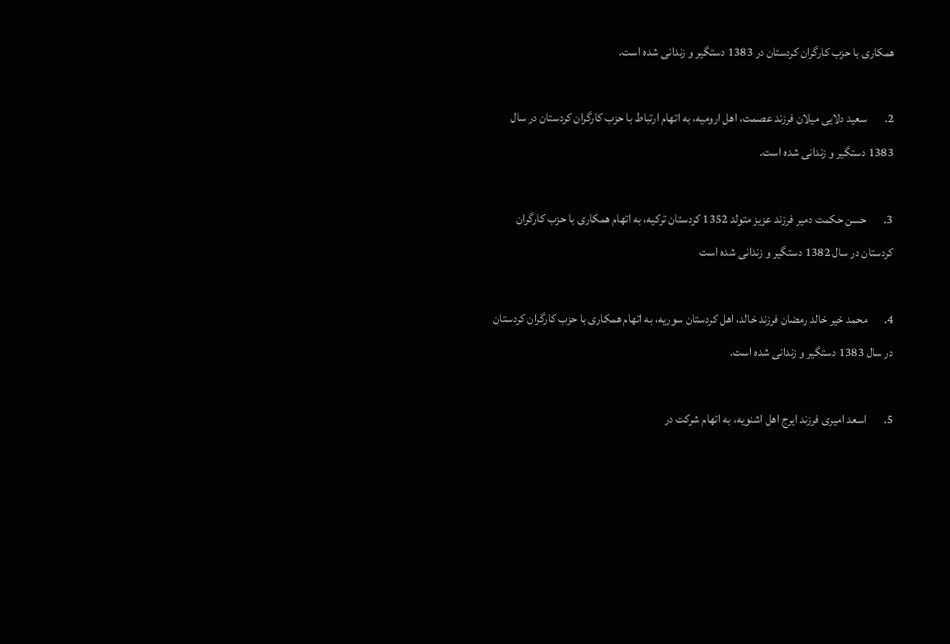همکاری با حزب کارگران کردستان در 1383 دستگیر و زندانی شده است.

2.       سعید دلایی میلان فرزند عصمت، اهل ارومیه، به اتهام ارتباط با حزب کارگران کردستان در سال 1383 دستگیر و زندانی شده است.

3.       حسن حکمت دمیر فرزند عزیز متولد 1352 کردستان ترکیه، به اتهام همکاری با حزب کارگران کردستان در سال 1382 دستگیر و زندانی شده است

4.       محمد خیر خالد رمضان فرزند خالد، اهل کردستان سوریه، به اتهام همکاری با حزب کارگران کردستان در سال 1383 دستگیر و زندانی شده است.

5.       اسعد امیری فرزند ایرج اهل اشنویه، به اتهام شرکت در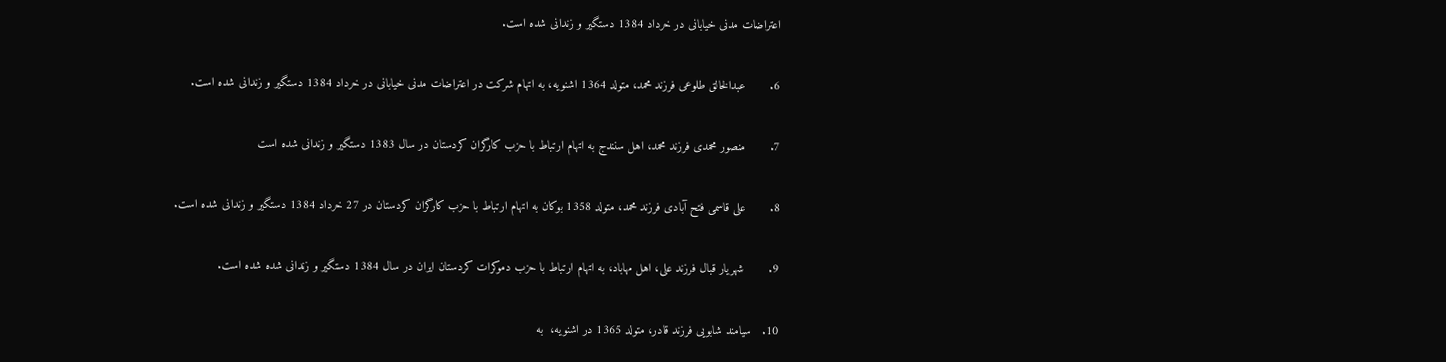اعتراضات مدنی خیابانی در خرداد 1384 دستگیر و زندانی شده است.

6.       عبدالخالق طلوعی فرزند محمد، متولد 1364 اشنویه، به اتهام شرکت در اعتراضات مدنی خیابانی در خرداد 1384 دستگیر و زندانی شده است.

7.       منصور محمدی فرزند محمد، اهل سنندج به اتهام ارتباط با حزب کارگران کردستان در سال 1383 دستگیر و زندانی شده است

8.       علی قاسمی فتح آبادی فرزند محمد، متولد 1358 بوکان به اتهام ارتباط با حزب کارگران کردستان در 27 خرداد 1384 دستگیر و زندانی شده است.

9.       شهریار قبال فرزند علی، اهل مهاباد، به اتهام ارتباط با حزب دموکرات کردستان ایران در سال 1384 دستگیر و زندانی شده شده است.

10.   سیامند شابویی فرزند قادر، متولد 1365 در اشنویه،  به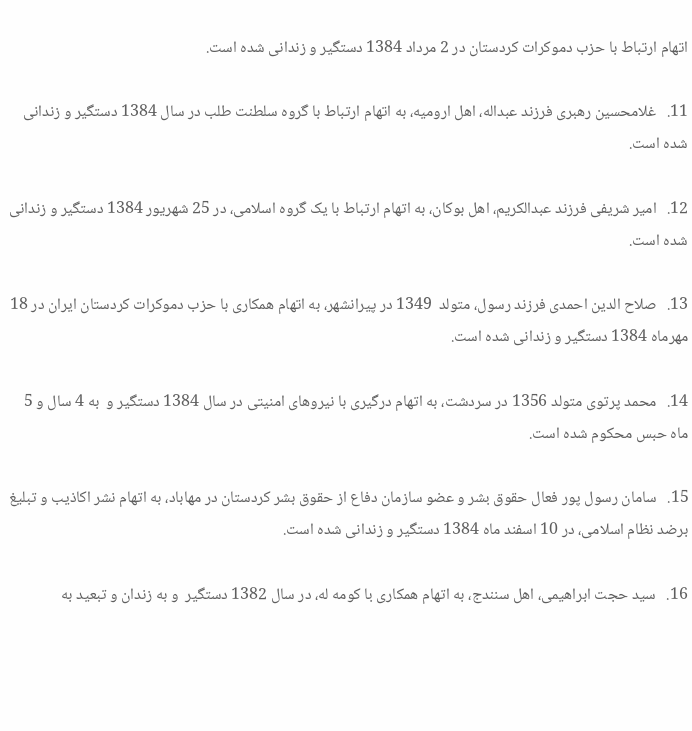اتهام ارتباط با حزب دموکرات کردستان در 2 مرداد 1384 دستگیر و زندانی شده است.

11.   غلامحسین رهبری فرزند عبداله، اهل ارومیه، به اتهام ارتباط با گروه سلطنت طلب در سال 1384 دستگیر و زندانی شده است.

12.   امیر شریفی فرزند عبدالکریم، اهل بوکان، به اتهام ارتباط با یک گروه اسلامی، در 25 شهریور 1384 دستگیر و زندانی شده است.

13.   صلاح الدین احمدی فرزند رسول، متولد  1349 در پیرانشهر، به اتهام همکاری با حزب دموکرات کردستان ایران در 18 مهرماه 1384 دستگیر و زندانی شده است.

14.   محمد پرتوی متولد 1356 در سردشت، به اتهام درگیری با نیروهای امنیتی در سال 1384 دستگیر و  به 4 سال و 5 ماه حبس محکوم شده است.

15.   سامان رسول پور فعال حقوق بشر و عضو سازمان دفاع از حقوق بشر کردستان در مهاباد، به اتهام نشر اکاذیب و تبلیغ برضد نظام اسلامی، در 10 اسفند ماه 1384 دستگیر و زندانی شده است.

16.   سید حجت ابراهیمی، اهل سنندج، به اتهام همکاری با کومه له، در سال 1382 دستگیر  و به زندان و تبعید به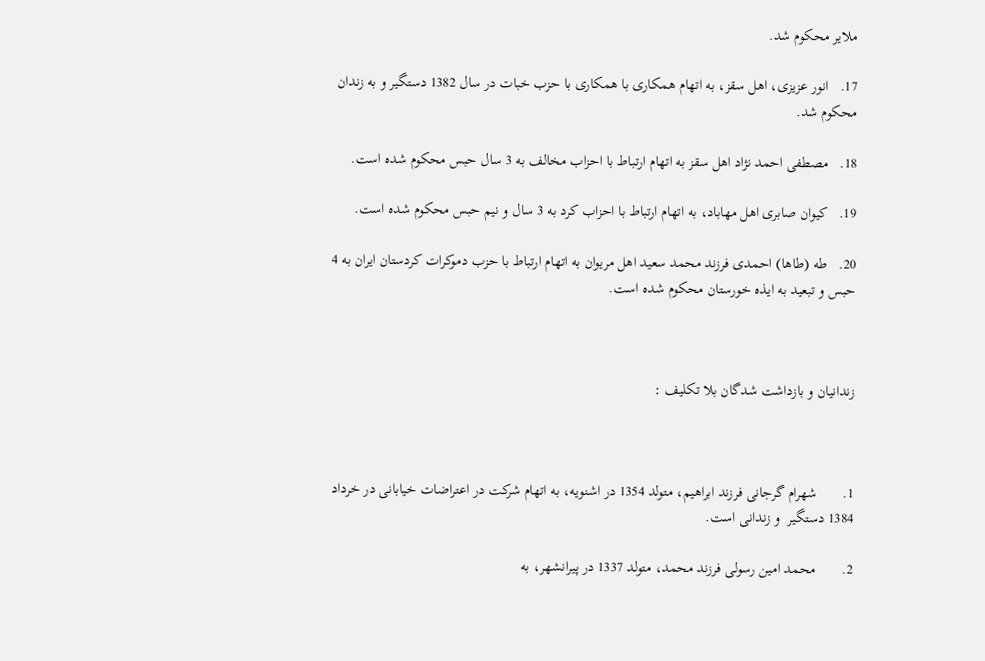ملایر محکوم شد.

17.   انور عزیزی، اهل سقز، به اتهام همکاری با همکاری با حزب خبات در سال 1382 دستگیر و به زندان محکوم شد.

18.   مصطفی احمد نژاد اهل سقز به اتهام ارتباط با احزاب مخالف به 3 سال حبس محکوم شده است.

19.   کیوان صابری اهل مهاباد، به اتهام ارتباط با احزاب کرد به 3 سال و نیم حبس محکوم شده است.

20.   طه (طاها) احمدی فرزند محمد سعید اهل مریوان به اتهام ارتباط با حزب دموکرات کردستان ایران به 4 حبس و تبعید به ایذه خورستان محکوم شده است.



زندانیان و بازداشت شدگان بلا تکلیف :



1.       شهرام گرجانی فرزند ابراهیم، متولد 1354 در اشنویه، به اتهام شرکت در اعتراضات خیابانی در خرداد 1384 دستگیر  و زندانی است.

2.       محمد امین رسولی فرزند محمد، متولد 1337 در پیرانشهر، به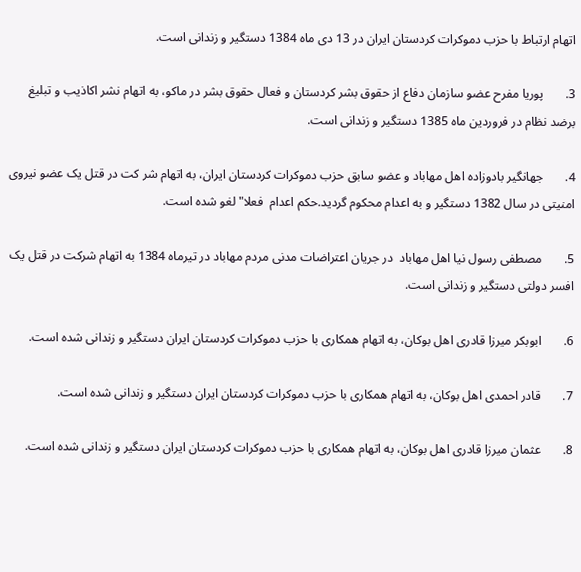اتهام ارتباط با حزب دموکرات کردستان ایران در 13 دی ماه 1384 دستگیر و زندانی است.

3.       پوریا مفرح عضو سازمان دفاع از حقوق بشر کردستان و فعال حقوق بشر در ماکو، به اتهام نشر اکاذیب و تبلیغ برضد نظام در فروردین ماه 1385 دستگیر و زندانی است.

4.       جهانگیر بادوزاده اهل مهاباد و عضو سابق حزب دموکرات کردستان ایران، به اتهام شر کت در قتل یک عضو نیروی امنیتی در سال 1382 دستگیر و به اعدام محکوم گردید.حکم اعدام  فعلا" لغو شده است.

5.       مصطفی رسول نیا اهل مهاباد  در جریان اعتراضات مدنی مردم مهاباد در تیرماه 1384 به اتهام شرکت در قتل یک افسر دولتی دستگیر و زندانی است.

6.       ابوبکر میرزا قادری اهل بوکان، به اتهام همکاری با حزب دموکرات کردستان ایران دستگیر و زندانی شده است.

7.       قادر احمدی اهل بوکان، به اتهام همکاری با حزب دموکرات کردستان ایران دستگیر و زندانی شده است.

8.       عثمان میرزا قادری اهل بوکان، به اتهام همکاری با حزب دموکرات کردستان ایران دستگیر و زندانی شده است.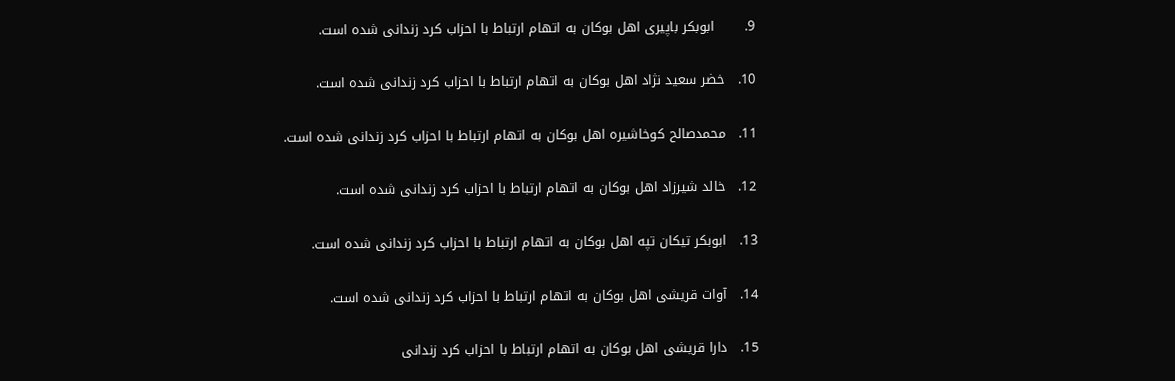9.       ابوبکر باپیری اهل بوکان به اتهام ارتباط با احزاب کرد زندانی شده است.

10.   خضر سعید نژاد اهل بوکان به اتهام ارتباط با احزاب کرد زندانی شده است.

11.   محمدصالح کوخاشیره اهل بوکان به اتهام ارتباط با احزاب کرد زندانی شده است.

12.   خالد شیرزاد اهل بوکان به اتهام ارتباط با احزاب کرد زندانی شده است.

13.   ابوبکر تیکان تپه اهل بوکان به اتهام ارتباط با احزاب کرد زندانی شده است.

14.   آوات قریشی اهل بوکان به اتهام ارتباط با احزاب کرد زندانی شده است.

15.   دارا قریشی اهل بوکان به اتهام ارتباط با احزاب کرد زندانی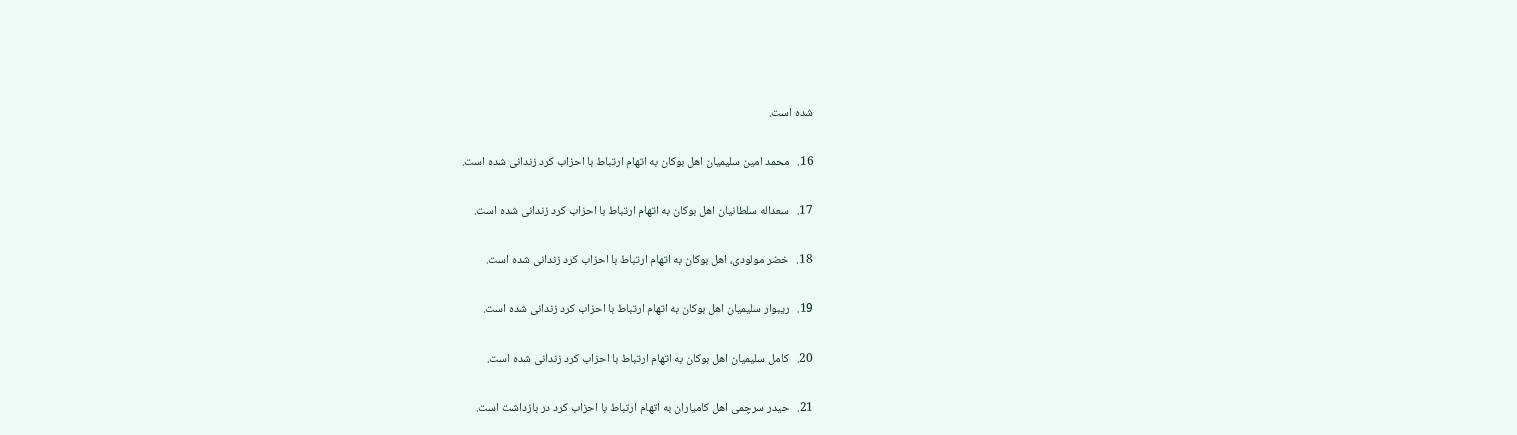شده است.

16.   محمد امین سلیمیان اهل بوکان به اتهام ارتباط با احزاب کرد زندانی شده است.

17.   سعداله سلطانیان اهل بوکان به اتهام ارتباط با احزاب کرد زندانی شده است.

18.   خضر مولودی، اهل بوکان به اتهام ارتباط با احزاب کرد زندانی شده است.

19.   ریبوار سلیمیان اهل بوکان به اتهام ارتباط با احزاب کرد زندانی شده است.

20.   کامل سلیمیان اهل بوکان به اتهام ارتباط با احزاب کرد زندانی شده است.

21.   حیدر سرچمی اهل کامیاران به اتهام ارتباط با احزاب کرد در بازداشت است.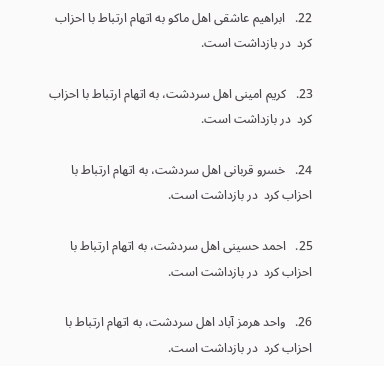22.   ابراهیم عاشقی اهل ماکو به اتهام ارتباط با احزاب کرد  در بازداشت است.

23.   کریم امینی اهل سردشت، به اتهام ارتباط با احزاب کرد  در بازداشت است.

24.   خسرو قربانی اهل سردشت، به اتهام ارتباط با احزاب کرد  در بازداشت است.

25.   احمد حسینی اهل سردشت، به اتهام ارتباط با احزاب کرد  در بازداشت است.

26.   واحد هرمز آباد اهل سردشت، به اتهام ارتباط با احزاب کرد  در بازداشت است.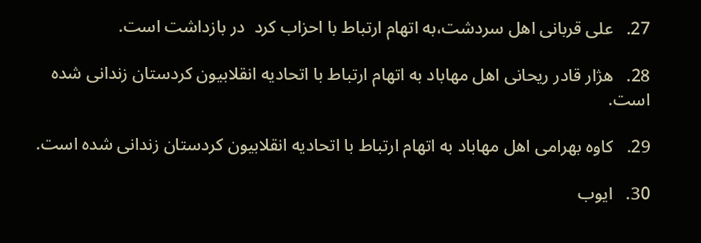27.   علی قربانی اهل سردشت،به اتهام ارتباط با احزاب کرد  در بازداشت است.

28.   هژار قادر ریحانی اهل مهاباد به اتهام ارتباط با اتحادیه انقلابیون کردستان زندانی شده است.

29.   کاوه بهرامی اهل مهاباد به اتهام ارتباط با اتحادیه انقلابیون کردستان زندانی شده است.

30.   ایوب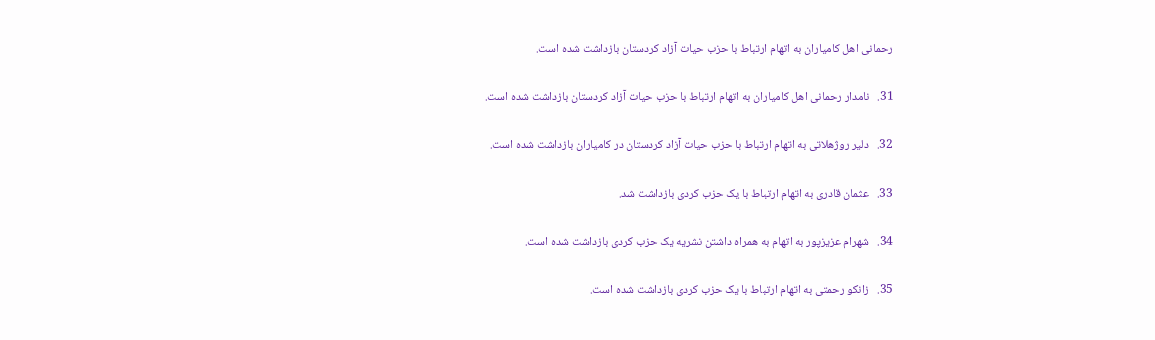رحمانی اهل کامیاران به اتهام ارتباط با حزب حیات آزاد کردستان بازداشت شده است.

31.   نامدار رحمانی اهل کامیاران به اتهام ارتباط با حزب حیات آزاد کردستان بازداشت شده است.

32.   دلیر روژهلاتی به اتهام ارتباط با حزب حیات آزاد کردستان در کامیاران بازداشت شده است.

33.   عثمان قادری به اتهام ارتباط با یک حزب کردی بازداشت شد.

34.   شهرام عزیزپور به اتهام به همراه داشتن نشریه یک حزب کردی بازداشت شده است.

35.   زانکو رحمتی به اتهام ارتباط با یک حزب کردی بازداشت شده است.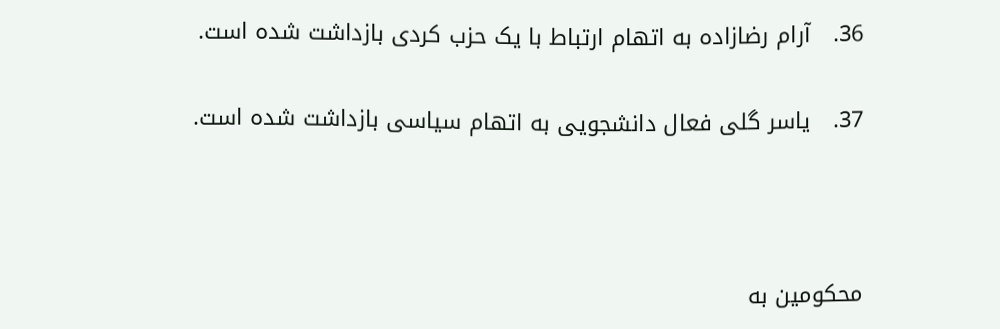36.   آرام رضازاده به اتهام ارتباط با یک حزب کردی بازداشت شده است.

37.   یاسر گلی فعال دانشجویی به اتهام سیاسی بازداشت شده است.



محکومین به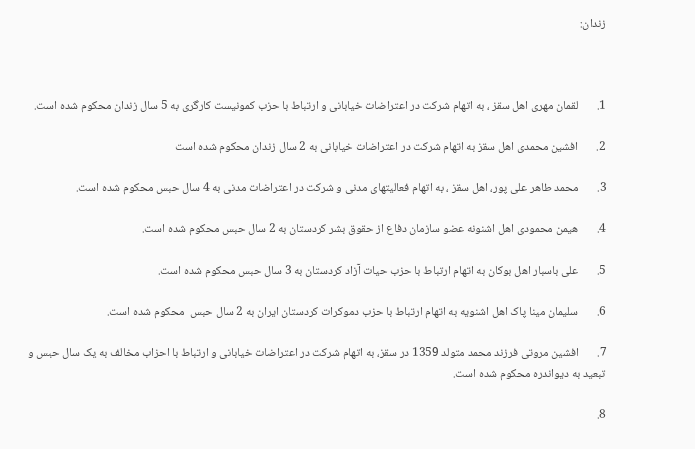زندان:



1.       لقمان مهری اهل سقز ، به اتهام شرکت در اعتراضات خیابانی و ارتباط با حزب کمونیست کارگری به 5 سال زندان محکوم شده است.

2.       افشین محمدی اهل سقز به اتهام شرکت در اعتراضات خیابانی به 2 سال زندان محکوم شده است

3.       محمد طاهر علی پور، اهل سقز ، به اتهام فعالیتهای مدنی و شرکت در اعتراضات مدنی به 4 سال حبس محکوم شده است.

4.       هیمن محمودی اهل اشنونه عضو سازمان دفاع از حقوق بشر کردستان به 2 سال حبس محکوم شده است.

5.       علی باسبار اهل بوکان به اتهام ارتباط با حزب حیات آزاد کردستان به 3 سال حبس محکوم شده است.

6.       سلیمان مینا پاک اهل اشنویه به اتهام ارتباط با حزب دموکرات کردستان ایران به 2 سال حبس  محکوم شده است.

7.       افشین مروتی فرزند محمد متولد 1359 در سقز، به اتهام شرکت در اعتراضات خیابانی و ارتباط با احزاب مخالف به یک سال حبس و تبعید به دیواندره محکوم شده است.

8.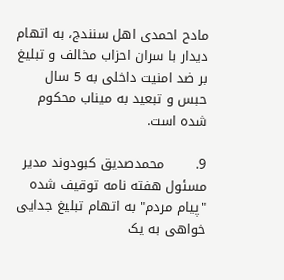مادح احمدی اهل سنندج، به اتهام دیدار با سران احزاب مخالف و تبلیغ بر ضد امنیت داخلی به 5 سال حبس و تبعید به میناب محکوم شده است.

9.       محمدصدیق کبودوند مدیر مسئول هفته نامه توقیف شده "پیام مردم" به اتهام تبلیغ جدایی خواهی به یک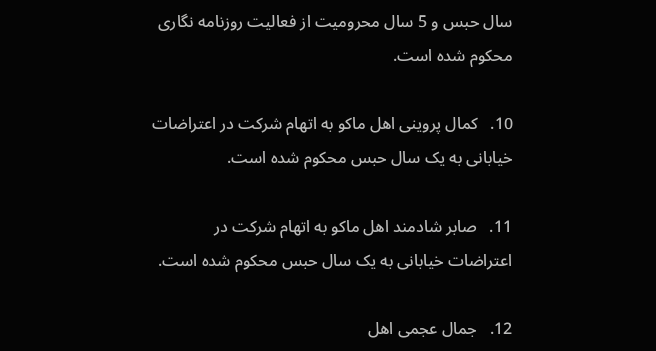سال حبس و 5 سال محرومیت از فعالیت روزنامه نگاری محکوم شده است.

10.   کمال پروینی اهل ماکو به اتهام شرکت در اعتراضات خیابانی به یک سال حبس محکوم شده است.

11.   صابر شادمند اهل ماکو به اتهام شرکت در اعتراضات خیابانی به یک سال حبس محکوم شده است.

12.   جمال عجمی اهل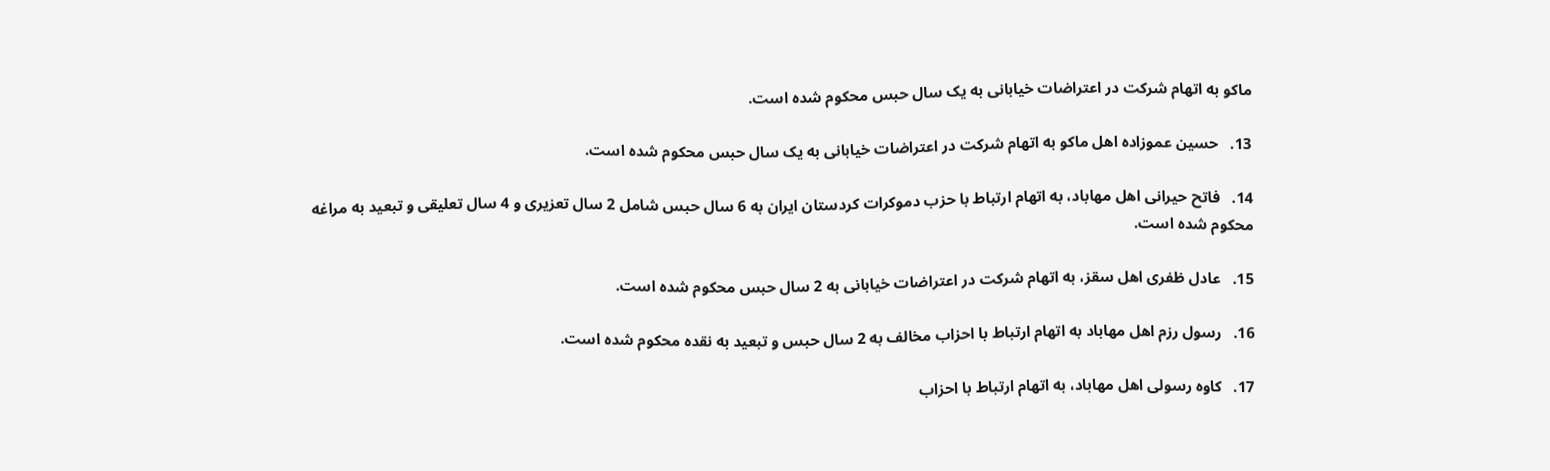ماکو به اتهام شرکت در اعتراضات خیابانی به یک سال حبس محکوم شده است.

13.   حسین عموزاده اهل ماکو به اتهام شرکت در اعتراضات خیابانی به یک سال حبس محکوم شده است.

14.   فاتح حیرانی اهل مهاباد، به اتهام ارتباط با حزب دموکرات کردستان ایران به 6 سال حبس شامل 2 سال تعزیری و 4 سال تعلیقی و تبعید به مراغه محکوم شده است.

15.   عادل ظفری اهل سقز، به اتهام شرکت در اعتراضات خیابانی به 2 سال حبس محکوم شده است.

16.   رسول رزم اهل مهاباد به اتهام ارتباط با احزاب مخالف به 2 سال حبس و تبعید به نقده محکوم شده است.

17.   کاوه رسولی اهل مهاباد، به اتهام ارتباط با احزاب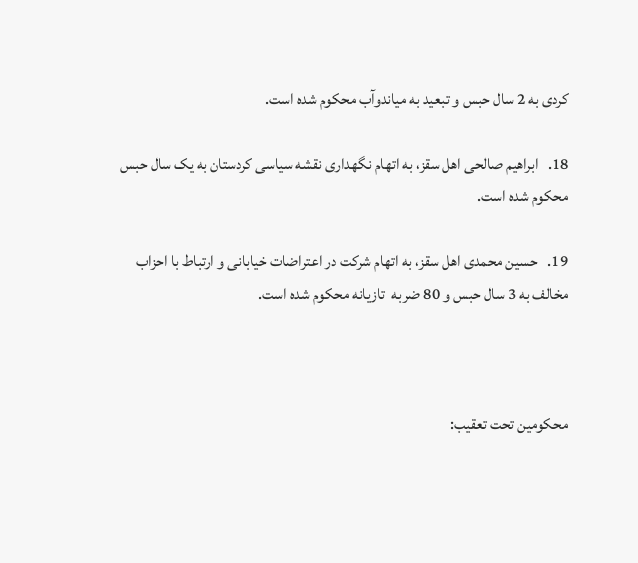کردی به 2 سال حبس و تبعید به میاندوآب محکوم شده است.

18.   ابراهیم صالحی اهل سقز، به اتهام نگهداری نقشه سیاسی کردستان به یک سال حبس محکوم شده است.

19.   حسین محمدی اهل سقز، به اتهام شرکت در اعتراضات خیابانی و ارتباط با احزاب مخالف به 3 سال حبس و 80 ضربه  تازیانه محکوم شده است.



محکومین تحت تعقیب: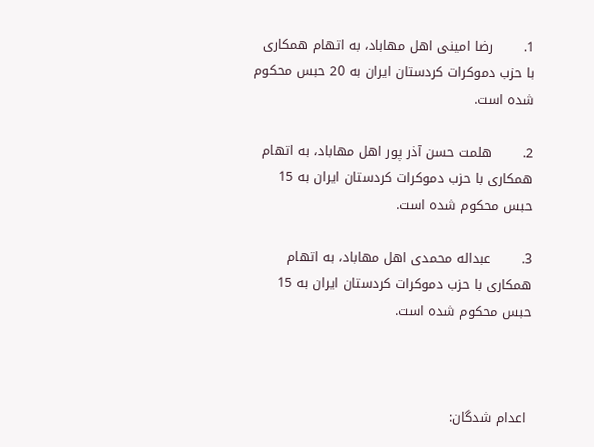1.       رضا امینی اهل مهاباد، به اتهام همکاری با حزب دموکرات کردستان ایران به 20 حبس محکوم شده است.

2.       هلمت حسن آذر پور اهل مهاباد، به اتهام همکاری با حزب دموکرات کردستان ایران به 15 حبس محکوم شده است.

3.       عبداله محمدی اهل مهاباد، به اتهام همکاری با حزب دموکرات کردستان ایران به 15 حبس محکوم شده است.



 اعدام شدگان: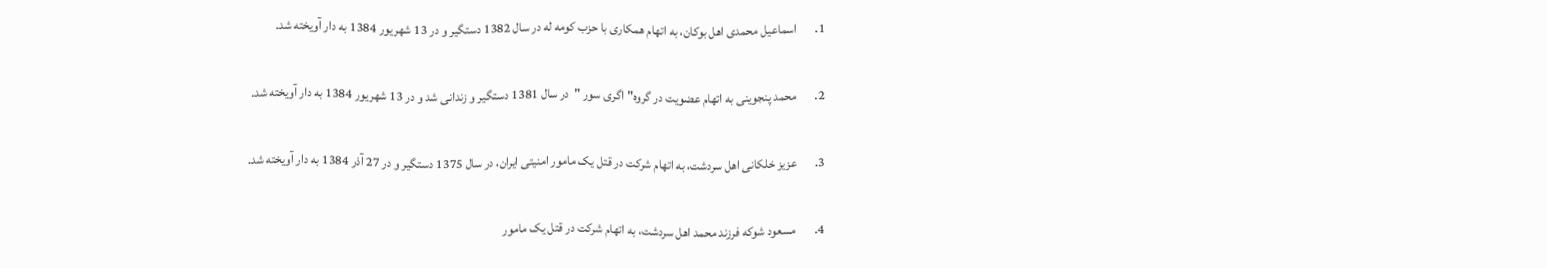1.       اسماعیل محمدی اهل بوکان، به اتهام همکاری با حزب کومه له در سال 1382 دستگیر و در 13 شهریور 1384 به دار آویخته شد.

2.       محمد پنجوینی به اتهام عضویت در گروه" اگری سور "در سال 1381 دستگیر و زندانی شد و در 13 شهریور 1384 به دار آویخته شد.

3.       عزیز خلکانی اهل سردشت، به اتهام شرکت در قتل یک مامور امنیتی ایران، در سال 1375 دستگیر و در 27 آذر 1384 به دار آویخته شد.

4.       مسعود شوکه فرزند محمد اهل سردشت، به اتهام شرکت در قتل یک مامور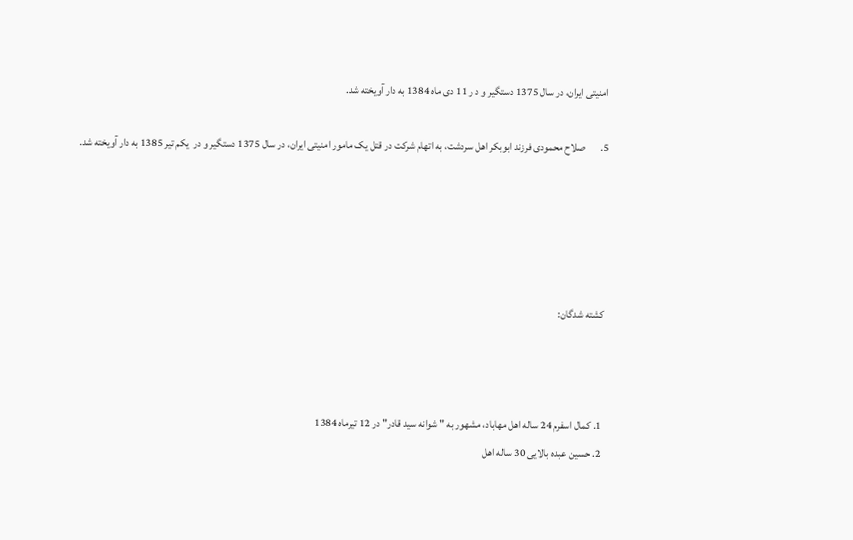امنیتی ایران، در سال 1375 دستگیر و د ر 11 دی ماه 1384 به دار آویخته شد.

5.       صلاح محمودی فرزند ابوبکر اهل سردشت، به اتهام شرکت در قتل یک مامور امنیتی ایران، در سال 1375 دستگیر و در  یکم تیر 1385 به دار آویخته شد.





 کشته شدگان:



  1. کمال اسفرم 24 ساله اهل مهاباد، مشهور به " شوانه سید قادر" در 12 تیرماه 1384
  2. حسین عبده بالایی 30 ساله اهل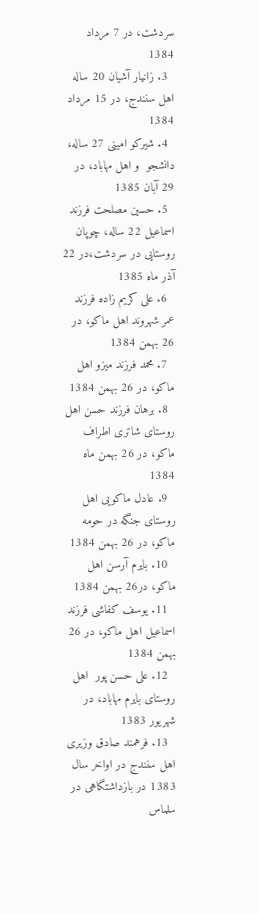سردشت، در 7 مرداد 1384
  3. زانیار آشیان 20 ساله اهل سنندج، در 15 مرداد 1384
  4. شیرکو امینی 27 ساله، دانشجو  و اهل مهاباد، در 29 آبان 1385
  5. حسین مصلحت فرزند اسماعیل 22 ساله، چوپان روستایی در سردشت،در 22 آذر ماه 1385
  6. علی کریم زاده فرزند عمر شهروند اهل ماکو، در 26 بهمن 1384
  7. محمد فرزند میزو اهل ماکو، در 26 بهمن 1384
  8. برهان فرزند حسن اهل روستای شاتری اطراف ماکو، در 26 بهمن ماه 1384
  9. عادل ماکویی اهل روستای جنگه در حومه ماکو، در 26 بهمن 1384
  10. بایرم آرسن اهل ماکو، در26 بهمن 1384
  11. یوسف کفاشی فرزند اسماعیل اهل ماکو، در 26 بهمن 1384
  12. علی حسن پور  اهل روستای بایرم مهاباد، در شهریور 1383
  13. فرهمند صادق وزیری اهل سنندج در اواخر سال 1383 در بازداشتگاهی در سلماس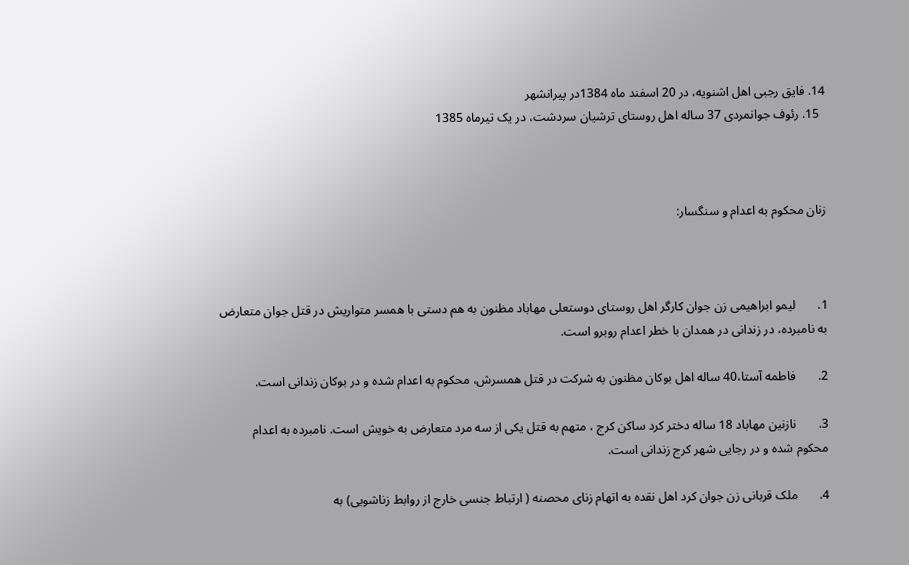14. فایق رجبی اهل اشنویه، در 20 اسفند ماه 1384در پیرانشهر
  15. رئوف جوانمردی 37 ساله اهل روستای ترشیان سردشت، در یک تیرماه 1385



زنان محکوم به اعدام و سنگسار:



1.       لیمو ابراهیمی زن جوان کارگر اهل روستای دوستعلی مهاباد مظنون به هم دستی با همسر متواریش در قتل جوان متعارض به نامبرده، در زندانی در همدان با خطر اعدام روبرو است.

2.       فاطمه آستا،40 ساله اهل بوکان مظنون به شرکت در قتل همسرش، محکوم به اعدام شده و در بوکان زندانی است.

3.       نازنین مهاباد 18 ساله دختر کرد ساکن کرج ، متهم به قتل یکی از سه مرد متعارض به خویش است. نامبرده به اعدام محکوم شده و در رجایی شهر کرج زندانی است.

4.       ملک قربانی زن جوان کرد اهل نقده به اتهام زنای محصنه ( ارتباط جنسی خارج از روابط زناشویی) به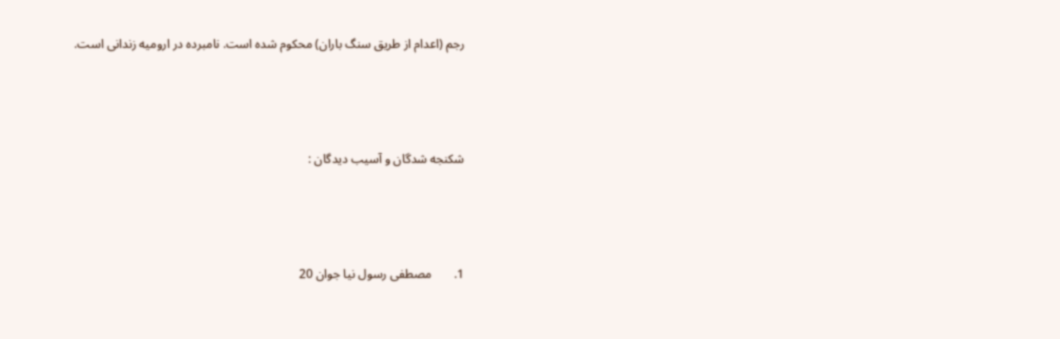رجم (اعدام از طریق سنگ باران) محکوم شده است. نامبرده در ارومیه زندانی است.



شکنجه شدگان و آسیب دیدگان :



1.       مصطفی رسول نیا جوان 20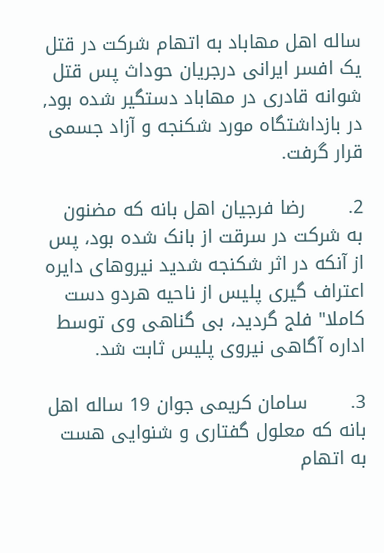ساله اهل مهاباد به اتهام شرکت در قتل یک افسر ایرانی درجریان حوداث پس قتل شوانه قادری در مهاباد دستگیر شده بود, در بازداشتگاه مورد شکنجه و آزاد جسمی قرار گرفت.

2.       رضا فرجیان اهل بانه که مضنون به شرکت در سرقت از بانک شده بود، پس از آنکه در اثر شکنجه شدید نیروهای دایره اعتراف گیری پلیس از ناحیه هردو دست کاملا" فلج گردید، بی گناهی وی توسط اداره آگاهی نیروی پلیس ثابت شد.

3.       سامان کریمی جوان 19 ساله اهل بانه که معلول گفتاری و شنوایی هست به اتهام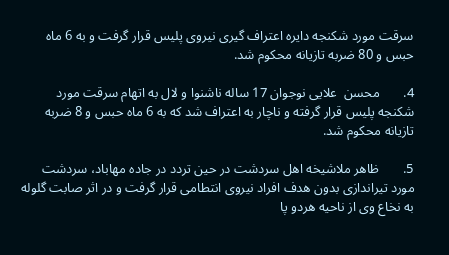سرقت مورد شکنجه دایره اعتراف گیری نیروی پلیس قرار گرفت و به 6 ماه حبس و 80 ضربه تازیانه محکوم شد.

4.       محسن  علایی نوجوان 17 ساله ناشنوا و لال به اتهام سرقت مورد شکنجه پلیس قرار گرفته و ناچار به اعتراف شد که به 6 ماه حبس و 8 ضربه تازیانه محکوم شد.

5.       ظاهر ملاشیخه اهل سردشت در حین تردد در جاده مهاباد، سردشت مورد تیراندازی بدون هدف افراد نیروی انتطامی قرار گرفت و در اثر صابت گلوله  به نخاع وی از ناحیه هردو پا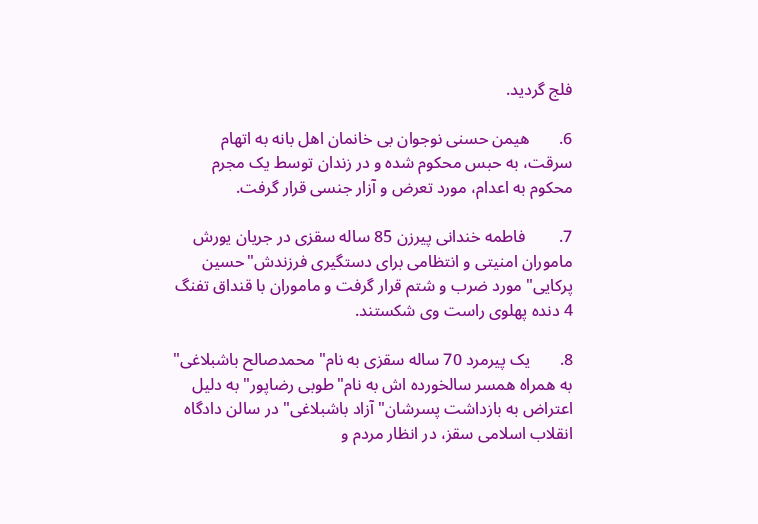فلج گردید.

6.       هیمن حسنی نوجوان بی خانمان اهل بانه به اتهام سرقت، به حبس محکوم شده و در زندان توسط یک مجرم محکوم به اعدام، مورد تعرض و آزار جنسی قرار گرفت.

7.        فاطمه خندانی پیرزن 85 ساله سقزی در جریان یورش ماموران امنیتی و انتظامی برای دستگیری فرزندش"حسین پرکایی" مورد ضرب و شتم قرار گرفت و ماموران با قنداق تفنگ 4 دنده پهلوی راست وی شکستند.

8.       یک پیرمرد 70 ساله سقزی به نام" محمدصالح باشبلاغی" به همراه همسر سالخورده اش به نام"طوبی رضاپور" به دلیل اعتراض به بازداشت پسرشان" آزاد باشبلاغی" در سالن دادگاه انقلاب اسلامی سقز، در انظار مردم و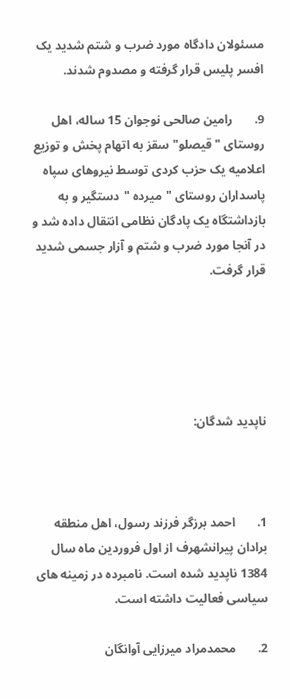مسئولان دادگاه مورد ضرب و شتم شدید یک افسر پلیس قرار گرفته و مصدوم شدند.

9.       رامین صالحی نوجوان 15 ساله، اهل روستای "قیصلو" سقز به اتهام پخش و توزیع اعلامیه یک حزب کردی توسط نیروهای سپاه پاسداران روستای "میرده "دستگیر و به بازداشتگاه یک پادگان نظامی انتقال داده شد و در آنجا مورد ضرب و شتم و آزار جسمی شدید قرار گرفت.





ناپدید شدگان:



1.       احمد برزگر فرزند رسول، اهل منطقه برادان پیرانشهرف از اول فروردین ماه سال 1384 ناپدید شده است. نامبرده در زمینه های سیاسی فعالیت داشته است.

2.       محمدمراد میرزایی آوانگان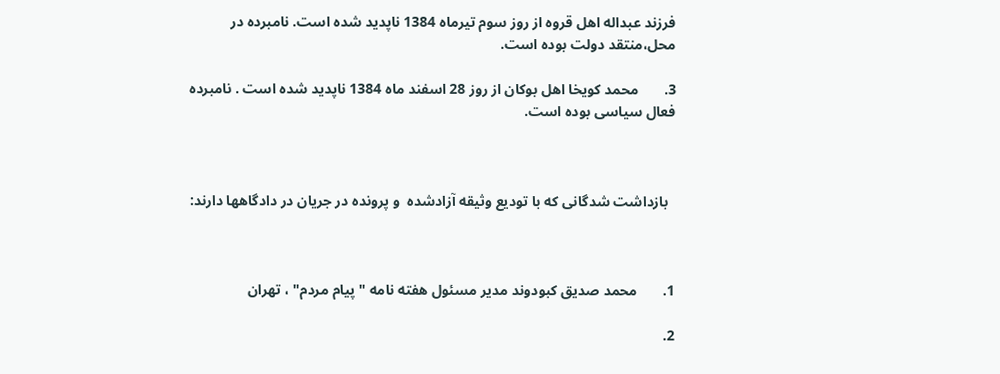فرزند عبداله اهل قروه از روز سوم تیرماه 1384 ناپدید شده است. نامبرده در محل،منتقد دولت بوده است.

3.       محمد کویخا اهل بوکان از روز 28 اسفند ماه 1384 ناپدید شده است . نامبرده فعال سیاسی بوده است.



  بازداشت شدگانی که با تودیع وثیقه آزادشده  و پرونده در جریان در دادگاهها دارند:



1.       محمد صدیق کبودوند مدیر مسئول هفته نامه " پیام مردم" ، تهران

2.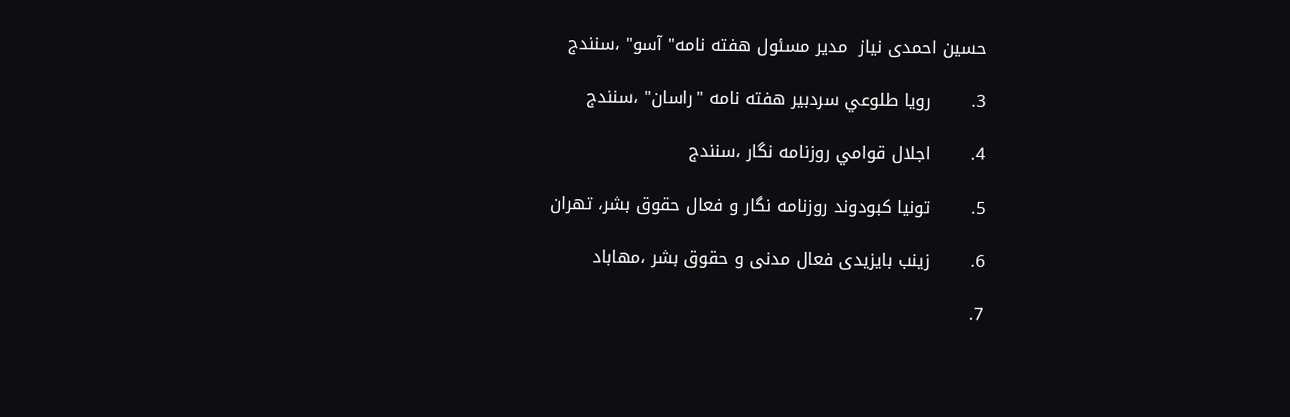حسين احمدی نیاز  مدیر مسئول هفته نامه" آسو" ،سنندج

3.       رويا طلوعي سردبیر هفته نامه "راسان" ،سنندج

4.       اجلال قوامي روزنامه نگار ،سنندج

5.       تونيا كبودوند روزنامه نگار و فعال حقوق بشر، تهران

6.       زینب بایزیدی فعال مدنی و حقوق بشر ،مهاباد

7.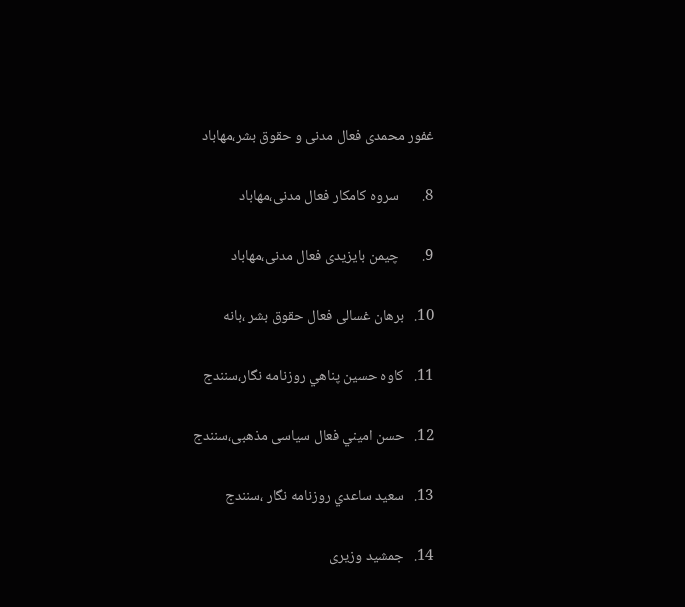غفور محمدی فعال مدنی و حقوق بشر،مهاباد

8.       سروه کامکار فعال مدنی،مهاباد

9.       چیمن بایزیدی فعال مدنی،مهاباد

10.   برهان غسالی فعال حقوق بشر ،بانه

11.   كاوه حسين پناهي روزنامه نگار،سنندج

12.   حسن اميني فعال سیاسی مذهبی،سنندج

13.   سعيد ساعدي روزنامه نگار ،سنندج

14.   جمشید وزیری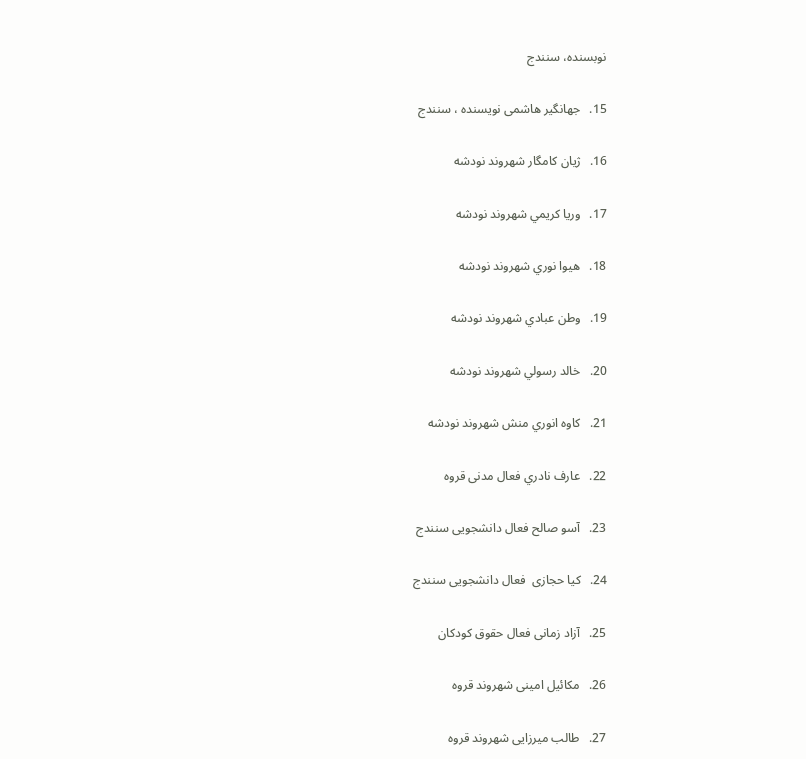نوبسنده، سنندج

15.   جهانگیر هاشمی نویسنده ، سنندج

16.   ژيان كامگار شهروند نودشه

17.   وريا كريمي شهروند نودشه

18.   هيوا نوري شهروند نودشه

19.   وطن عبادي شهروند نودشه

20.   خالد رسولي شهروند نودشه

21.   كاوه انوري منش شهروند نودشه

22.   عارف نادري فعال مدنی قروه

23.   آسو صالح فعال دانشجویی سنندج

24.   کیا حجازی  فعال دانشجویی سنندج

25.   آزاد زمانی فعال حقوق کودکان

26.   مکائیل امینی شهروند قروه

27.   طالب میرزایی شهروند قروه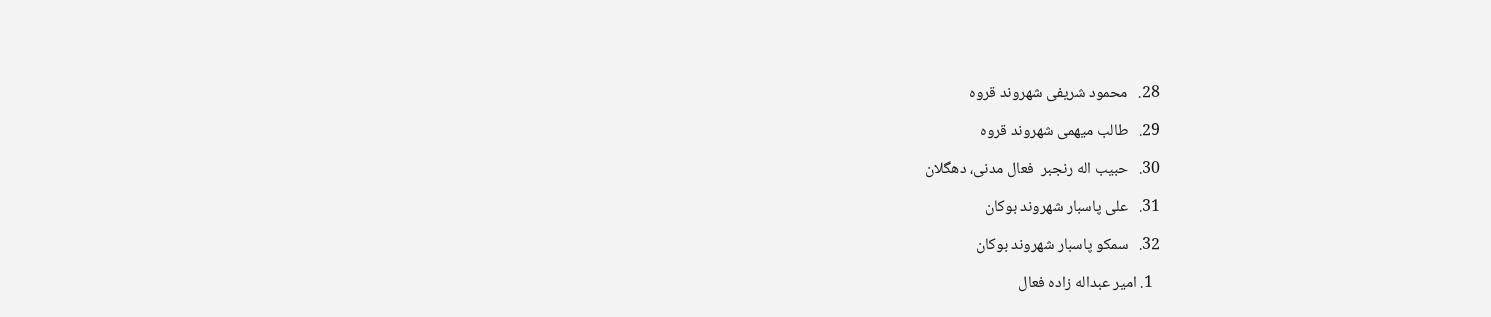28.   محمود شریفی شهروند قروه

29.   طالب میهمی شهروند قروه

30.   حبیب اله رنجبر  فعال مدنی، دهگلان

31.   علی پاسبار شهروند بوکان

32.   سمکو پاسبار شهروند بوکان

  1. امیر عبداله زاده فعال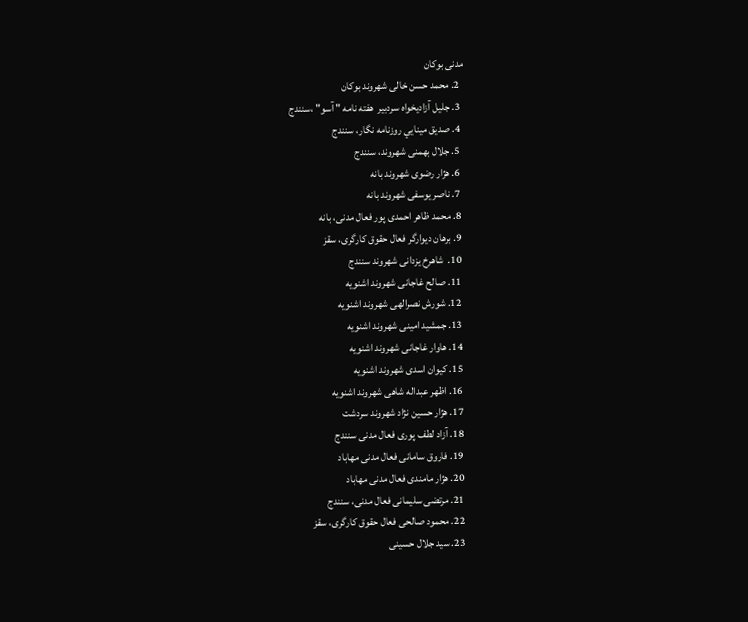مدنی بوکان
  2. محمد حسن خالی شهروند بوکان
  3. جليل آزاديخواه سردبير  هفته نامه " آسو" ،سنندج
  4. صديق مينايي روزنامه نگار، سنندج
  5. جلال بهمنی شهروند، سنندج
  6. هژار رضوی شهروند بانه
  7. ناصر یوسفی شهروند بانه
  8. محمد ظاهر احمدی پور فعال مدنی، بانه
  9. برهان دیوارگر فعال حقوق کارگری، سقز
  10.  شاهرخ یزدانی شهروند سنندج
  11. صالح غاجانی شهروند اشنویه
  12. شورش نصرالهی شهروند اشنویه
  13. جمشید امینی شهروند اشنویه
  14. هاوار غاجانی شهروند اشنویه
  15. کیوان اسدی شهروند اشنویه
  16. اظهر عبداله شاهی شهروند اشنویه
  17. هژار حسین نژاد شهروند سردشت
  18. آزاد لطف پوری فعال مدنی سنندج
  19. فاروق سامانی فعال مدنی مهاباد
  20. هژار مامندی فعال مدنی مهاباد
  21. مرتضی سلیمانی فعال مدنی، سنندج
  22. محمود صالحی فعال حقوق کارگری، سقز
  23. سید جلال حسینی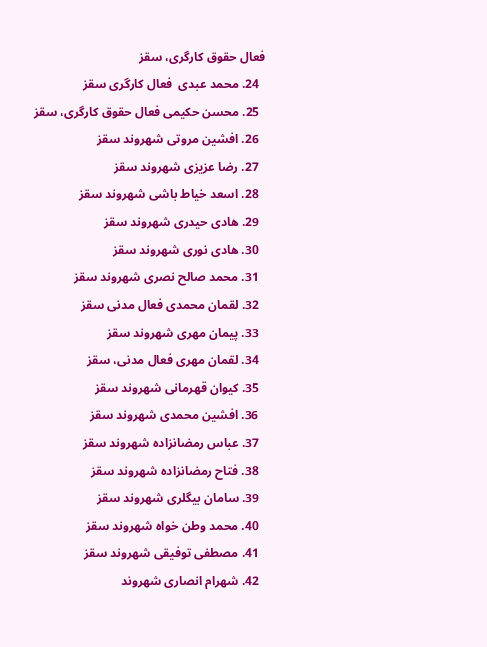فعال حقوق کارگری، سقز
  24. محمد عبدی  فعال کارگری سقز
  25. محسن حکیمی فعال حقوق کارگری، سقز
  26. افشین مروتی شهروند سقز
  27. رضا عزیزی شهروند سقز
  28. اسعد خیاط باشی شهروند سقز
  29. هادی حیدری شهروند سقز
  30. هادی نوری شهروند سقز
  31. محمد صالح نصری شهروند سقز
  32. لقمان محمدی فعال مدنی سقز
  33. پیمان مهری شهروند سقز
  34. لقمان مهری فعال مدنی، سقز
  35. کیوان قهرمانی شهروند سقز
  36. افشین محمدی شهروند سقز
  37. عباس رمضانزاده شهروند سقز
  38. فتاح رمضانزاده شهروند سقز
  39. سامان بیگلری شهروند سقز
  40. محمد وطن خواه شهروند سقز
  41. مصطفی توفیقی شهروند سقز
  42. شهرام انصاری شهروند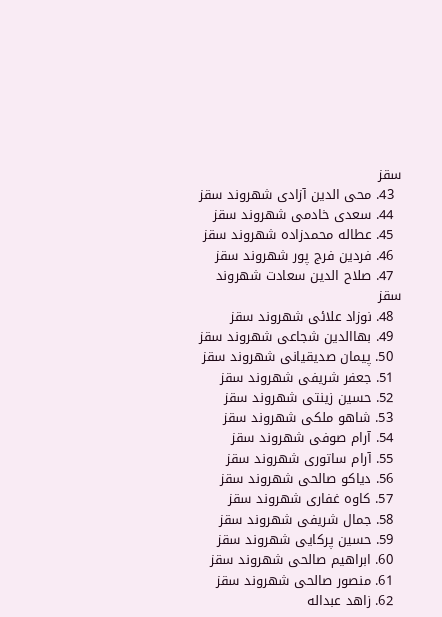سقز
  43. محی الدین آزادی شهروند سقز
  44. سعدی خادمی شهروند سقز
  45. عطاله محمدزاده شهروند سقز
  46. فردین فرج پور شهروند سقز
  47. صلاح الدین سعادت شهروند سقز
  48. نوزاد علائی شهروند سقز
  49. بهاالدین شجاعی شهروند سقز
  50. پیمان صدیقیانی شهروند سقز
  51. جعفر شریفی شهروند سقز
  52. حسین زینتی شهروند سقز
  53. شاهو ملکی شهروند سقز
  54. آرام صوفی شهروند سقز
  55. آرام ساتوری شهروند سقز
  56. دیاکو صالحی شهروند سقز
  57. کاوه غفاری شهروند سقز
  58. جمال شریفی شهروند سقز
  59. حسین پرکایی شهروند سقز
  60. ابراهیم صالحی شهروند سقز
  61. منصور صالحی شهروند سقز
  62. زاهد عبداله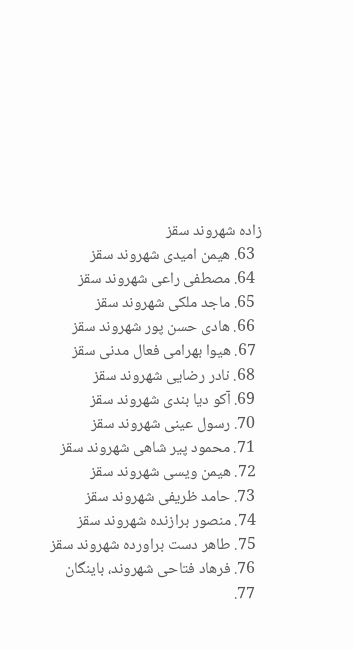زاده شهروند سقز
  63. هیمن امیدی شهروند سقز
  64. مصطفی راعی شهروند سقز
  65. ماجد ملکی شهروند سقز
  66. هادی حسن پور شهروند سقز
  67. هیوا بهرامی فعال مدنی سقز
  68. نادر رضایی شهروند سقز
  69. آکو دیا بندی شهروند سقز
  70. رسول عینی شهروند سقز
  71. محمود پیر شاهی شهروند سقز
  72. هیمن ویسی شهروند سقز
  73. حامد ظریفی شهروند سقز
  74. منصور برازنده شهروند سقز
  75. طاهر دست براورده شهروند سقز
  76. فرهاد فتاحی شهروند، باینگان
  77.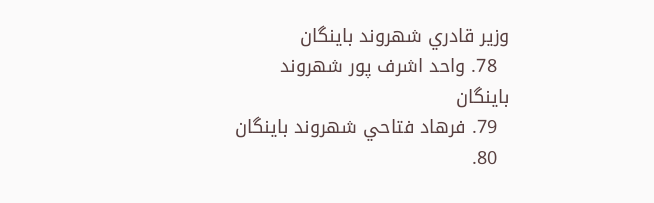وزير قادري شهروند باینگان
  78. واحد اشرف پور شهروند باینگان
  79. فرهاد فتاحي شهروند باینگان
  80.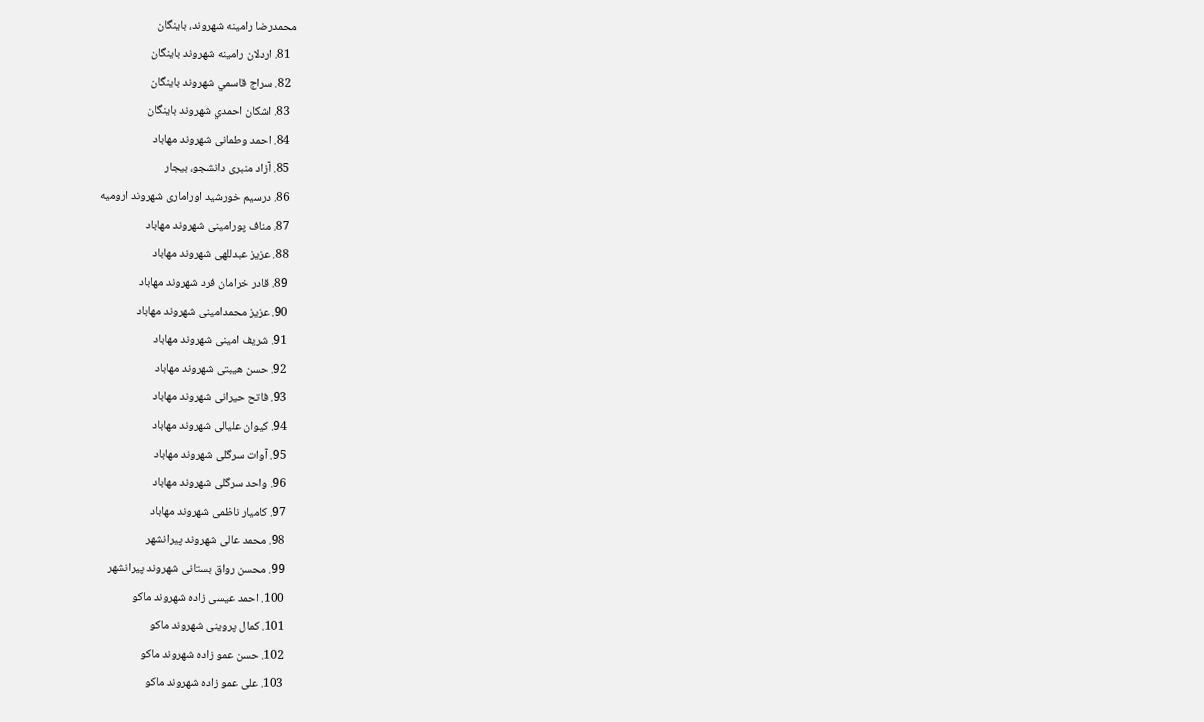محمدرضا رامينه شهروند، باینگان
  81. اردلان رامينه شهروند باینگان
  82. سراج قاسمي شهروند باینگان
  83. اشكان احمدي شهروند باینگان
  84. احمد وطمانی شهروند مهاباد
  85. آزاد منبری دانشجو، بیجار
  86. درسیم خورشید اوراماری شهروند ارومیه
  87. مناف پورامینی شهروند مهاباد
  88. عزیز عبدللهی شهروند مهاباد
  89. قادر خرامان فرد شهروند مهاباد
  90. عزیز محمدامینی شهروند مهاباد
  91. شریف امینی شهروند مهاباد
  92. حسن هیبتی شهروند مهاباد
  93. فاتح حیرانی شهروند مهاباد
  94. کیوان علیالی شهروند مهاباد
  95. آوات سرگلی شهروند مهاباد
  96. واحد سرگلی شهروند مهاباد
  97. کامیار ناظمی شهروند مهاباد
  98. محمد عالی شهروند پیرانشهر
  99. محسن رواق بستانی شهروند پیرانشهر
  100. احمد عیسی زاده‌ شهروند ماکو
  101. کمال پروینی شهروند ماکو
  102. حسن عمو زاده شهروند ماکو
  103. علی عمو زاده شهروند ماکو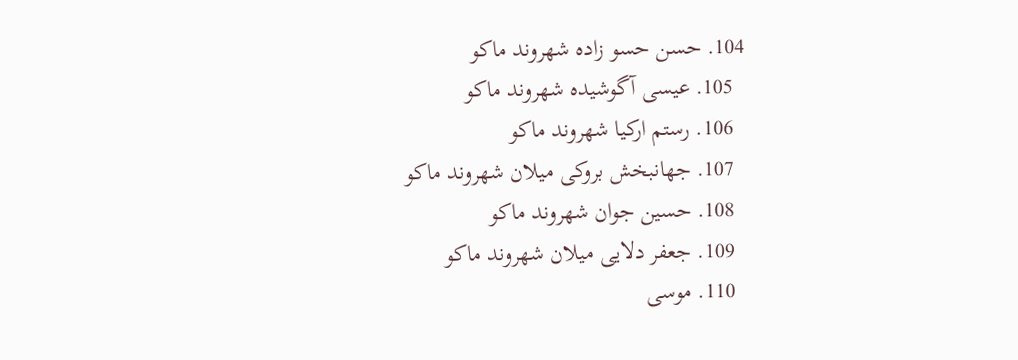104. حسن حسو زاده شهروند ماکو
  105. عیسی آگوشیده شهروند ماکو
  106. رستم ارکیا شهروند ماکو
  107. جهانبخش بروکی میلان شهروند ماکو
  108. حسین جوان شهروند ماکو
  109. جعفر دلایی میلان شهروند ماکو
  110. موسی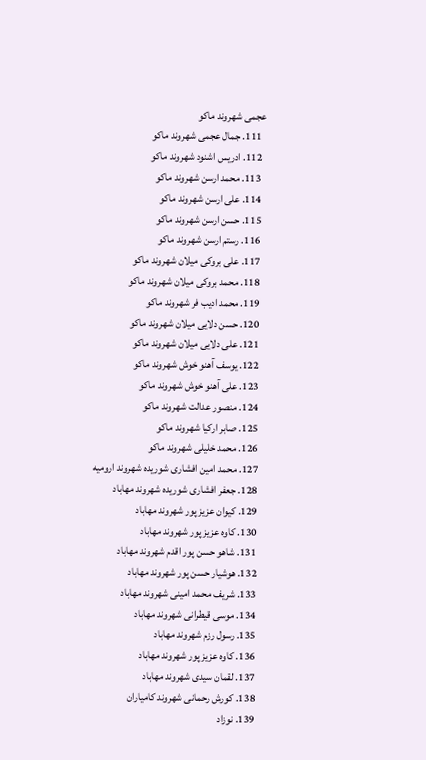عجمی شهروند ماکو
  111. جمال عجمی شهروند ماکو
  112. ادریس اشنود شهروند ماکو
  113. محمد ارسن شهروند ماکو
  114. علی ارسن شهروند ماکو
  115. حسن ارسن شهروند ماکو
  116. رستم ارسن شهروند ماکو
  117. علی بروکی میلان شهروند ماکو
  118. محمد بروکی میلان شهروند ماکو
  119. محمد ادیب فر شهروند ماکو
  120. حسن دلایی میلان شهروند ماکو
  121. علی دلایی میلان شهروند ماکو
  122. یوسف آهنو خوش شهروند ماکو
  123. علی آهنو خوش شهروند ماکو
  124. منصور عدالت شهروند ماکو
  125. صابر ارکیا شهروند ماکو
  126. محمد خلیلی شهروند ماکو
  127. محمد امین افشاری شوریده شهروند ارومیه
  128. جعفر افشاری شوریده شهروند مهاباد
  129. کیوان عزیز پور شهروند مهاباد
  130. کاوه‌ عزیز پور شهروند مهاباد
  131. شاهو حسن پور اقدم شهروند مهاباد
  132. هوشیار حسن پور شهروند مهاباد
  133. شریف محمد امینی شهروند مهاباد
  134. موسی قیطرانی شهروند مهاباد
  135. رسول رزم شهروند مهاباد
  136. کاوه عزیز پور شهروند مهاباد
  137. لقمان سیدی شهروند مهاباد
  138. کورش رحمانی شهروند کامیاران
  139. نوزاد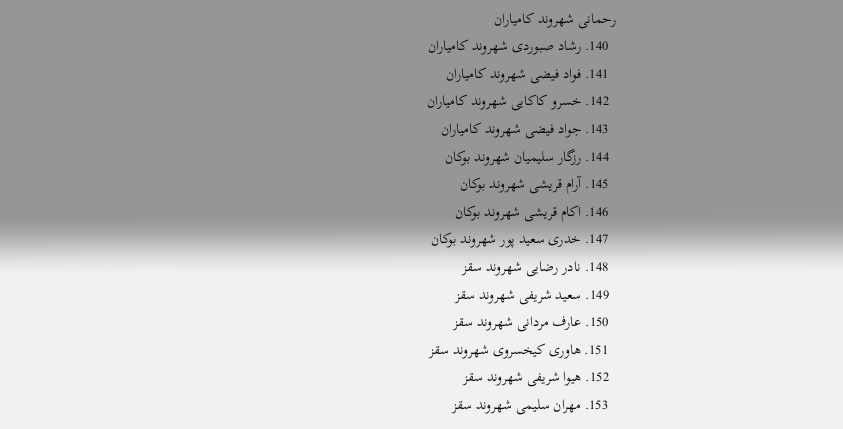رحمانی شهروند کامیاران
  140. رشاد صبوردی شهروند کامیاران
  141. فواد فیضی شهروند کامیاران
  142. خسرو کاکایی شهروند کامیاران
  143. جواد فیضی شهروند کامیاران
  144. رزگار سلیمیان شهروند بوکان
  145. آرام قریشی شهروند بوکان
  146. اکام قریشی شهروند بوکان
  147. خدری سعید پور شهروند بوکان
  148. نادر رضایی شهروند سقز
  149. سعید شریفی شهروند سقز
  150. عارف مردانی شهروند سقز
  151. هاوری کیخسروی شهروند سقز
  152. هیوا شریفی شهروند سقز
  153. مهران سلیمی شهروند سقز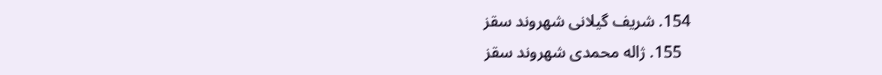154. شریف گیلانی شهروند سقز
  155. ژاله محمدی شهروند سقز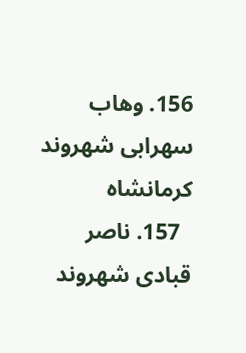156. وهاب سهرابی شهروند کرمانشاه
  157. ناصر قبادی شهروند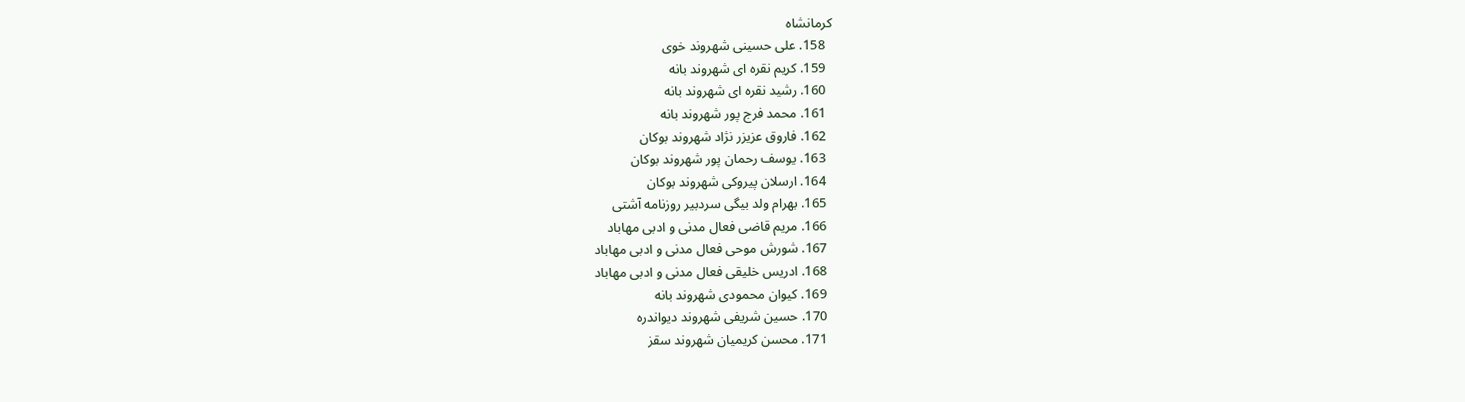کرمانشاه
  158. علی حسینی شهروند خوی
  159. کریم نقره ای شهروند بانه
  160. رشید نقره ای شهروند بانه
  161. محمد فرج پور شهروند بانه
  162. فاروق عزیزر نژاد شهروند بوکان
  163. یوسف رحمان پور شهروند بوکان
  164. ارسلان پیروکی شهروند بوکان
  165. بهرام ولد بیگی سردبیر روزنامه آشتی
  166. مریم قاضی فعال مدنی و ادبی مهاباد
  167. شورش موحی فعال مدنی و ادبی مهاباد
  168. ادریس خلیقی فعال مدنی و ادبی مهاباد
  169. کیوان محمودی شهروند بانه
  170. حسین شریفی شهروند دیواندره
  171. محسن کریمیان شهروند سقز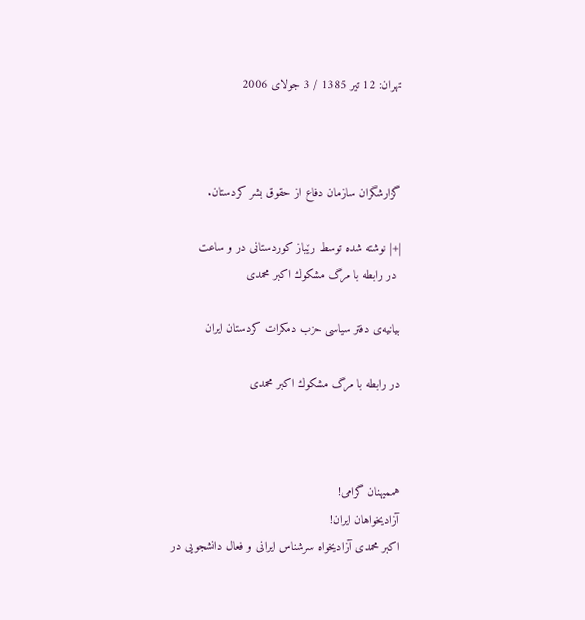تهران: 12 تیر 1385 / 3 جولای 2006



گزارشگران سازمان دفاع از حقوق بشر کردستان.

|+| نوشته شده توسط رێباز کوردستانی در و ساعت
 در رابطه با مرگ مشكوك اكبر محمدی‌

بیانیه‌ی‌ دفتر سیاسی‌ حزب دمكرات كردستان ایران

در رابطه با مرگ مشكوك اكبر محمدی‌



هممیهنان گرامی‌!
آ‌زادیخواهان ایران!
اكبر محمدی‌ آ‌زادیخواه‌ سرشناس ایرانی‌ و فعال دانشجویی‌ در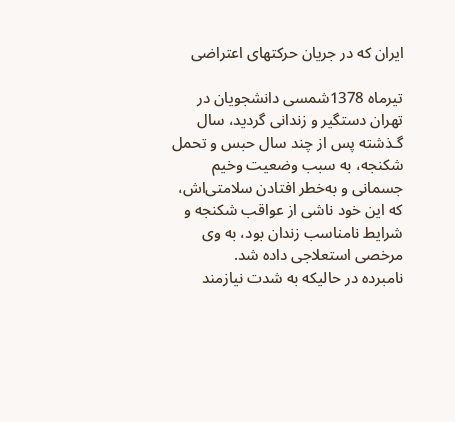ایران كه‌ در جریان حركتهای‌ اعتراضی‌

تیرماه‌ 1378شمسی‌ دانشجویان در تهران دستگیر و زندانی‌ گردید، سال گـذشته‌ پس از چند سال حبس و تحمل شكنجه‌، به‌ سبب وضعیت وخیم جسمانی‌ و به‌خطر افتادن سلامتی‌اش، كه‌ این خود ناشی‌ از عواقب شكنجه‌ و شرایط نامناسب زندان بود، به‌ وی‌ مرخصی‌ استعلاجی‌ داده‌ شد.
نامبرده‌ در حالیكه‌ به‌ شدت نیازمند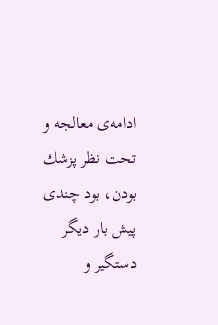ادامه‌ی‌ معالجه‌ و تحت نظر پزشك بودن، بود چندی‌ پیش بار دیگر دستگیر و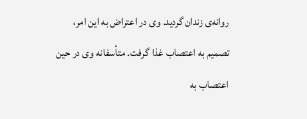روانه‌ی‌ زندان گردید. وی‌ در اعتراض به‌ این امر، تصمیم به‌ اعتصاب غذا گرفت. متأسفانه‌ وی‌ در حین اعتصاب به‌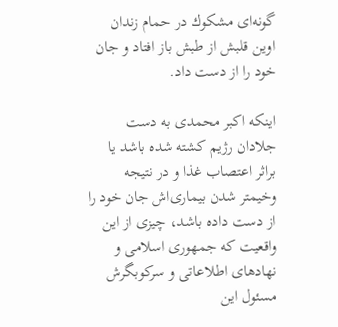گونه‌ای‌ مشكوك در حمام زندان اوین قلبش از طبش باز افتاد و جان خود را از دست داد.

اینكه‌ اكبر محمدی‌ به‌ دست جلادان رژیم كشته‌ شده‌ باشد یا براثر اعتصاب غذا و در نتیجه‌ وخیمتر شدن بیماری‌اش جان خود را از دست داده‌ باشد، چیزی‌ از این واقعیت كه‌ جمهوری‌ اسلامی‌ و نهادهای‌ اطلاعاتی‌ و سركوبگرش مسئول این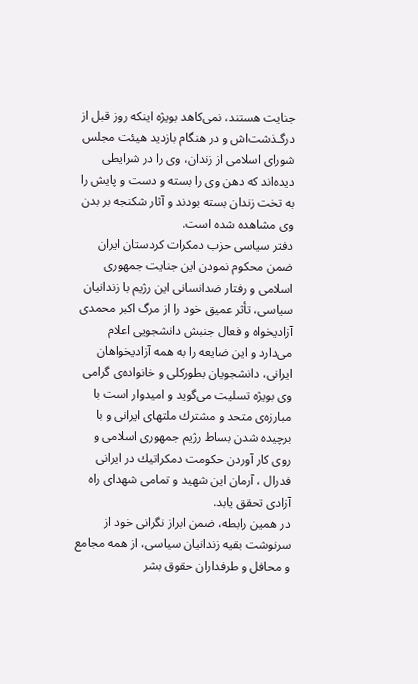جنایت هستند، نمی‌كاهد بویژه‌ اینكه‌ روز قبل از درگـذشت‌اش و در هنگام بازدید هیئت مجلس شورای‌ اسلامی‌ از زندان، وی‌ را در شرایطی‌ دیده‌اند كه‌ دهن وی‌ را بسته‌ و دست و پایش را به‌ تخت زندان بسته‌ بودند و آ‌ثار شكنجه‌ بر بدن وی‌ مشاهده‌ شده‌ است.
دفتر سیاسی‌ حزب دمكرات كردستان ایران ضمن محكوم نمودن این جنایت جمهوری‌ اسلامی‌ و رفتار ضدانسانی‌ این رژیم با زندانیان سیاسی‌، تأثر عمیق خود را از مرگ اكبر محمدی‌ آ‌زادیخواه‌ و فعال جنبش دانشجویی‌ اعلام می‌دارد و این ضایعه‌ را به‌ همه‌ آ‌زادیخواهان ایرانی‌، دانشجویان بطوركلی‌ و خانواده‌ی‌ گرامی‌ وی‌ بویژه‌ تسلیت می‌گوید و امیدوار است با مبارزه‌ی‌ متحد و مشترك ملتهای‌ ایرانی‌ و با برچیده‌ شدن بساط رژیم جمهوری‌ اسلامی‌ و روی‌ كار آ‌وردن حكومت دمكراتیك در ایرانی‌ فدرال ، آ‌رمان این شهید و تمامی‌ شهدای‌ راه‌ آ‌زادی‌ تحقق یابد.
در همین رابطه، ضمن ابراز نگرانی‌ خود از سرنوشت بقیه‌ زندانیان سیاسی‌، از همه‌ مجامع و محافل و طرفداران حقوق بشر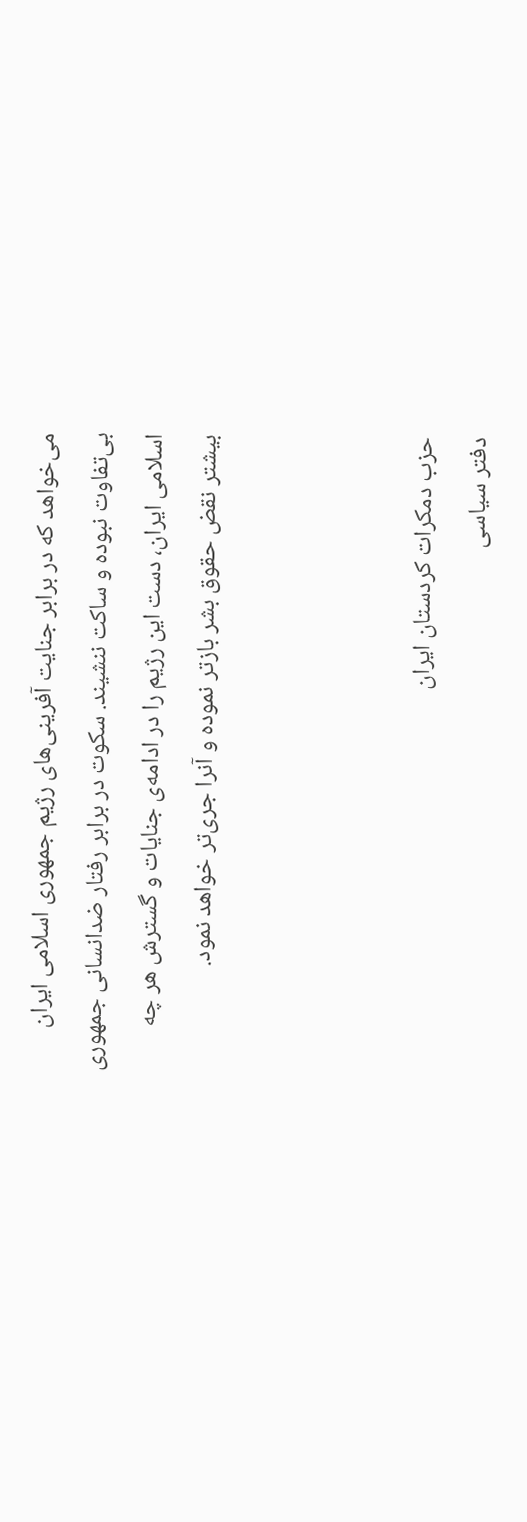می‌خواهد كه‌ در برابر جنایت آ‌فرینی‌های‌ رژیم جمهوری‌ اسلامی‌ ایران بی‌تفاوت نبوده‌ و ساكت ننشیند. سكوت در برابر رفتار ضدانسانی‌ جمهوری‌ اسلامی‌ ایران، دست این رژیم را در ادامه‌ی‌ جنایات و گسترش هر چه‌ بیشتر نقض حقوق بشر بازتر نموده‌ و آ‌نرا جری‌تر خواهد نمود.



حزب دمكرات كردستان ایران
دفتر سیاسی‌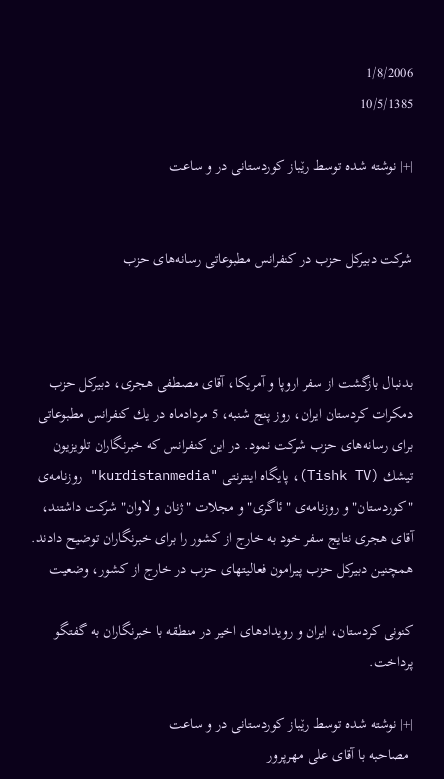1/8/2006
10/5/1385

|+| نوشته شده توسط رێباز کوردستانی در و ساعت


شركت دبیركل حزب در كنفرانس مطبوعاتی‌ رسانه‌های‌ حزب



بدنبال بازگشت از سفر اروپا و آ‌مریكا، آ‌قای‌ مصطفی‌ هجری‌، دبیركل حزب دمكرات كردستان ایران، روز پنج شنبه‌، 5 مردادماه‌ در یك كنفرانس مطبوعاتی‌ برای‌ رسانه‌های‌ حزب شركت نمود. در این كنفرانس كه‌ خبرنگاران تلویزیون تیشك (Tishk TV)، پایگاه‌ اینترنتی‌ "kurdistanmedia" روزنامه‌ی‌ "كوردستان" و روزنامه‌ی‌ "ئاگری‌" و مجلات "ژنان و لاوان" شركت داشتند، آ‌قای‌ هجری‌ نتایج سفر خود به‌ خارج از كشور را برای‌ خبرنگاران توضیح دادند. همچنین دبیركل حزب پیرامون فعالیتهای‌ حزب در خارج از كشور، وضعیت

كنونی‌ كردستان، ایران و رویدادهای‌ اخیر در منطقه با خبرنگاران به‌ گفتگو پرداخت.

|+| نوشته شده توسط رێباز کوردستانی در و ساعت
 مصاحبه‌ با آ‌قای‌ علی‌ مهرپرور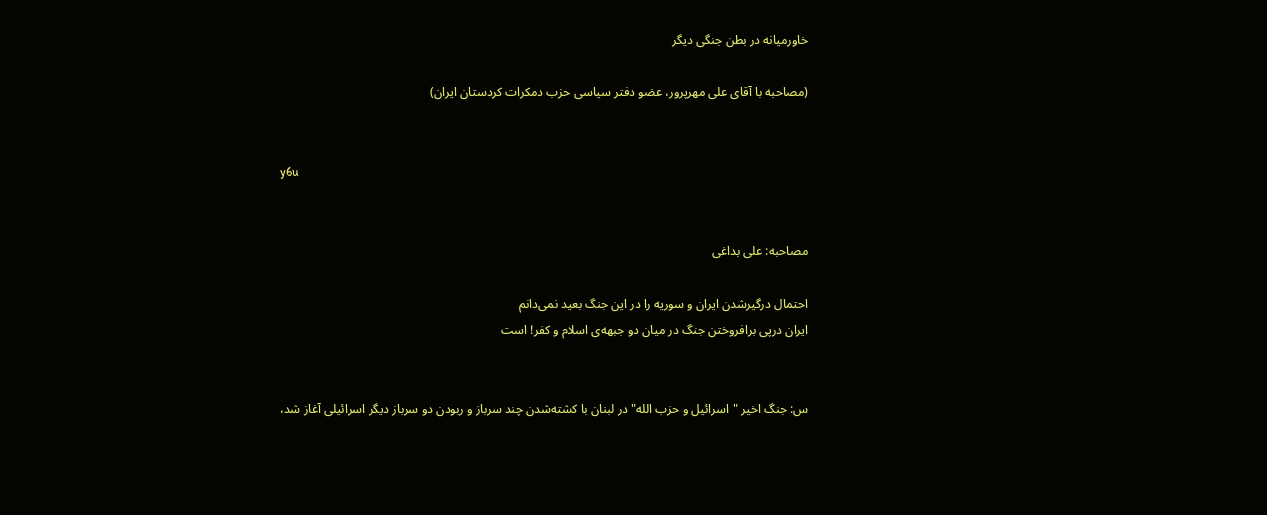خاورمیانه‌ در بطن جنگی‌ دیگر

(مصاحبه‌ با آ‌قای‌ علی‌ مهرپرور، عضو دفتر سیاسی‌ حزب دمكرات كردستان ایران)


y6u


مصاحبه: علی‌ بداغی‌

احتمال درگیرشدن ایران و سوریه‌ را در این جنگ بعید نمی‌دانم
ایران درپی‌ برافروختن جنگ در میان دو جبهه‌ی‌ اسلام و كفر! است


س: جنگ اخیر "اسرائیل و حزب الله‌" در لبنان با كشته‌شدن چند سرباز و ربودن دو سرباز دیگر اسرائیلی‌ آ‌غاز شد،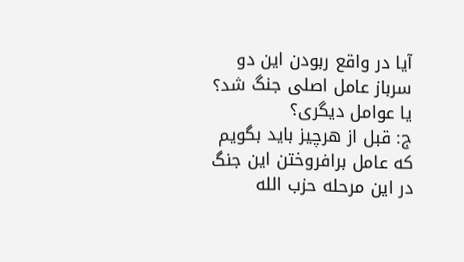آ‌یا در واقع ربودن این دو سرباز عامل اصلی‌ جنگ شد؟ یا عوامل دیگری‌؟
ج: قبل از هرچیز باید بگویم كه‌ عامل برافروختن این جنگ در این مرحله‌ حزب الله‌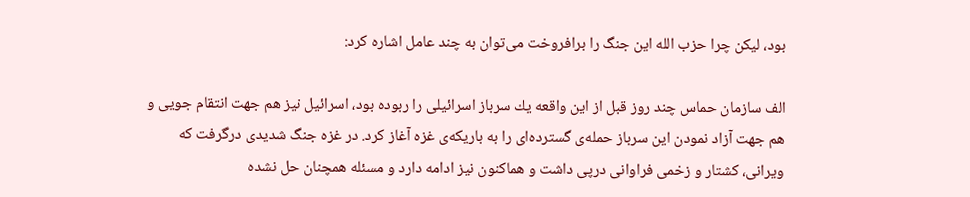بود، لیكن چرا حزب الله‌ این جنگ را برافروخت می‌توان به‌ چند عامل اشاره‌ كرد:

الف سازمان حماس چند روز قبل از این واقعه‌ یك سرباز اسرائیلی‌ را ربوده‌ بود، اسرائیل نیز هم جهت انتقام جویی‌ و هم جهت آ‌زاد نمودن این سرباز حمله‌ی‌ گسترده‌ای‌ را به‌ باریكه‌ی‌ غزه‌ آ‌غاز كرد. در غزه‌ جنگ شدیدی‌ درگرفت كه‌ ویرانی‌، كشتار و زخمی‌ فراوانی‌ درپی‌ داشت و هماكنون نیز ادامه‌ دارد و مسئله‌ همچنان حل نشده‌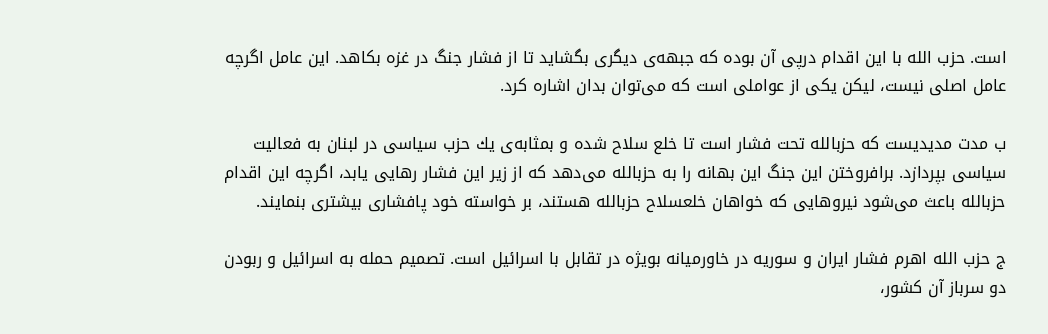است. حزب الله‌ با این اقدام درپی‌ آ‌ن بوده‌ كه‌ جبهه‌ی‌ دیگری‌ بگشاید تا از فشار جنگ در غزه‌ بكاهد. این عامل اگرچه‌ عامل اصلی‌ نیست، لیكن یكی‌ از عواملی‌ است كه‌ می‌توان بدان اشاره‌ كرد.

ب مدت مدیدیست كه‌ حزبالله‌ تحت فشار است تا خلع سلاح شده‌ و بمثابه‌ی‌ یك حزب سیاسی‌ در لبنان به‌ فعالیت سیاسی‌ بپردازد. برافروختن این جنگ این بهانه‌ را به‌ حزبالله‌ می‌دهد كه‌ از زیر این فشار رهایی‌ یابد، اگرچه‌ این اقدام حزبالله‌ باعث می‌شود نیروهایی‌ كه‌ خواهان خلعسلاح حزبالله‌ هستند، بر خواسته‌ خود پافشاری‌ بیشتری‌ بنمایند.

ج حزب الله‌ اهرم فشار ایران و سوریه‌ در خاورمیانه‌ بویژه‌ در تقابل با اسرائیل است. تصمیم حمله‌ به‌ اسرائیل و ربودن دو سرباز آ‌ن كشور،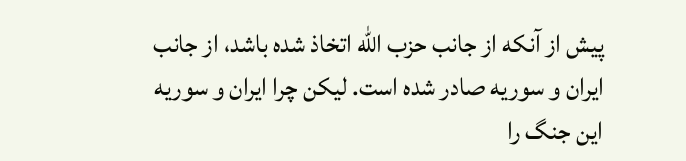پیش از آ‌نكه‌ از جانب حزب الله‌ اتخاذ شده‌ باشد، از جانب ایران و سوریه‌ صادر شده‌ است. لیكن چرا ایران و سوریه‌ این جنگ را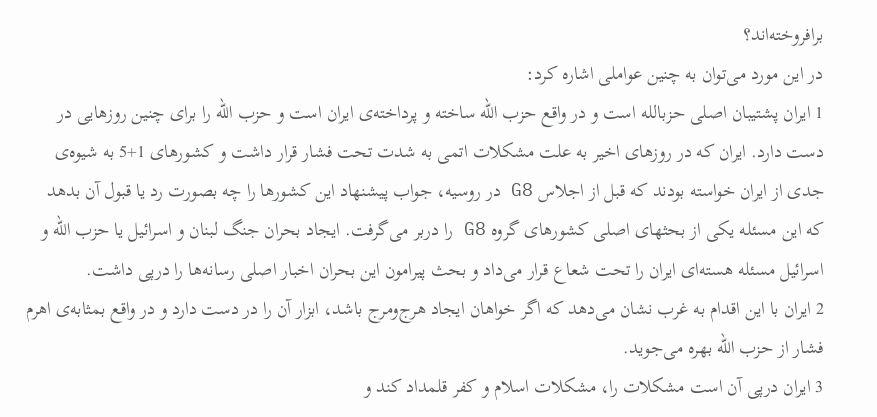برافروخته‌اند؟
در این مورد می‌توان به‌ چنین عواملی‌ اشاره‌ كرد:
1 ایران پشتیبان اصلی‌ حزبالله‌ است و در واقع حزب الله‌ ساخته‌ و پرداخته‌ی‌ ایران است و حزب الله‌ را برای‌ چنین روزهایی‌ در دست دارد. ایران كه‌ در روزهای‌ اخیر به‌ علت مشكلات اتمی‌ به‌ شدت تحت فشار قرار داشت و كشورهای‌ 1+5 به‌ شیوه‌ی‌ جدی‌ از ایران خواسته‌ بودند كه‌ قبل از اجلاس G8 در روسیه‌، جواب پیشنهاد این كشورها را چه‌ بصورت رد یا قبول آ‌ن بدهد كه این مسئله‌ یكی‌ از بحثهای‌ اصلی‌ كشورهای‌ گروه‌ G8 را دربر می‌گرفت. ایجاد بحران جنگ لبنان و اسرائیل یا حزب الله‌ و اسرائیل مسئله‌ هسته‌ای‌ ایران را تحت شعاع قرار می‌داد و بحث پیرامون این بحران اخبار اصلی‌ رسانه‌ها را درپی‌ داشت.
2 ایران با این اقدام به‌ غرب نشان می‌دهد كه‌ اگر خواهان ایجاد هرج‌ومرج باشد، ابزار آ‌ن را در دست دارد و در واقع بمثابه‌ی‌ اهرم فشار از حزب الله‌ بهره‌ می‌جوید.
3 ایران درپی‌ آ‌ن است مشكلات را، مشكلات اسلام و كفر قلمداد كند و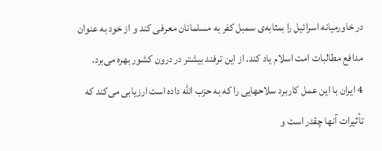در خاورمیانه‌ اسرائیل را بمثابه‌ی‌ سمبل كفر به‌ مسلمانان معرفی‌ كند و از خود به‌ عنوان مدافع مطالبات امت اسلام یاد كند. از این ترفند بیشتر در درون كشور بهره‌ می‌برد.
4 ایران با این عمل كاربرد سلاحهایی‌ را كه‌ به‌ حزب الله‌ داده‌ است ارزیابی‌ می‌كند كه‌ تأثیرات آ‌نها چقدر است و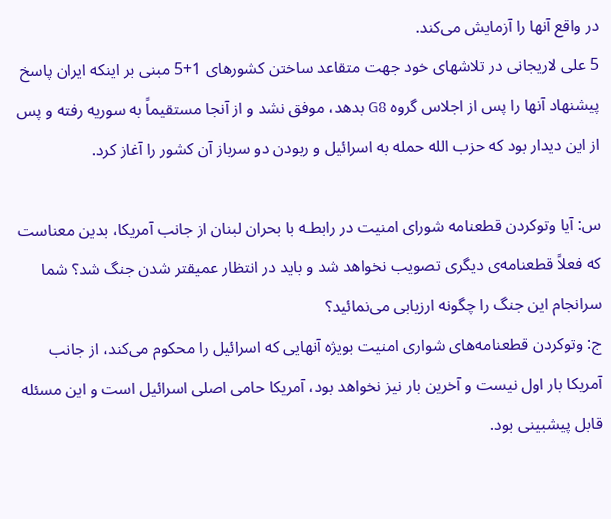در واقع آ‌نها را آ‌زمایش می‌كند.
5 علی‌ لاریجانی‌ در تلاشهای‌ خود جهت متقاعد ساختن كشورهای‌ 1+5 مبنی‌ بر اینكه‌ ایران پاسخ پیشنهاد آ‌نها را پس از اجلاس گروه‌ G8 بدهد، موفق نشد و از آ‌نجا مستقیماً به‌ سوریه‌ رفته‌ و پس از این دیدار بود كه‌ حزب الله‌ حمله‌ به‌ اسرائیل و ربودن دو سرباز آ‌ن كشور را آ‌غاز كرد.

س: آ‌یا وتوكردن قطعنامه‌ شورای‌ امنیت در رابطـه‌ با بحران لبنان از جانب آ‌مریكا، بدین معناست كه‌ فعلاً قطعنامه‌ی‌ دیگری‌ تصویب نخواهد شد و باید در انتظار عمیقتر شدن جنگ شد؟ شما سرانجام این جنگ را چگونه‌ ارزیابی‌ می‌نمائید؟
ج: وتوكردن قطعنامه‌های‌ شواری‌ امنیت بویژه‌ آ‌نهایی‌ كه‌ اسرائیل را محكوم می‌كند، از جانب آ‌مریكا بار اول نیست و آ‌خرین بار نیز نخواهد بود، آ‌مریكا حامی‌ اصلی‌ اسرائیل است و این مسئله‌ قابل پیشبینی‌ بود.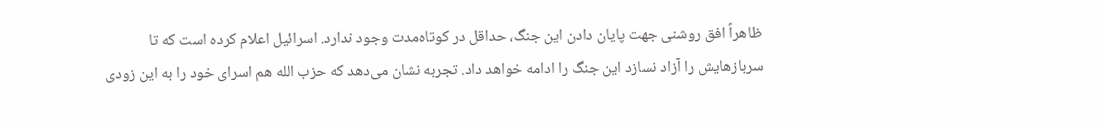ظاهراً افق روشنی‌ جهت پایان دادن این جنگ، حداقل در كوتاه‌مدت وجود ندارد. اسرائیل اعلام كرده‌ است كه‌ تا سربازهایش را آ‌زاد نسازد این جنگ را ادامه‌ خواهد داد. تجربه‌ نشان می‌دهد كه‌ حزب الله‌ هم اسرای‌ خود را به‌ این زودی‌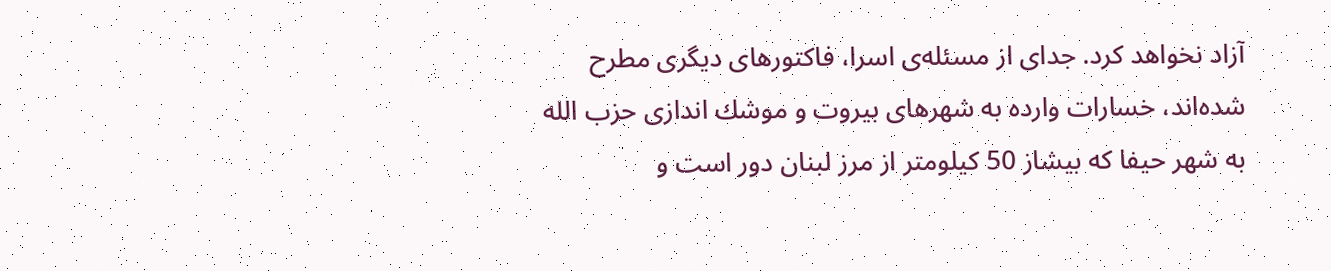آ‌زاد نخواهد كرد. جدای‌ از مسئله‌ی‌ اسرا، فاكتورهای‌ دیگری‌ مطرح شده‌اند، خسارات وارده‌ به‌ شهرهای‌ بیروت و موشك اندازی‌ حزب الله‌ به‌ شهر حیفا كه‌ بیشاز 50 كیلومتر از مرز لبنان دور است و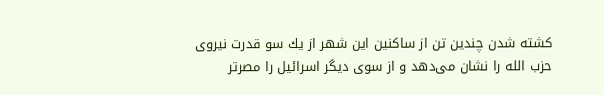كشته‌ شدن چندین تن از ساكنین این شهر از یك سو قدرت نیروی‌ حزب الله‌ را نشان می‌دهد و از سوی‌ دیگر اسرائیل را مصرتر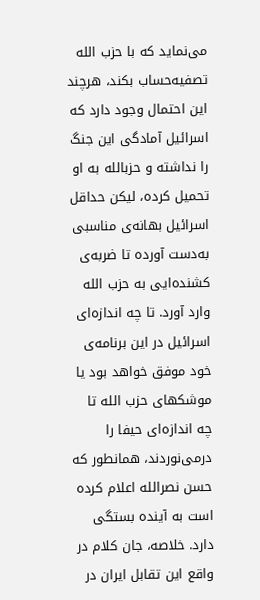می‌نماید كه‌ با حزب الله‌ تصفیه‌حساب بكند، هرچند این احتمال وجود دارد كه‌ اسرائیل آ‌مادگی‌ این جنگ را نداشته‌ و حزبالله‌ به‌ او تحمیل كرده‌، لیكن حداقل اسرائیل بهانه‌ی‌ مناسبی‌ به‌دست آ‌ورده‌ تا ضربه‌ی‌ كشنده‌ایی‌ به‌ حزب الله‌ وارد آ‌ورد. تا چه‌ اندازه‌ای‌ اسرائیل در این برنامه‌ی‌ خود موفق خواهد بود یا موشكهای‌ حزب الله‌ تا چه‌ اندازه‌ای‌ حیفا را درمی‌نوردند، همانطور كه‌ حسن نصرالله‌ اعلام كرده‌ است به‌ آ‌ینده‌ بستگی‌ دارد. خلاصه‌، جان كلام در واقع این تقابل ایران در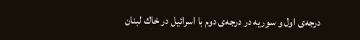درجه‌ی‌ اول و سوریه‌ در درجه‌ی‌ دوم با اسرائیل در خاك لبنان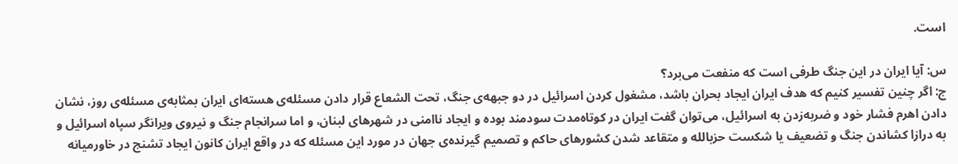است.

س: آ‌یا ایران در این جنگ طرفی‌ است كه‌ منفعت می‌برد؟
ج: اگر چنین تفسیر كنیم كه‌ هدف ایران ایجاد بحران باشد، مشغول كردن اسرائیل در دو جبهه‌ی‌ جنگ، تحت الشعاع قرار دادن مسئله‌ی‌ هسته‌ای‌ ایران بمثابه‌ی‌ مسئله‌ی‌ روز، نشان دادن اهرم فشار خود و ضربه‌زدن به‌ اسرائیل، می‌توان گفت ایران در كوتاه‌مدت سودمند بوده‌ و ایجاد ناامنی‌ در شهرهای‌ لبنان، و اما سرانجام جنگ و نیروی‌ ویرانگر سپاه‌ اسرائیل و به‌ درازا كشاندن جنگ و تضعیف یا شكست حزبالله‌ و متقاعد شدن كشورهای‌ حاكم و تصمیم گیرنده‌ی‌ جهان در مورد این مسئله‌ كه‌ در واقع ایران كانون ایجاد تشنج در خاورمیانه‌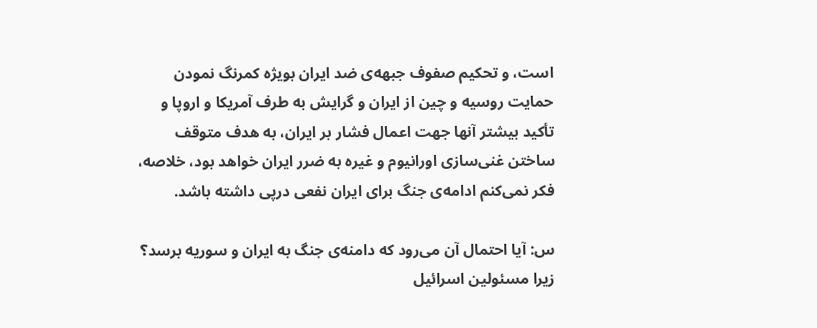است، و تحكیم صفوف جبهه‌ی‌ ضد ایران بویژه‌ كمرنگ نمودن حمایت روسیه‌ و چین از ایران و گرایش به‌ طرف آ‌مریكا و اروپا و تأكید بیشتر آ‌نها جهت اعمال فشار بر ایران، به‌ هدف متوقف ساختن غنی‌سازی‌ اورانیوم و غیره‌ به‌ ضرر ایران خواهد بود، خلاصه‌، فكر نمی‌كنم ادامه‌ی‌ جنگ برای‌ ایران نفعی‌ درپی‌ داشته‌ باشد.

س: آ‌یا احتمال آ‌ن می‌رود كه‌ دامنه‌ی‌ جنگ به‌ ایران و سوریه‌ برسد؟ زیرا مسئولین اسرائیل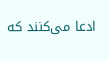ادعا می‌كنند كه‌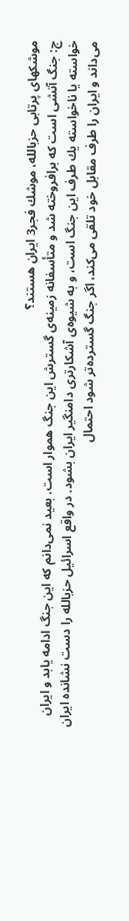موشكهای‌ پرتابی‌ حزبالله‌، موشك فجر3 ایران هستند؟
ج: جنگ آ‌تشی‌ است كه‌ برافروخته‌ شد و متأسفانه‌ زمینه‌ی‌ گسترش این جنگ هموار است. بعید نمی‌دانم كه‌ این جنگ ادامه‌ یابد و ایران خواسته‌ یا ناخواسته‌ یك طرف این جنگ است، و به‌ شیوه‌ی‌ آ‌شكارتری‌ دامنگیر ایران بشود. در واقع اسرائیل حزبالله‌ را دست نشانده‌ ایران می‌داند و ایران را طرف مقابل خود تلقی‌ می‌كند، اگر جنگ گسترده‌تر شود احتمال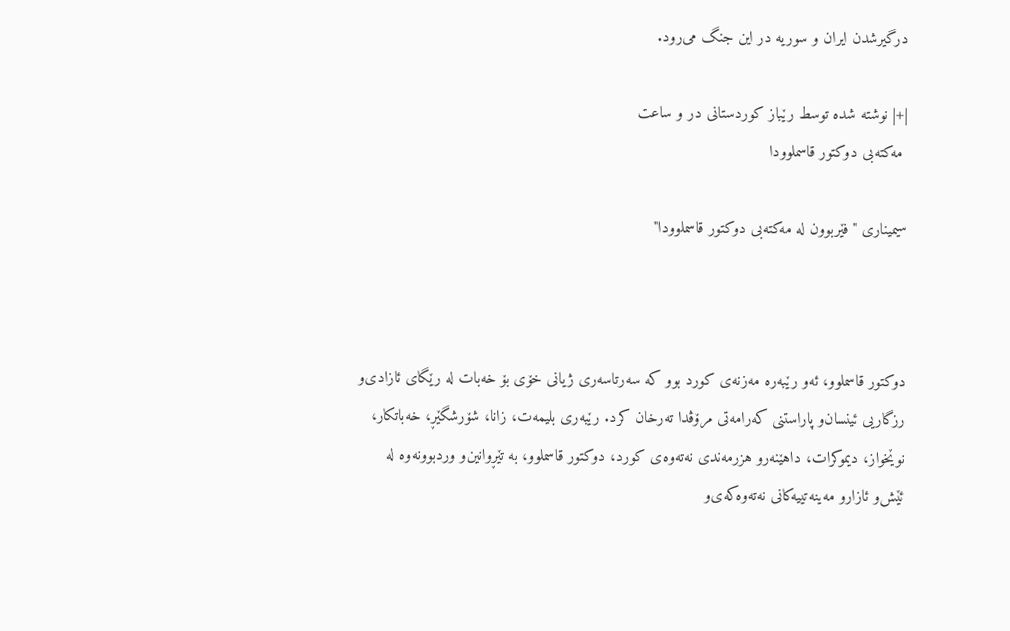درگیرشدن ایران و سوریه‌ در این جنگ می‌رود.

|+| نوشته شده توسط رێباز کوردستانی در و ساعت
 مه‌كته‌بی‌ دوكتور قاسملوودا

سیمیناری‌ "فێربوون له‌ مه‌كته‌بی‌ دوكتور قاسملوودا"



دوكتور قاسملوو، ئه‌و رێبه‌ره‌ مه‌زنه‌ی‌ كورد بوو كه‌ سه‌رتاسه‌ری‌ ژیانی‌ خۆی‌ بۆ خه‌بات له‌ رێگای‌ ئازادی‌‌و رزگاریی‌ ئینسان‌و پاراستنی‌ كه‌رامه‌تی‌ مرۆڤدا ته‌رخان كرد. رێبه‌ری‌ بلیمه‌ت، زانا، شۆرشگێڕ، خه‌باتكار، نوێخواز، دیموكرات، داهێنه‌ر‌و هزرمه‌ندی‌ نه‌ته‌وه‌ی‌ كورد، دوكتور قاسملوو، به‌ تێڕوانین‌و وردبوونه‌وه‌ له‌ ئێش‌و ئازار‌و مه‌ینه‌تییه‌كانی‌ نه‌ته‌وه‌كه‌ی‌‌و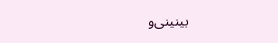بینینی‌‌و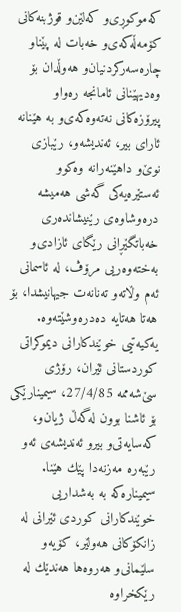كه‌موكوڕی‌‌و كه‌لێن‌و قوژبنه‌كانی‌ كۆمه‌ڵه‌كه‌ی‌‌و خه‌بات له‌ پێناو چاره‌سه‌ركردنیان‌و هه‌وڵدان بۆ وه‌دیهێنانی‌ ئامانجه‌ ره‌وا‌و پیرۆزه‌كانی‌ نه‌ته‌وه‌كه‌ی‌‌و به‌ هێنانه‌ ئارای‌ بیر، ئه‌ندیشه‌‌و، رێبازی‌ نوێ‌‌و داهێنه‌رانه‌ وه‌كوو ئه‌ستێره‌یه‌كی‌ گه‌شی‌ هه‌میشه‌ دره‌وشاوه‌ی‌ رێنیشانده‌ری‌ خه‌باتگێڕانی‌ رێگای‌ ئازادی‌‌و به‌خته‌وه‌ریی‌ مرۆڤ، له‌ ئاسمانی‌ ئه‌م وڵاته‌‌و ته‌نانه‌ت جیهانیشدا، بۆ هه‌تا هه‌تایه‌ ده‌دره‌وشێته‌وه‌.
یه‌كیه‌تیی‌ خوێندكارانی‌ دیموكراتی‌ كوردستانی‌ ئێران، رۆژی‌ سێ‌شه‌ممه‌ 27/4/85، سیمینارێكی‌ بۆ ئاشنا بوون له‌گه‌ڵ‌ ژیان‌و، كه‌سایه‌تی‌‌و بیر‌و ئه‌ندیشه‌ی‌ ئه‌و رێبه‌ره‌ مه‌زنه‌دا پێك هێنا. سیمیناره‌كه‌ به‌ به‌شداریی‌ خوێندكارانی‌ كوردی‌ ئێرانی‌ له‌ زانكۆكانی‌ هه‌ولێر، كۆیه‌‌و سلێمانی‌‌و هه‌روه‌ها هه‌ندێك له‌ رێكخراوه‌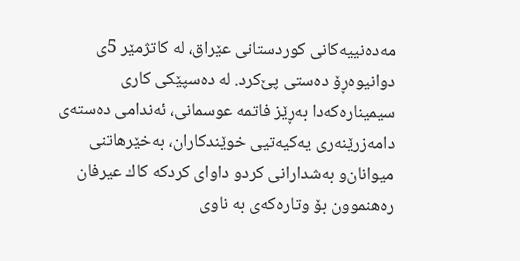مه‌ده‌نییه‌كانی‌ كوردستانی‌ عێراق، له‌ كاتژمێر 5ی‌ دوانیوه‌ڕۆ ده‌ستی‌ پێ‌كرد. له‌ ده‌سپێكی‌ كاری‌ سیمیناره‌كه‌دا به‌ڕێز فاتمه‌ عوسمانی‌، ئه‌ندامی‌ ده‌سته‌ی‌ دامه‌زرێنه‌ری‌ یه‌كیه‌تیی‌ خوێندكاران، به‌خێرهاتنی‌ میوانان‌و به‌شدارانی‌ كرد‌و داوای‌ كردكه‌ كاك عیرفان ره‌هنموون بۆ وتاره‌كه‌ی‌ به‌ ناوی‌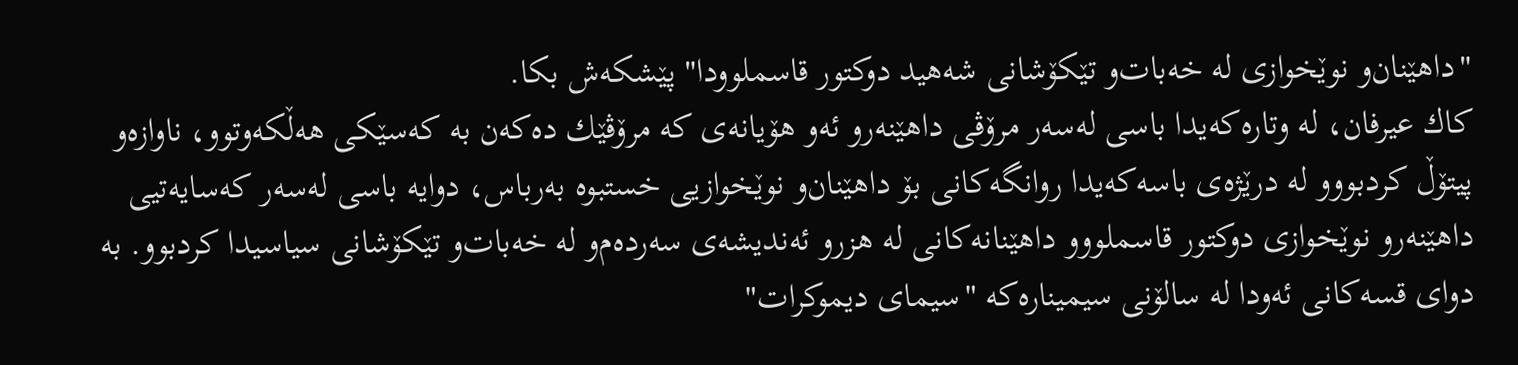"داهێنان‌و نوێخوازی‌ له‌ خه‌بات‌و تێكۆشانی‌ شه‌هید دوكتور قاسملوودا" پێشكه‌ش بكا.
كاك عیرفان، له‌ وتاره‌كه‌یدا باسی‌ له‌سه‌ر مرۆڤی‌ داهێنه‌ر‌و ئه‌و هۆیانه‌ی‌ كه‌ مرۆڤێك ده‌كه‌ن به‌ كه‌سێكی‌ هه‌ڵكه‌وتوو، ناوازه‌‌و پیتۆڵ‌ كردبوو‌و له‌ درێژه‌ی‌ باسه‌كه‌یدا روانگه‌كانی‌ بۆ داهێنان‌و نوێخوازیی‌ خستبوه‌ به‌رباس، دوایه‌ باسی‌ له‌سه‌ر كه‌سایه‌تیی‌ داهێنه‌ر‌و نوێخوازی‌ دوكتور قاسملوو‌و داهێنانه‌كانی‌ له‌ هزر‌و ئه‌ندیشه‌ی‌ سه‌رده‌م‌و له‌ خه‌بات‌و تێكۆشانی‌ سیاسیدا كردبوو. به‌ دوای‌ قسه‌كانی‌ ئه‌ودا له‌ سالۆنی‌ سیمیناره‌كه‌ "سیمای‌ دیموكرات"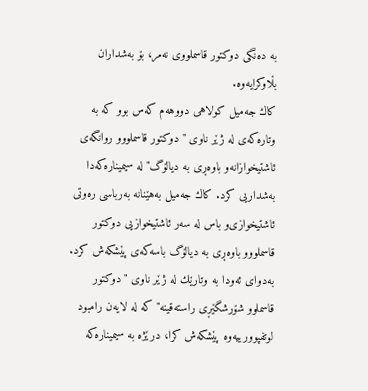به‌ ده‌نگی‌ دوكتور قاسملووی‌ نه‌مر، بۆ به‌شداران بڵاوكرایه‌وه‌.
كاك جه‌میل كولاهی‌ دووهه‌م كه‌س بوو كه‌ به‌ وتاره‌كه‌ی‌ له‌ ژێر ناوی‌ "دوكتور قاسملوو‌و روانگه‌ی‌ ئاشتیخوازانه‌‌و باوه‌ڕی‌ به‌ دیالۆگ" له‌ سیمیناره‌كه‌دا به‌شداریی‌ كرد. كاك جه‌میل به‌هێنانه‌ به‌رباسی‌ ره‌وتی‌ ئاشتیخوازی‌‌و باس له‌ سه‌ر ئاشتیخوازیی‌ دوكتور قاسملوو‌و باوه‌ڕی‌ به‌ دیالۆگ باسه‌كه‌ی‌ پێشكه‌ش كرد.
به‌دوای‌ ئه‌ودا به‌ وتارێك له‌ ژێر ناوی‌ "دوكتور قاسملوو شۆرشگێڕی‌ راسته‌قینه‌" كه‌ له‌ لایه‌ن رامبود لوتفپوورییه‌وه‌ پێشكه‌ش كرا، درێژه‌ به‌ سیمیناره‌كه‌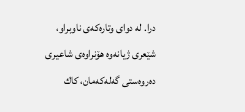درا. له‌ دوای‌ وتاره‌كه‌ی‌ ناوبراو، شێعری‌ ژیانه‌وه‌ هۆنراوه‌ی‌ شاعیری‌ ده‌روه‌ستی‌ گه‌له‌كه‌مان، كاك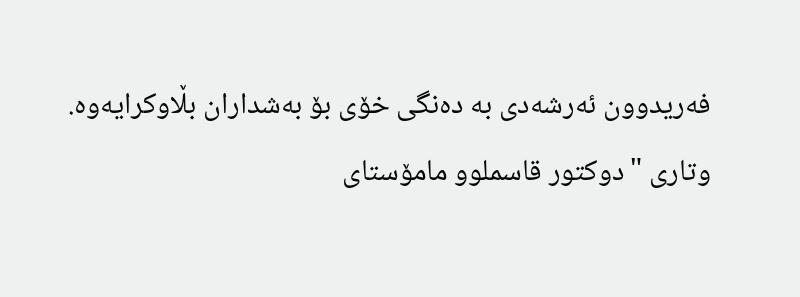فه‌ریدوون ئه‌رشه‌دی‌ به‌ ده‌نگی‌ خۆی‌ بۆ به‌شداران بڵاوكرایه‌وه‌.
وتاری‌ "دوكتور قاسملوو مامۆستای‌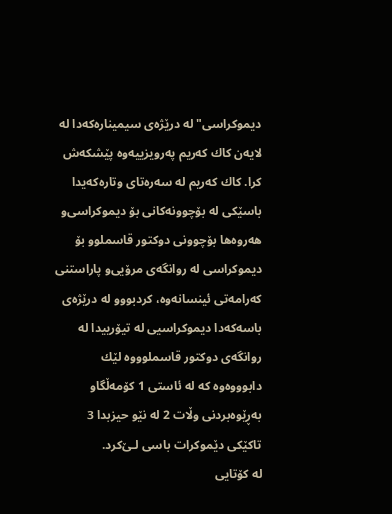دیموكراسی‌" له‌ درێژه‌ی‌ سیمیناره‌كه‌دا له‌ لایه‌ن كاك كه‌ریم په‌رویزییه‌وه‌ پێشكه‌ش كرا. كاك كه‌ریم له‌ سه‌ره‌تای‌ وتاره‌كه‌یدا باسێكی‌ له‌ بۆچوونه‌كانی‌ بۆ دیموكراسی‌‌و هه‌روه‌ها بۆچوونی‌ دوكتور قاسملوو بۆ دیموكراسی‌ له‌ روانگه‌ی‌ مرۆیی‌‌و پاراستنی‌ كه‌رامه‌تی‌ ئینسانه‌وه‌، كردبوو‌و له‌ درێژه‌ی‌ باسه‌كه‌دا دیموكراسیی‌ له‌ تیۆرییدا له‌ روانگه‌ی‌ دوكتور قاسملوووه‌ لێك دابوووه‌وه‌ كه‌ له‌ ئاستی‌ 1 كۆمه‌ڵگا‌و به‌ڕێوه‌بردنی‌ وڵات 2 له‌ نێو حیزبدا 3 تاكێكی‌ دێموكرات باسی‌ لـێ‌كرد.
له‌ كۆتایی‌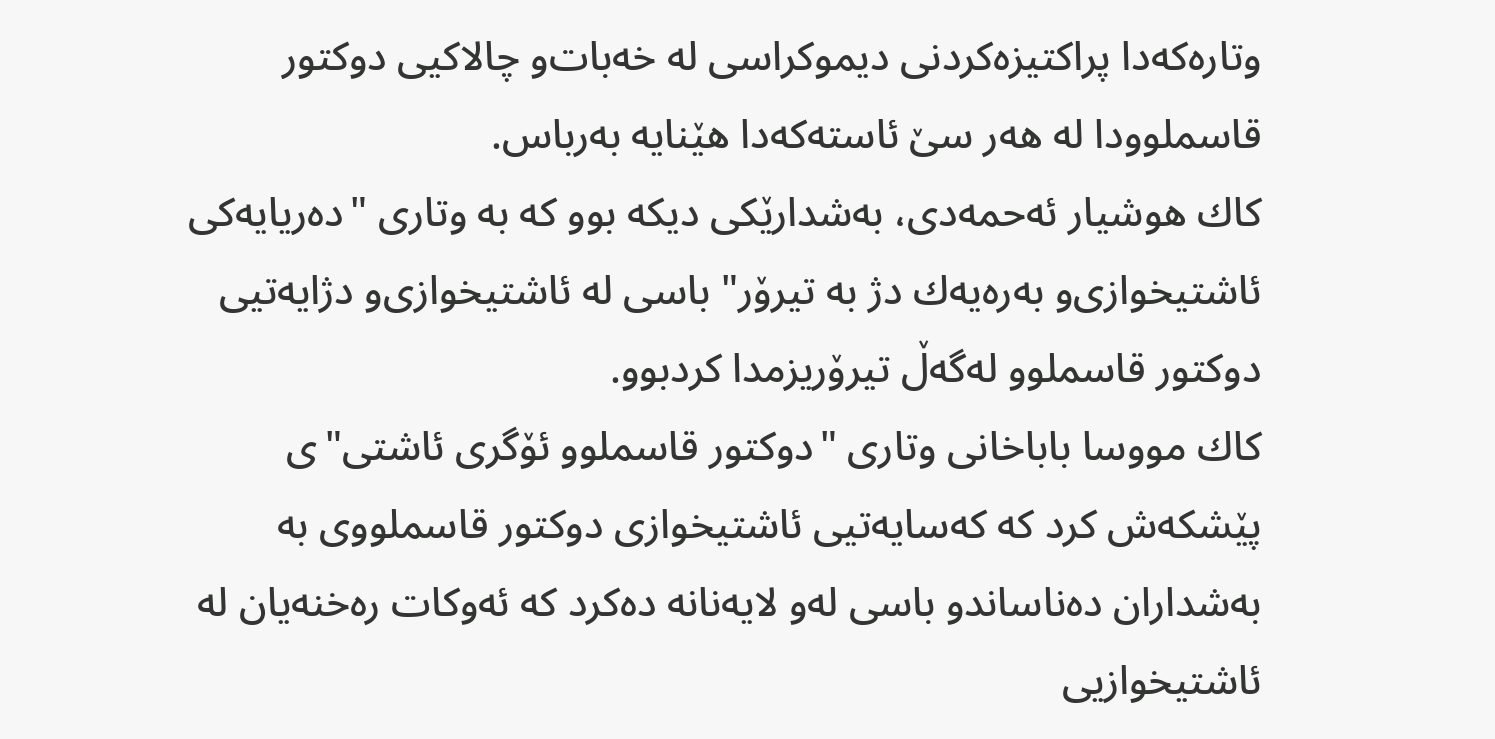وتاره‌كه‌دا پراكتیزه‌كردنی‌ دیموكراسی‌ له‌ خه‌بات‌و چالاكیی‌ دوكتور قاسملوودا له‌ هه‌ر سێ‌ ئاسته‌كه‌دا هێنایه‌ به‌رباس.
كاك هوشیار ئه‌حمه‌دی‌، به‌شدارێكی‌ دیكه‌ بوو كه‌ به‌ وتاری‌ "ده‌ریایه‌كی‌ ئاشتیخوازی‌‌و به‌ره‌یه‌ك دژ به‌ تیرۆر" باسی‌ له‌ ئاشتیخوازی‌‌و دژایه‌تیی‌ دوكتور قاسملوو له‌گه‌ڵ‌ تیرۆریزمدا كردبوو.
كاك مووسا باباخانی‌ وتاری‌ "دوكتور قاسملوو ئۆگری‌ ئاشتی‌"ی‌ پێشكه‌ش كرد كه‌ كه‌سایه‌تیی‌ ئاشتیخوازی‌ دوكتور قاسملووی‌ به‌ به‌شداران ده‌ناساند‌و باسی‌ له‌و لایه‌نانه‌ ده‌كرد كه‌ ئه‌وكات ره‌خنه‌یان له‌ ئاشتیخوازیی‌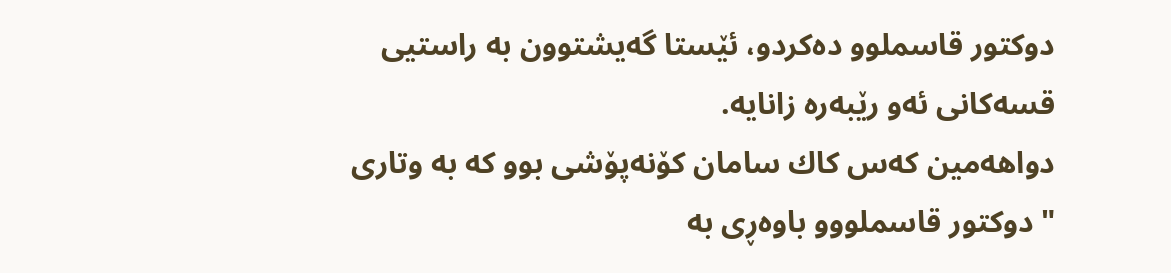دوكتور قاسملوو ده‌كرد‌و، ئێستا گه‌یشتوون به‌ راستیی‌ قسه‌كانی‌ ئه‌و رێبه‌ره‌ زانایه‌.
دواهه‌مین كه‌س كاك سامان كۆنه‌پۆشی‌ بوو كه‌ به‌ وتاری‌ "دوكتور قاسملوو‌و باوه‌ڕی‌ به‌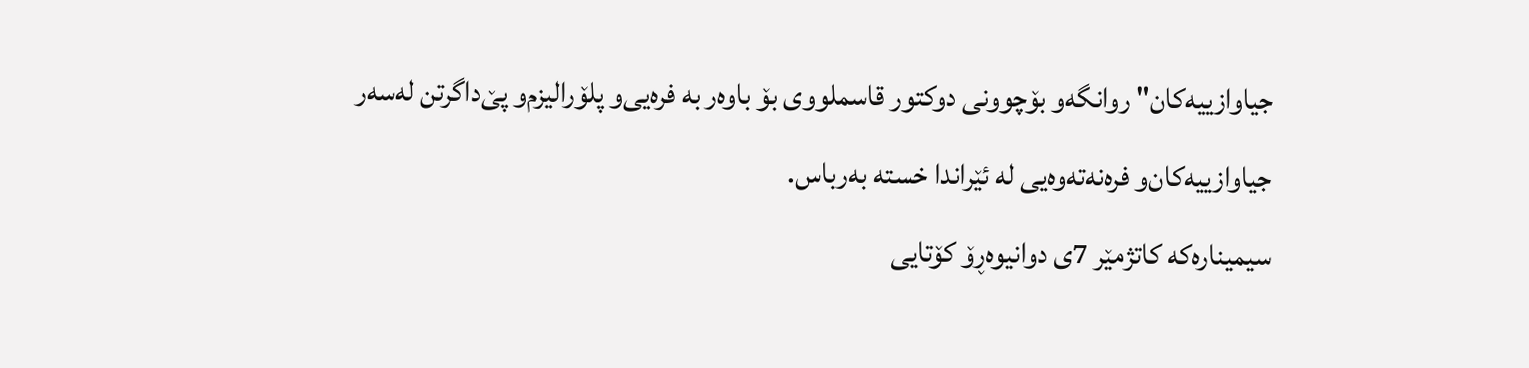جیاوازییه‌كان" روانگه‌‌و بۆچوونی‌ دوكتور قاسملووی‌ بۆ باوه‌ر به‌ فره‌یی‌‌و پلۆرالیزم‌و پێ‌داگرتن له‌سه‌ر جیاوازییه‌كان‌و فره‌نه‌ته‌وه‌یی‌ له‌ ئێراندا خسته‌ به‌رباس.
سیمیناره‌كه‌ كاتژمێر 7ی‌ دوانیوه‌ڕۆ كۆتایی‌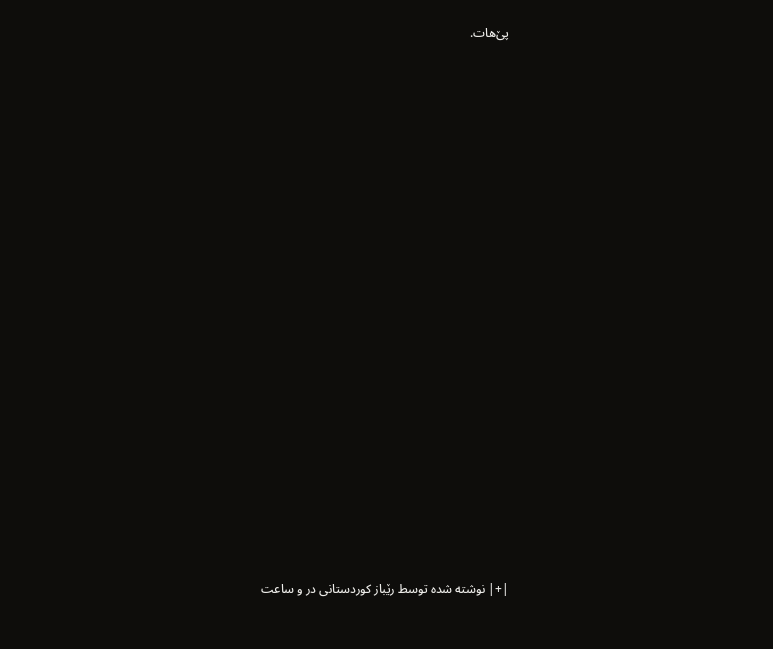پێ‌هات.























|+| نوشته شده توسط رێباز کوردستانی در و ساعت